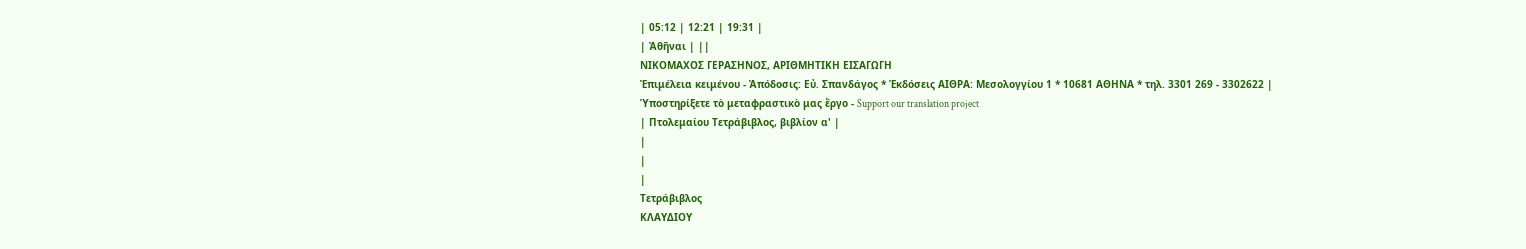| 05:12 | 12:21 | 19:31 |
| Ἀθῆναι | ||
ΝΙΚΟΜΑΧΟΣ ΓΕΡΑΣΗΝΟΣ, ΑΡΙΘΜΗΤΙΚΗ ΕΙΣΑΓΩΓΗ
Ἐπιμέλεια κειμένου - Ἀπόδοσις: Εὐ. Σπανδάγος * Ἐκδόσεις ΑΙΘΡΑ: Μεσολογγίου 1 * 10681 ΑΘΗΝΑ * τηλ. 3301 269 - 3302622 |
Ὑποστηρίξετε τὸ μεταφραστικὸ μας ἔργο - Support our translation project
| Πτολεμαίου Τετράβιβλος, βιβλίον α' |
|
|
|
Τετράβιβλος
ΚΛΑΥΔΙΟΥ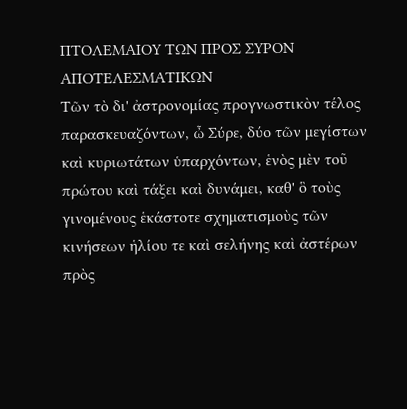ΠΤΟΛΕΜΑΙΟΥ ΤΩΝ ΠΡΟΣ ΣΥΡΟΝ ΑΠΟΤΕΛΕΣΜΑΤΙΚΩΝ
Τῶν τὸ δι' ἀστρονομίας προγνωστικὸν τέλος παρασκευαζόντων, ὦ Σύρε, δύο τῶν μεγίστων καὶ κυριωτάτων ὑπαρχόντων, ἑνὸς μὲν τοῦ πρώτου καὶ τάξει καὶ δυνάμει, καθ' ὃ τοὺς γινομένους ἑκάστοτε σχηματισμοὺς τῶν κινήσεων ἡλίου τε καὶ σελήνης καὶ ἀστέρων πρὸς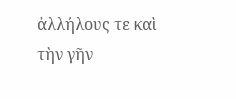ἀλλήλους τε καὶ τὴν γῆν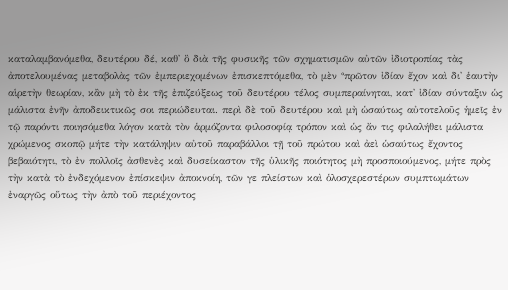καταλαμβανόμεθα, δευτέρου δέ, καθ' ὃ διὰ τῆς φυσικῆς τῶν σχηματισμῶν αὐτῶν ἰδιοτροπίας τὰς ἀποτελουμένας μεταβολὰς τῶν ἐμπεριεχομένων ἐπισκεπτόμεθα, τὸ μὲν °πρῶτον ἰδίαν ἔχον καὶ δι' ἑαυτὴν αἱρετὴν θεωρίαν, κἂν μὴ τὸ ἐκ τῆς ἐπιζεύξεως τοῦ δευτέρου τέλος συμπεραίνηται, κατ' ἰδίαν σύνταξιν ὡς μάλιστα ἐνῆν ἀποδεικτικῶς σοι περιώδευται. περὶ δὲ τοῦ δευτέρου καὶ μὴ ὡσαύτως αὐτοτελοῦς ἡμεῖς ἐν τῷ παρόντι ποιησόμεθα λόγον κατὰ τὸν ἁρμόζοντα φιλοσοφίᾳ τρόπον καὶ ὡς ἄν τις φιλαλήθει μάλιστα χρώμενος σκοπῷ μήτε τὴν κατάληψιν αὐτοῦ παραβάλλοι τῇ τοῦ πρώτου καὶ ἀεὶ ὡσαύτως ἔχοντος βεβαιότητι, τὸ ἐν πολλοῖς ἀσθενὲς καὶ δυσείκαστον τῆς ὑλικῆς ποιότητος μὴ προσποιούμενος, μήτε πρὸς τὴν κατὰ τὸ ἐνδεχόμενον ἐπίσκεψιν ἀποκνοίη, τῶν γε πλείστων καὶ ὁλοσχερεστέρων συμπτωμάτων ἐναργῶς οὕτως τὴν ἀπὸ τοῦ περιέχοντος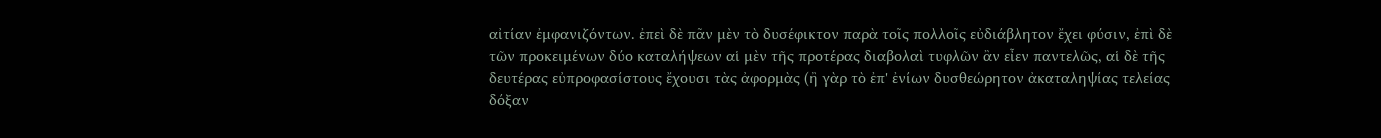αἰτίαν ἐμφανιζόντων. ἐπεὶ δὲ πᾶν μὲν τὸ δυσέφικτον παρὰ τοῖς πολλοῖς εὐδιάβλητον ἔχει φύσιν, ἐπὶ δὲ τῶν προκειμένων δύο καταλήψεων αἱ μὲν τῆς προτέρας διαβολαὶ τυφλῶν ἂν εἶεν παντελῶς, αἱ δὲ τῆς δευτέρας εὐπροφασίστους ἔχουσι τὰς ἀφορμὰς (ἢ γὰρ τὸ ἐπ' ἐνίων δυσθεώρητον ἀκαταληψίας τελείας δόξαν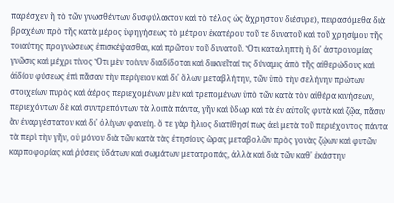παρέσχεν ἢ τὸ τῶν γνωσθέντων δυσφύλακτον καὶ τὸ τέλος ὡς ἄχρηστον διέσυρε), πειρασόμεθα διὰ βραχέων πρὸ τῆς κατὰ μέρος ὑφηγήσεως τὸ μέτρον ἑκατέρου τοῦ τε δυνατοῦ καὶ τοῦ χρησίμου τῆς τοιαύτης προγνώσεως ἐπισκέψασθαι, καὶ πρῶτον τοῦ δυνατοῦ. Ὅτι καταληπτὴ ἡ δι' ἀστρονομίας γνῶσις καὶ μέχρι τίνος Ὅτι μὲν τοίνυν διαδίδοται καὶ διικνεῖταί τις δύναμις ἀπὸ τῆς αἰθερώδους καὶ ἀϊδίου φύσεως ἐπὶ πᾶσαν τὴν περίγειον καὶ δι' ὅλων μεταβλήτην, τῶν ὑπὸ τὴν σελήνην πρώτων στοιχείων πυρὸς καὶ ἀέρος περιεχομένων μὲν καὶ τρεπομένων ὑπὸ τῶν κατὰ τὸν αἰθέρα κινήσεων, περιεχόντων δὲ καὶ συντρεπόντων τὰ λοιπὰ πάντα, γῆν καὶ ὕδωρ καὶ τὰ ἐν αὐτοῖς φυτὰ καὶ ζῷα, πᾶσιν ἂν ἐναργέστατον καὶ δι' ὀλίγων φανείη. ὅ τε γὰρ ἥλιος διατίθησί πως ἀεὶ μετὰ τοῦ περιέχοντος πάντα τὰ περὶ τὴν γῆν, οὐ μόνον διὰ τῶν κατὰ τὰς ἐτησίους ὥρας μεταβολῶν πρὸς γονὰς ζῴων καὶ φυτῶν καρποφορίας καὶ ῥύσεις ὑδάτων καὶ σωμάτων μετατροπάς, ἀλλὰ καὶ διὰ τῶν καθ' ἑκάστην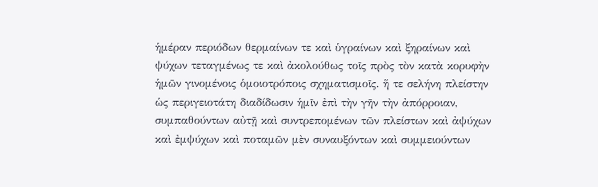ἡμέραν περιόδων θερμαίνων τε καὶ ὑγραίνων καὶ ξηραίνων καὶ ψύχων τεταγμένως τε καὶ ἀκολούθως τοῖς πρὸς τὸν κατὰ κορυφὴν ἡμῶν γινομένοις ὁμοιοτρόποις σχηματισμοῖς. ἥ τε σελήνη πλείστην ὡς περιγειοτάτη διαδίδωσιν ἡμῖν ἐπὶ τὴν γῆν τὴν ἀπόρροιαν, συμπαθούντων αὐτῇ καὶ συντρεπομένων τῶν πλείστων καὶ ἀψύχων καὶ ἐμψύχων καὶ ποταμῶν μὲν συναυξόντων καὶ συμμειούντων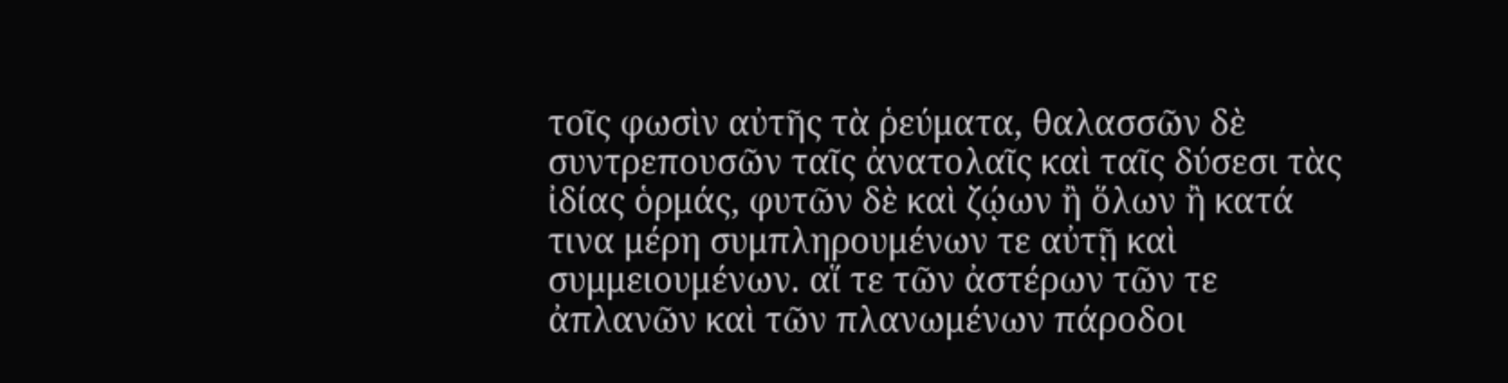τοῖς φωσὶν αὐτῆς τὰ ῥεύματα, θαλασσῶν δὲ συντρεπουσῶν ταῖς ἀνατολαῖς καὶ ταῖς δύσεσι τὰς ἰδίας ὁρμάς, φυτῶν δὲ καὶ ζῴων ἢ ὅλων ἢ κατά τινα μέρη συμπληρουμένων τε αὐτῇ καὶ συμμειουμένων. αἵ τε τῶν ἀστέρων τῶν τε ἀπλανῶν καὶ τῶν πλανωμένων πάροδοι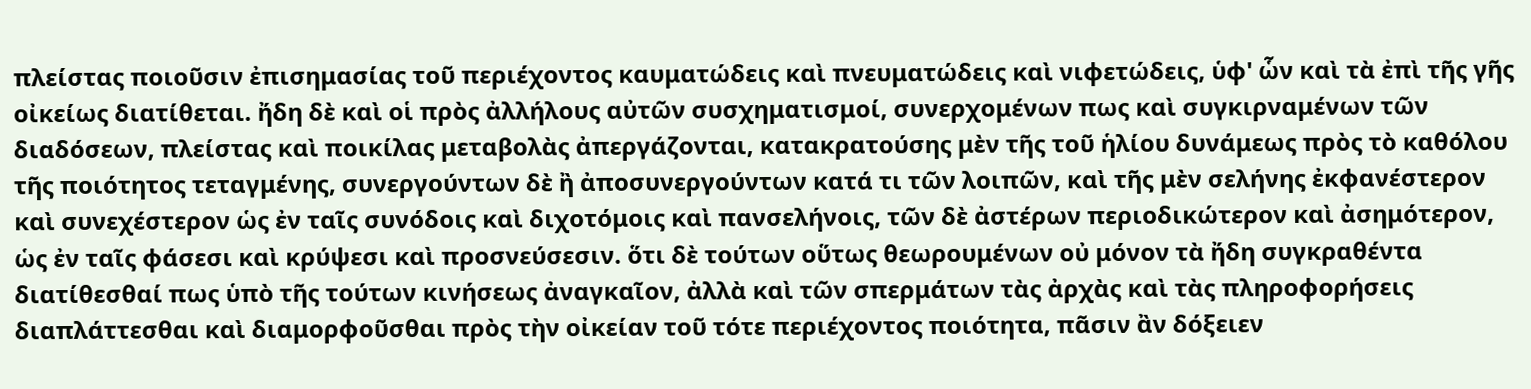πλείστας ποιοῦσιν ἐπισημασίας τοῦ περιέχοντος καυματώδεις καὶ πνευματώδεις καὶ νιφετώδεις, ὑφ' ὧν καὶ τὰ ἐπὶ τῆς γῆς οἰκείως διατίθεται. ἤδη δὲ καὶ οἱ πρὸς ἀλλήλους αὐτῶν συσχηματισμοί, συνερχομένων πως καὶ συγκιρναμένων τῶν διαδόσεων, πλείστας καὶ ποικίλας μεταβολὰς ἀπεργάζονται, κατακρατούσης μὲν τῆς τοῦ ἡλίου δυνάμεως πρὸς τὸ καθόλου τῆς ποιότητος τεταγμένης, συνεργούντων δὲ ἢ ἀποσυνεργούντων κατά τι τῶν λοιπῶν, καὶ τῆς μὲν σελήνης ἐκφανέστερον καὶ συνεχέστερον ὡς ἐν ταῖς συνόδοις καὶ διχοτόμοις καὶ πανσελήνοις, τῶν δὲ ἀστέρων περιοδικώτερον καὶ ἀσημότερον, ὡς ἐν ταῖς φάσεσι καὶ κρύψεσι καὶ προσνεύσεσιν. ὅτι δὲ τούτων οὕτως θεωρουμένων οὐ μόνον τὰ ἤδη συγκραθέντα διατίθεσθαί πως ὑπὸ τῆς τούτων κινήσεως ἀναγκαῖον, ἀλλὰ καὶ τῶν σπερμάτων τὰς ἀρχὰς καὶ τὰς πληροφορήσεις διαπλάττεσθαι καὶ διαμορφοῦσθαι πρὸς τὴν οἰκείαν τοῦ τότε περιέχοντος ποιότητα, πᾶσιν ἂν δόξειεν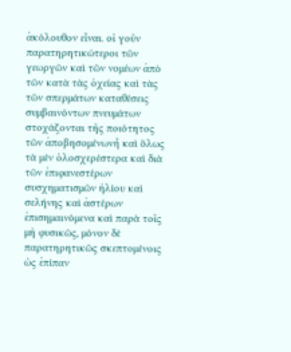ἀκόλουθον εἶναι. οἱ γοῦν παρατηρητικώτεροι τῶν γεωργῶν καὶ τῶν νομέων ἀπὸ τῶν κατὰ τὰς ὀχείας καὶ τὰς τῶν σπερμάτων καταθέσεις συμβαινόντων πνευμάτων στοχάζονται τῆς ποιότητος τῶν ἀποβησομένωνἦ καὶ ὅλως τὰ μὲν ὁλοσχερέστερα καὶ διὰ τῶν ἐπιφανεστέρων συσχηματισμῶν ἡλίου καὶ σελήνης καὶ ἀστέρων ἐπισημαινόμενα καὶ παρὰ τοῖς μὴ φυσικῶς, μόνον δὲ παρατηρητικῶς σκεπτομένοις ὡς ἐπίπαν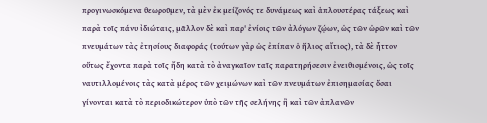προγινωσκόμενα θεωροῦμεν, τὰ μὲν ἐκ μείζονός τε δυνάμεως καὶ ἁπλουστέρας τάξεως καὶ παρὰ τοῖς πάνυ ἰδιώταις, μᾶλλον δὲ καὶ παρ' ἐνίοις τῶν ἀλόγων ζῴων, ὡς τῶν ὡρῶν καὶ τῶν πνευμάτων τὰς ἐτησίους διαφοράς (τούτων γὰρ ὡς ἐπίπαν ὁ ἥλιος αἴτιος), τὰ δὲ ἧττον οὕτως ἔχοντα παρὰ τοῖς ἤδη κατὰ τὸ ἀναγκαῖον ταῖς παρατηρήσεσιν ἐνειθισμένοις, ὡς τοῖς ναυτιλλομένοις τὰς κατὰ μέρος τῶν χειμώνων καὶ τῶν πνευμάτων ἐπισημασίας ὅσαι γίνονται κατὰ τὸ περιοδικώτερον ὑπὸ τῶν τῆς σελήνης ἢ καὶ τῶν ἀπλανῶν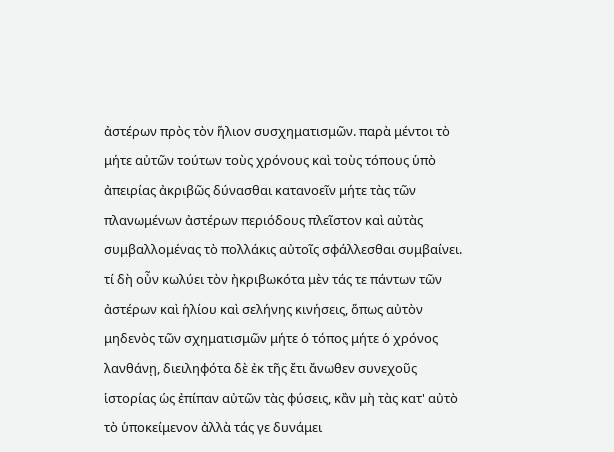ἀστέρων πρὸς τὸν ἥλιον συσχηματισμῶν. παρὰ μέντοι τὸ μήτε αὐτῶν τούτων τοὺς χρόνους καὶ τοὺς τόπους ὑπὸ ἀπειρίας ἀκριβῶς δύνασθαι κατανοεῖν μήτε τὰς τῶν πλανωμένων ἀστέρων περιόδους πλεῖστον καὶ αὐτὰς συμβαλλομένας τὸ πολλάκις αὐτοῖς σφάλλεσθαι συμβαίνει. τί δὴ οὖν κωλύει τὸν ἠκριβωκότα μὲν τάς τε πάντων τῶν ἀστέρων καὶ ἡλίου καὶ σελήνης κινήσεις, ὅπως αὐτὸν μηδενὸς τῶν σχηματισμῶν μήτε ὁ τόπος μήτε ὁ χρόνος λανθάνῃ, διειληφότα δὲ ἐκ τῆς ἔτι ἄνωθεν συνεχοῦς ἱστορίας ὡς ἐπίπαν αὐτῶν τὰς φύσεις, κἂν μὴ τὰς κατ' αὐτὸ τὸ ὑποκείμενον ἀλλὰ τάς γε δυνάμει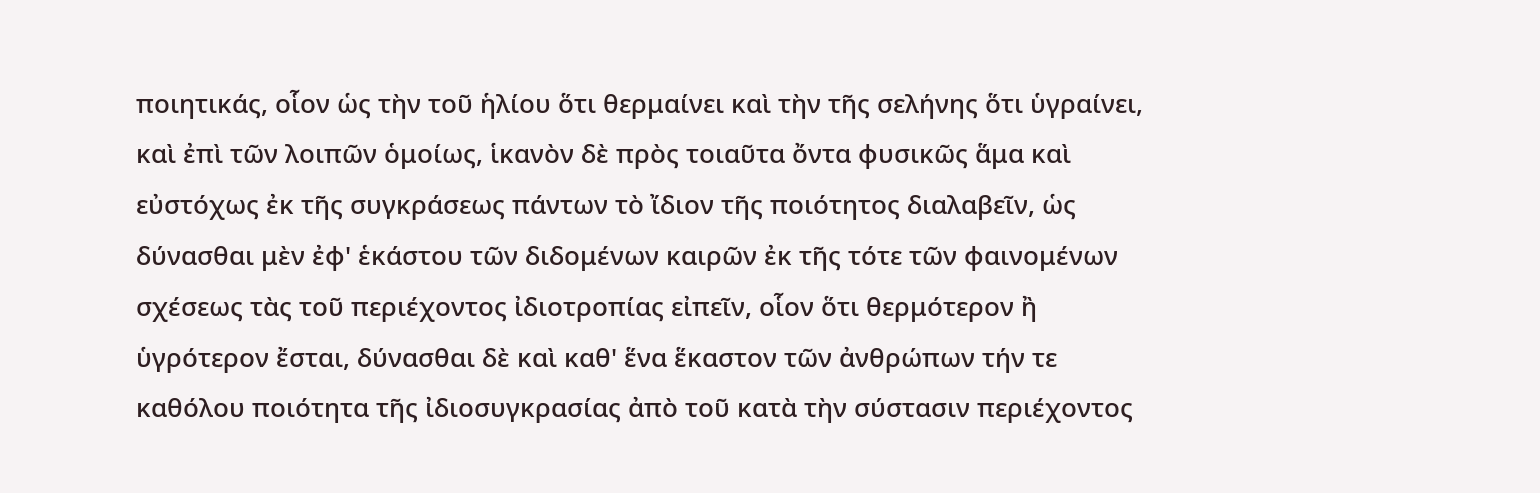ποιητικάς, οἷον ὡς τὴν τοῦ ἡλίου ὅτι θερμαίνει καὶ τὴν τῆς σελήνης ὅτι ὑγραίνει, καὶ ἐπὶ τῶν λοιπῶν ὁμοίως, ἱκανὸν δὲ πρὸς τοιαῦτα ὄντα φυσικῶς ἅμα καὶ εὐστόχως ἐκ τῆς συγκράσεως πάντων τὸ ἴδιον τῆς ποιότητος διαλαβεῖν, ὡς δύνασθαι μὲν ἐφ' ἑκάστου τῶν διδομένων καιρῶν ἐκ τῆς τότε τῶν φαινομένων σχέσεως τὰς τοῦ περιέχοντος ἰδιοτροπίας εἰπεῖν, οἷον ὅτι θερμότερον ἢ ὑγρότερον ἔσται, δύνασθαι δὲ καὶ καθ' ἕνα ἕκαστον τῶν ἀνθρώπων τήν τε καθόλου ποιότητα τῆς ἰδιοσυγκρασίας ἀπὸ τοῦ κατὰ τὴν σύστασιν περιέχοντος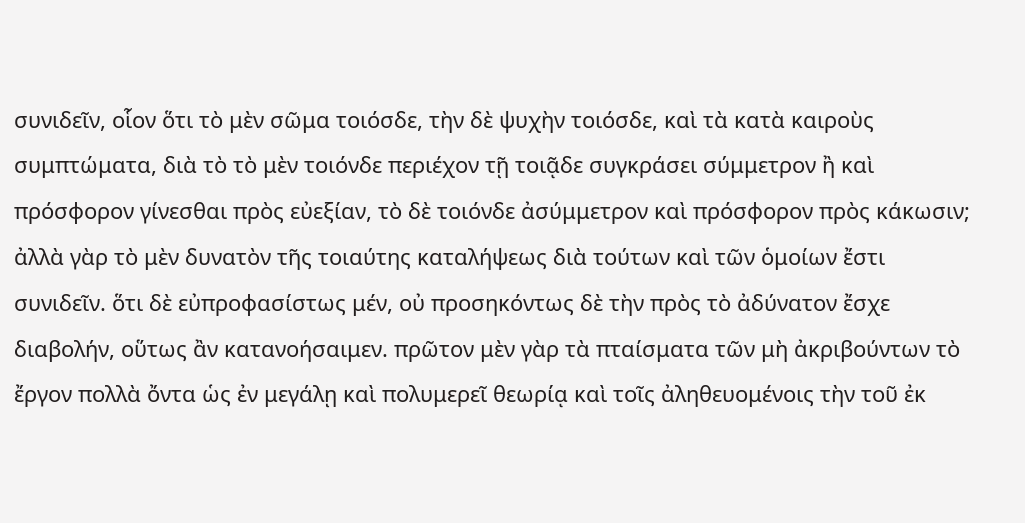συνιδεῖν, οἷον ὅτι τὸ μὲν σῶμα τοιόσδε, τὴν δὲ ψυχὴν τοιόσδε, καὶ τὰ κατὰ καιροὺς συμπτώματα, διὰ τὸ τὸ μὲν τοιόνδε περιέχον τῇ τοιᾷδε συγκράσει σύμμετρον ἢ καὶ πρόσφορον γίνεσθαι πρὸς εὐεξίαν, τὸ δὲ τοιόνδε ἀσύμμετρον καὶ πρόσφορον πρὸς κάκωσιν; ἀλλὰ γὰρ τὸ μὲν δυνατὸν τῆς τοιαύτης καταλήψεως διὰ τούτων καὶ τῶν ὁμοίων ἔστι συνιδεῖν. ὅτι δὲ εὐπροφασίστως μέν, οὐ προσηκόντως δὲ τὴν πρὸς τὸ ἀδύνατον ἔσχε διαβολήν, οὕτως ἂν κατανοήσαιμεν. πρῶτον μὲν γὰρ τὰ πταίσματα τῶν μὴ ἀκριβούντων τὸ ἔργον πολλὰ ὄντα ὡς ἐν μεγάλῃ καὶ πολυμερεῖ θεωρίᾳ καὶ τοῖς ἀληθευομένοις τὴν τοῦ ἐκ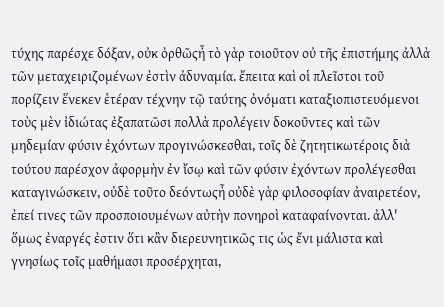τύχης παρέσχε δόξαν, οὐκ ὀρθῶςἦ τὸ γὰρ τοιοῦτον οὐ τῆς ἐπιστήμης ἀλλὰ τῶν μεταχειριζομένων ἐστὶν ἀδυναμία. ἔπειτα καὶ οἱ πλεῖστοι τοῦ πορίζειν ἕνεκεν ἑτέραν τέχνην τῷ ταύτης ὀνόματι καταξιοπιστευόμενοι τοὺς μὲν ἰδιώτας ἐξαπατῶσι πολλὰ προλέγειν δοκοῦντες καὶ τῶν μηδεμίαν φύσιν ἐχόντων προγινώσκεσθαι, τοῖς δὲ ζητητικωτέροις διὰ τούτου παρέσχον ἀφορμὴν ἐν ἴσῳ καὶ τῶν φύσιν ἐχόντων προλέγεσθαι καταγινώσκειν, οὐδὲ τοῦτο δεόντωςἦ οὐδὲ γὰρ φιλοσοφίαν ἀναιρετέον, ἐπεί τινες τῶν προσποιουμένων αὐτὴν πονηροὶ καταφαίνονται. ἀλλ' ὅμως ἐναργές ἐστιν ὅτι κἂν διερευνητικῶς τις ὡς ἔνι μάλιστα καὶ γνησίως τοῖς μαθήμασι προσέρχηται,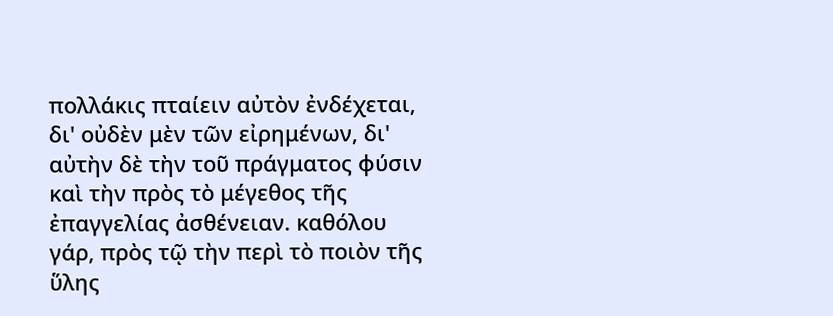πολλάκις πταίειν αὐτὸν ἐνδέχεται, δι' οὐδὲν μὲν τῶν εἰρημένων, δι' αὐτὴν δὲ τὴν τοῦ πράγματος φύσιν καὶ τὴν πρὸς τὸ μέγεθος τῆς ἐπαγγελίας ἀσθένειαν. καθόλου γάρ, πρὸς τῷ τὴν περὶ τὸ ποιὸν τῆς ὕλης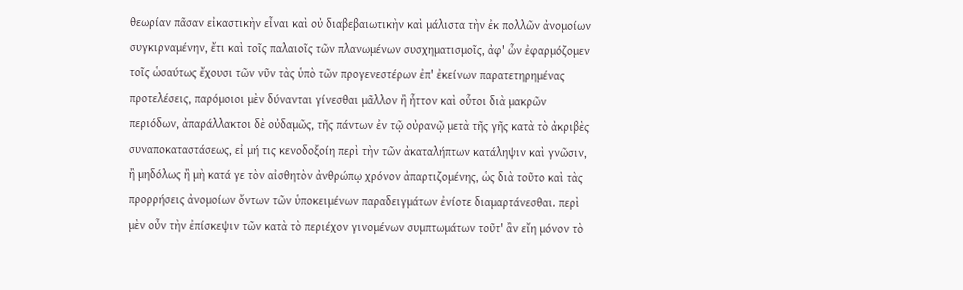θεωρίαν πᾶσαν εἰκαστικὴν εἶναι καὶ οὐ διαβεβαιωτικὴν καὶ μάλιστα τὴν ἐκ πολλῶν ἀνομοίων συγκιρναμένην, ἔτι καὶ τοῖς παλαιοῖς τῶν πλανωμένων συσχηματισμοῖς, ἀφ' ὧν ἐφαρμόζομεν τοῖς ὡσαύτως ἔχουσι τῶν νῦν τὰς ὑπὸ τῶν προγενεστέρων ἐπ' ἐκείνων παρατετηρημένας προτελέσεις, παρόμοιοι μὲν δύνανται γίνεσθαι μᾶλλον ἢ ἧττον καὶ οὗτοι διὰ μακρῶν περιόδων, ἀπαράλλακτοι δὲ οὐδαμῶς, τῆς πάντων ἐν τῷ οὐρανῷ μετὰ τῆς γῆς κατὰ τὸ ἀκριβὲς συναποκαταστάσεως, εἰ μή τις κενοδοξοίη περὶ τὴν τῶν ἀκαταλήπτων κατάληψιν καὶ γνῶσιν, ἢ μηδόλως ἢ μὴ κατά γε τὸν αἰσθητὸν ἀνθρώπῳ χρόνον ἀπαρτιζομένης, ὡς διὰ τοῦτο καὶ τὰς προρρήσεις ἀνομοίων ὄντων τῶν ὑποκειμένων παραδειγμάτων ἐνίοτε διαμαρτάνεσθαι. περὶ μὲν οὖν τὴν ἐπίσκεψιν τῶν κατὰ τὸ περιέχον γινομένων συμπτωμάτων τοῦτ' ἂν εἴη μόνον τὸ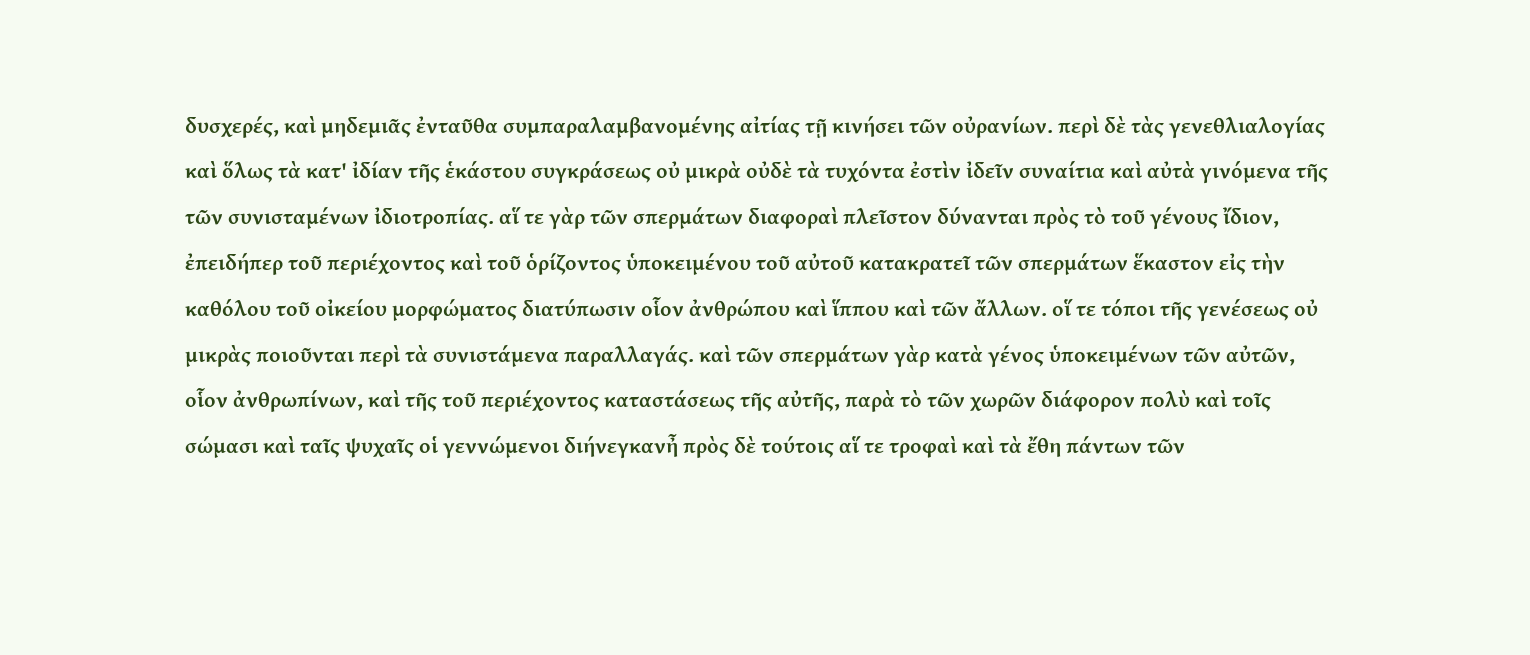δυσχερές, καὶ μηδεμιᾶς ἐνταῦθα συμπαραλαμβανομένης αἰτίας τῇ κινήσει τῶν οὐρανίων. περὶ δὲ τὰς γενεθλιαλογίας καὶ ὅλως τὰ κατ' ἰδίαν τῆς ἑκάστου συγκράσεως οὐ μικρὰ οὐδὲ τὰ τυχόντα ἐστὶν ἰδεῖν συναίτια καὶ αὐτὰ γινόμενα τῆς τῶν συνισταμένων ἰδιοτροπίας. αἵ τε γὰρ τῶν σπερμάτων διαφοραὶ πλεῖστον δύνανται πρὸς τὸ τοῦ γένους ἴδιον, ἐπειδήπερ τοῦ περιέχοντος καὶ τοῦ ὁρίζοντος ὑποκειμένου τοῦ αὐτοῦ κατακρατεῖ τῶν σπερμάτων ἕκαστον εἰς τὴν καθόλου τοῦ οἰκείου μορφώματος διατύπωσιν οἷον ἀνθρώπου καὶ ἵππου καὶ τῶν ἄλλων. οἵ τε τόποι τῆς γενέσεως οὐ μικρὰς ποιοῦνται περὶ τὰ συνιστάμενα παραλλαγάς. καὶ τῶν σπερμάτων γὰρ κατὰ γένος ὑποκειμένων τῶν αὐτῶν, οἷον ἀνθρωπίνων, καὶ τῆς τοῦ περιέχοντος καταστάσεως τῆς αὐτῆς, παρὰ τὸ τῶν χωρῶν διάφορον πολὺ καὶ τοῖς σώμασι καὶ ταῖς ψυχαῖς οἱ γεννώμενοι διήνεγκανἦ πρὸς δὲ τούτοις αἵ τε τροφαὶ καὶ τὰ ἔθη πάντων τῶν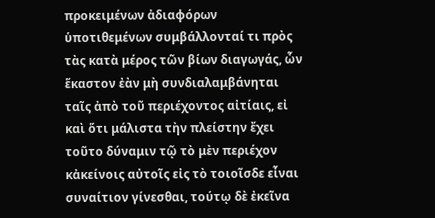προκειμένων ἀδιαφόρων ὑποτιθεμένων συμβάλλονταί τι πρὸς τὰς κατὰ μέρος τῶν βίων διαγωγάς, ὧν ἕκαστον ἐὰν μὴ συνδιαλαμβάνηται ταῖς ἀπὸ τοῦ περιέχοντος αἰτίαις, εἰ καὶ ὅτι μάλιστα τὴν πλείστην ἔχει τοῦτο δύναμιν τῷ τὸ μὲν περιέχον κἀκείνοις αὐτοῖς εἰς τὸ τοιοῖσδε εἶναι συναίτιον γίνεσθαι, τούτῳ δὲ ἐκεῖνα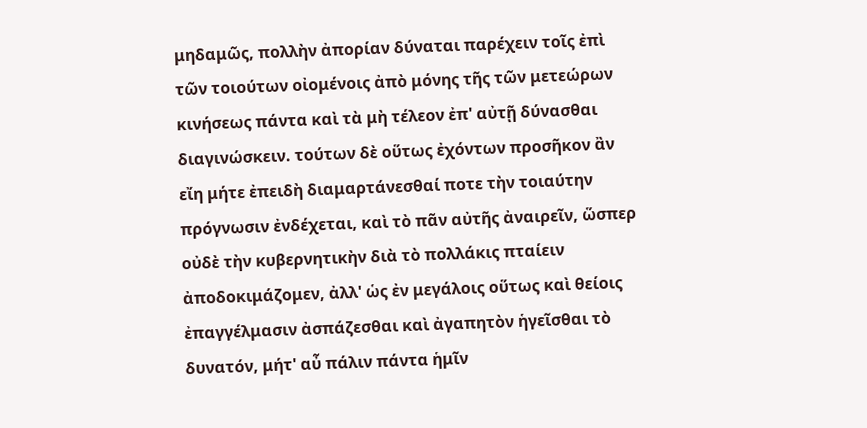μηδαμῶς, πολλὴν ἀπορίαν δύναται παρέχειν τοῖς ἐπὶ τῶν τοιούτων οἰομένοις ἀπὸ μόνης τῆς τῶν μετεώρων κινήσεως πάντα καὶ τὰ μὴ τέλεον ἐπ' αὐτῇ δύνασθαι διαγινώσκειν. τούτων δὲ οὕτως ἐχόντων προσῆκον ἂν εἴη μήτε ἐπειδὴ διαμαρτάνεσθαί ποτε τὴν τοιαύτην πρόγνωσιν ἐνδέχεται, καὶ τὸ πᾶν αὐτῆς ἀναιρεῖν, ὥσπερ οὐδὲ τὴν κυβερνητικὴν διὰ τὸ πολλάκις πταίειν ἀποδοκιμάζομεν, ἀλλ' ὡς ἐν μεγάλοις οὕτως καὶ θείοις ἐπαγγέλμασιν ἀσπάζεσθαι καὶ ἀγαπητὸν ἡγεῖσθαι τὸ δυνατόν, μήτ' αὖ πάλιν πάντα ἡμῖν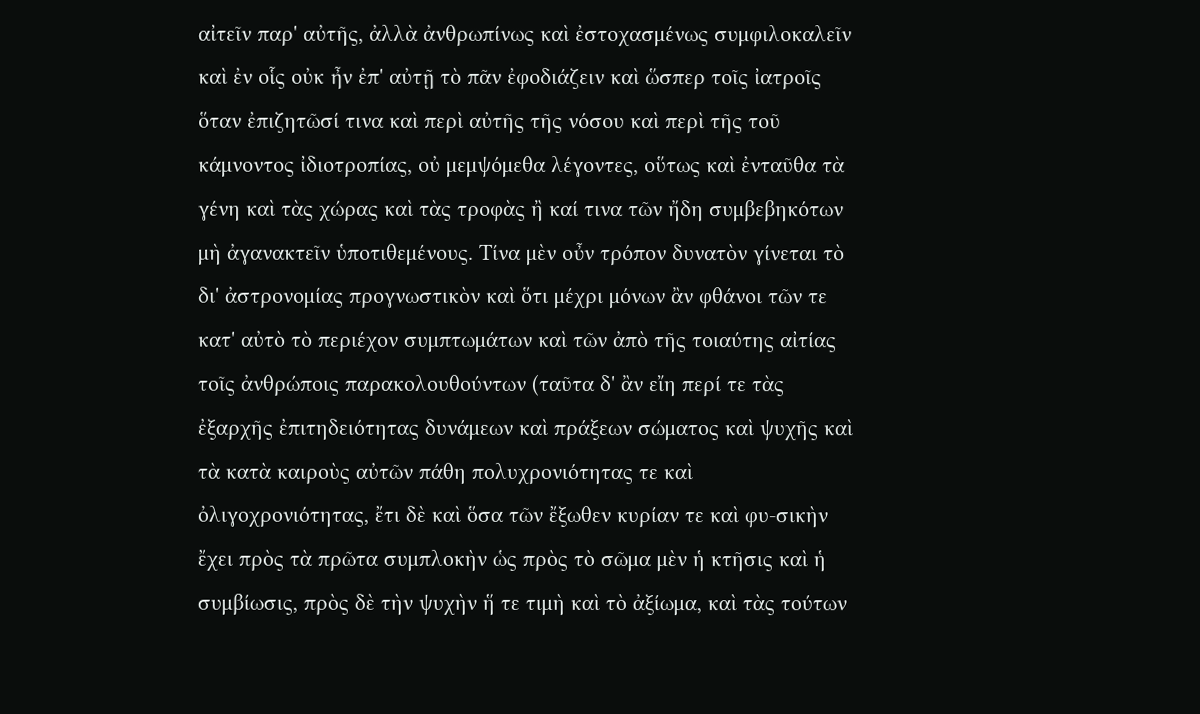αἰτεῖν παρ' αὐτῆς, ἀλλὰ ἀνθρωπίνως καὶ ἐστοχασμένως συμφιλοκαλεῖν καὶ ἐν οἷς οὐκ ἦν ἐπ' αὐτῇ τὸ πᾶν ἐφοδιάζειν καὶ ὥσπερ τοῖς ἰατροῖς ὅταν ἐπιζητῶσί τινα καὶ περὶ αὐτῆς τῆς νόσου καὶ περὶ τῆς τοῦ κάμνοντος ἰδιοτροπίας, οὐ μεμψόμεθα λέγοντες, οὕτως καὶ ἐνταῦθα τὰ γένη καὶ τὰς χώρας καὶ τὰς τροφὰς ἢ καί τινα τῶν ἤδη συμβεβηκότων μὴ ἀγανακτεῖν ὑποτιθεμένους. Τίνα μὲν οὖν τρόπον δυνατὸν γίνεται τὸ δι' ἀστρονομίας προγνωστικὸν καὶ ὅτι μέχρι μόνων ἂν φθάνοι τῶν τε κατ' αὐτὸ τὸ περιέχον συμπτωμάτων καὶ τῶν ἀπὸ τῆς τοιαύτης αἰτίας τοῖς ἀνθρώποις παρακολουθούντων (ταῦτα δ' ἂν εἴη περί τε τὰς ἐξαρχῆς ἐπιτηδειότητας δυνάμεων καὶ πράξεων σώματος καὶ ψυχῆς καὶ τὰ κατὰ καιροὺς αὐτῶν πάθη πολυχρονιότητας τε καὶ ὀλιγοχρονιότητας, ἔτι δὲ καὶ ὅσα τῶν ἔξωθεν κυρίαν τε καὶ φυ-σικὴν ἔχει πρὸς τὰ πρῶτα συμπλοκὴν ὡς πρὸς τὸ σῶμα μὲν ἡ κτῆσις καὶ ἡ συμβίωσις, πρὸς δὲ τὴν ψυχὴν ἥ τε τιμὴ καὶ τὸ ἀξίωμα, καὶ τὰς τούτων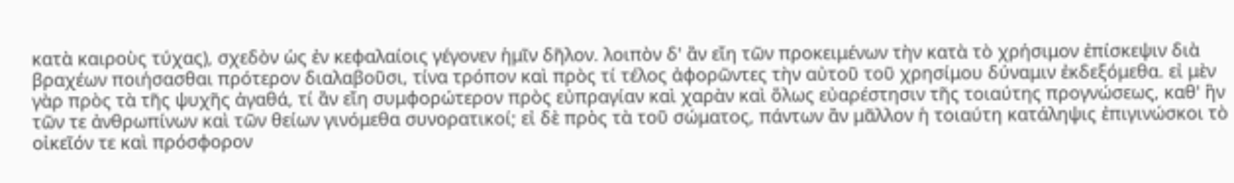κατὰ καιροὺς τύχας), σχεδὸν ὡς ἐν κεφαλαίοις γέγονεν ἡμῖν δῆλον. λοιπὸν δ' ἂν εἴη τῶν προκειμένων τὴν κατὰ τὸ χρήσιμον ἐπίσκεψιν διὰ βραχέων ποιήσασθαι πρότερον διαλαβοῦσι, τίνα τρόπον καὶ πρὸς τί τέλος ἀφορῶντες τὴν αὐτοῦ τοῦ χρησίμου δύναμιν ἐκδεξόμεθα. εἰ μὲν γὰρ πρὸς τὰ τῆς ψυχῆς ἀγαθά, τί ἂν εἴη συμφορώτερον πρὸς εὐπραγίαν καὶ χαρὰν καὶ ὅλως εὐαρέστησιν τῆς τοιαύτης προγνώσεως, καθ' ἣν τῶν τε ἀνθρωπίνων καὶ τῶν θείων γινόμεθα συνορατικοί; εἰ δὲ πρὸς τὰ τοῦ σώματος, πάντων ἂν μᾶλλον ἡ τοιαύτη κατάληψις ἐπιγινώσκοι τὸ οἰκεῖόν τε καὶ πρόσφορον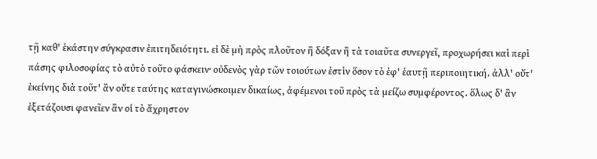τῇ καθ' ἑκάστην σύγκρασιν ἐπιτηδειότητι. εἰ δὲ μὴ πρὸς πλοῦτον ἢ δόξαν ἢ τὰ τοιαῦτα συνεργεῖ, προχωρήσει καὶ περὶ πάσης φιλοσοφίας τὸ αὐτὸ τοῦτο φάσκειν· οὐδενὸς γὰρ τῶν τοιούτων ἐστὶν ὅσον τὸ ἐφ' ἑαυτῇ περιποιητική. ἀλλ' οὔτ' ἐκείνης διὰ τοῦτ' ἂν οὔτε ταύτης καταγινώσκοιμεν δικαίως, ἀφέμενοι τοῦ πρὸς τὰ μείζω συμφέροντος. ὅλως δ' ἂν ἐξετάζουσι φανεῖεν ἂν οἱ τὸ ἄχρηστον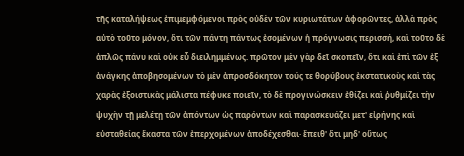τῆς καταλήψεως ἐπιμεμφόμενοι πρὸς οὐδὲν τῶν κυριωτάτων ἀφορῶντες, ἀλλὰ πρὸς αὐτὸ τοῦτο μόνον, ὅτι τῶν πάντη πάντως ἐσομένων ἡ πρόγνωσις περισσή, καὶ τοῦτο δὲ ἁπλῶς πάνυ καὶ οὐκ εὖ διειλημμένως. πρῶτον μὲν γὰρ δεῖ σκοπεῖν, ὅτι καὶ ἐπὶ τῶν ἐξ ἀνάγκης ἀποβησομένων τὸ μὲν ἀπροσδόκητον τούς τε θορύβους ἐκστατικοὺς καὶ τὰς χαρὰς ἐξοιστικὰς μάλιστα πέφυκε ποιεῖν, τὸ δὲ προγινώσκειν ἐθίζει καὶ ῥυθμίζει τὴν ψυχὴν τῇ μελέτῃ τῶν ἀπόντων ὡς παρόντων καὶ παρασκευάζει μετ' εἰρήνης καὶ εὐσταθείας ἕκαστα τῶν ἐπερχομένων ἀποδέχεσθαι· ἔπειθ' ὅτι μηδ' οὕτως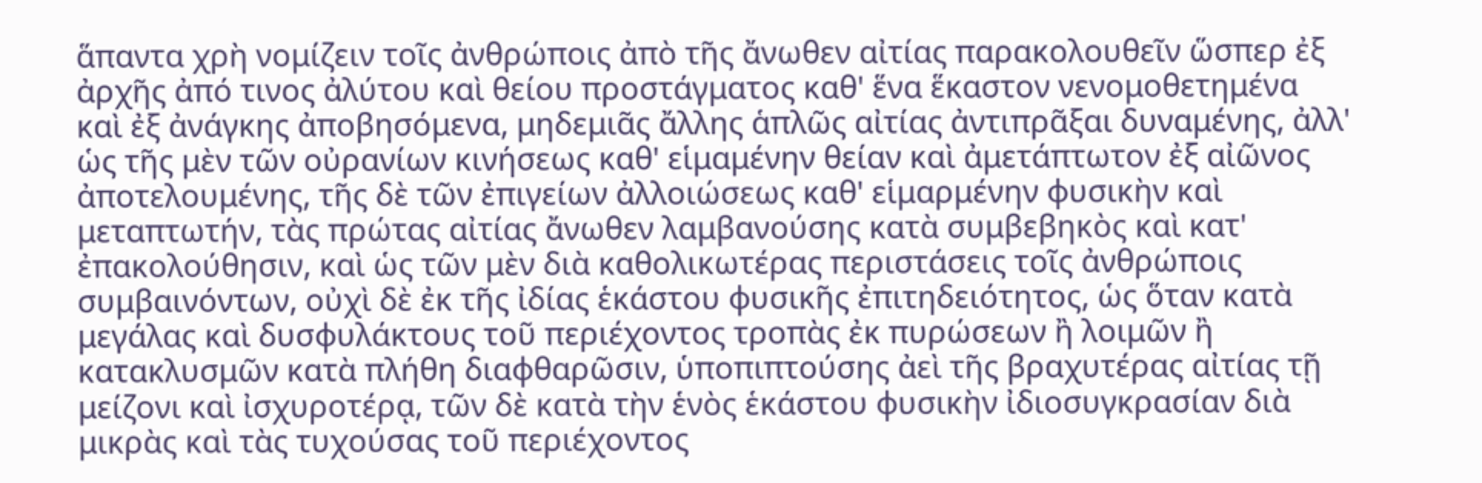ἅπαντα χρὴ νομίζειν τοῖς ἀνθρώποις ἀπὸ τῆς ἄνωθεν αἰτίας παρακολουθεῖν ὥσπερ ἐξ ἀρχῆς ἀπό τινος ἀλύτου καὶ θείου προστάγματος καθ' ἕνα ἕκαστον νενομοθετημένα καὶ ἐξ ἀνάγκης ἀποβησόμενα, μηδεμιᾶς ἄλλης ἁπλῶς αἰτίας ἀντιπρᾶξαι δυναμένης, ἀλλ' ὡς τῆς μὲν τῶν οὐρανίων κινήσεως καθ' εἱμαμένην θείαν καὶ ἀμετάπτωτον ἐξ αἰῶνος ἀποτελουμένης, τῆς δὲ τῶν ἐπιγείων ἀλλοιώσεως καθ' εἱμαρμένην φυσικὴν καὶ μεταπτωτήν, τὰς πρώτας αἰτίας ἄνωθεν λαμβανούσης κατὰ συμβεβηκὸς καὶ κατ' ἐπακολούθησιν, καὶ ὡς τῶν μὲν διὰ καθολικωτέρας περιστάσεις τοῖς ἀνθρώποις συμβαινόντων, οὐχὶ δὲ ἐκ τῆς ἰδίας ἑκάστου φυσικῆς ἐπιτηδειότητος, ὡς ὅταν κατὰ μεγάλας καὶ δυσφυλάκτους τοῦ περιέχοντος τροπὰς ἐκ πυρώσεων ἢ λοιμῶν ἢ κατακλυσμῶν κατὰ πλήθη διαφθαρῶσιν, ὑποπιπτούσης ἀεὶ τῆς βραχυτέρας αἰτίας τῇ μείζονι καὶ ἰσχυροτέρᾳ, τῶν δὲ κατὰ τὴν ἑνὸς ἑκάστου φυσικὴν ἰδιοσυγκρασίαν διὰ μικρὰς καὶ τὰς τυχούσας τοῦ περιέχοντος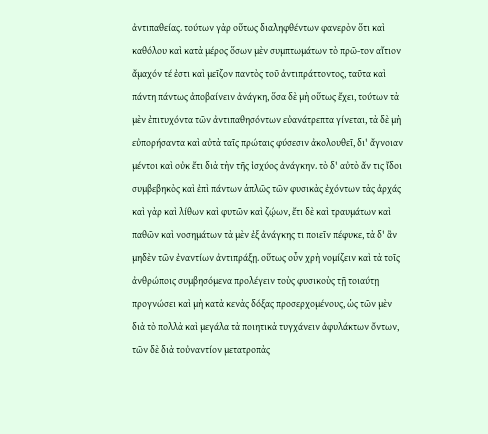ἀντιπαθείας. τούτων γὰρ οὕτως διαληφθέντων φανερὸν ὅτι καὶ καθόλου καὶ κατὰ μέρος ὅσων μὲν συμπτωμάτων τὸ πρῶ-τον αἴτιον ἄμαχόν τέ ἐστι καὶ μεῖζον παντὸς τοῦ ἀντιπράττοντος, ταῦτα καὶ πάντη πάντως ἀποβαίνειν ἀνάγκη, ὅσα δὲ μὴ οὕτως ἔχει, τούτων τὰ μὲν ἐπιτυχόντα τῶν ἀντιπαθησόντων εὐανάτρεπτα γίνεται, τὰ δὲ μὴ εὐπορήσαντα καὶ αὐτὰ ταῖς πρώταις φύσεσιν ἀκολουθεῖ, δι' ἄγνοιαν μέντοι καὶ οὐκ ἔτι διὰ τὴν τῆς ἰσχύος ἀνάγκην. τὸ δ' αὐτὸ ἄν τις ἴδοι συμβεβηκὸς καὶ ἐπὶ πάντων ἁπλῶς τῶν φυσικὰς ἐχόντων τὰς ἀρχάς καὶ γὰρ καὶ λίθων καὶ φυτῶν καὶ ζῴων, ἔτι δὲ καὶ τραυμάτων καὶ παθῶν καὶ νοσημάτων τὰ μὲν ἐξ ἀνάγκης τι ποιεῖν πέφυκε, τὰ δ' ἂν μηδὲν τῶν ἐναντίων ἀντιπράξῃ. οὕτως οὖν χρὴ νομίζειν καὶ τὰ τοῖς ἀνθρώποις συμβησόμενα προλέγειν τοὺς φυσικοὺς τῇ τοιαύτῃ προγνώσει καὶ μὴ κατὰ κενὰς δόξας προσερχομένους, ὡς τῶν μὲν διὰ τὸ πολλὰ καὶ μεγάλα τὰ ποιητικὰ τυγχάνειν ἀφυλάκτων ὄντων, τῶν δὲ διὰ τοὐναντίον μετατροπὰς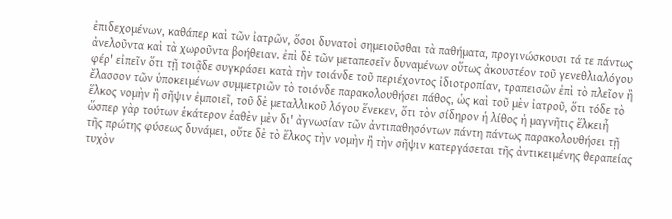ἐπιδεχομένων, καθάπερ καὶ τῶν ἰατρῶν, ὅσοι δυνατοὶ σημειοῦσθαι τὰ παθήματα, προγινώσκουσι τά τε πάντως ἀνελοῦντα καὶ τὰ χωροῦντα βοήθειαν. ἐπὶ δὲ τῶν μεταπεσεῖν δυναμένων οὕτως ἀκουστέον τοῦ γενεθλιαλόγου φέρ' εἰπεῖν ὅτι τῇ τοιᾷδε συγκράσει κατὰ τὴν τοιάνδε τοῦ περιέχοντος ἰδιοτροπίαν, τραπεισῶν ἐπὶ τὸ πλεῖον ἢ ἔλασσον τῶν ὑποκειμένων συμμετριῶν τὸ τοιόνδε παρακολουθήσει πάθος, ὡς καὶ τοῦ μὲν ἰατροῦ, ὅτι τόδε τὸ ἕλκος νομὴν ἢ σῆψιν ἐμποιεῖ, τοῦ δὲ μεταλλικοῦ λόγου ἕνεκεν, ὅτι τὸν σίδηρον ἡ λίθος ἡ μαγνῆτις ἕλκειἦ ὥσπερ γὰρ τούτων ἑκάτερον ἐαθὲν μὲν δι' ἀγνωσίαν τῶν ἀντιπαθησόντων πάντη πάντως παρακολουθήσει τῇ τῆς πρώτης φύσεως δυνάμει, οὔτε δὲ τὸ ἕλκος τὴν νομὴν ἢ τὴν σῆψιν κατεργάσεται τῆς ἀντικειμένης θεραπείας τυχὸν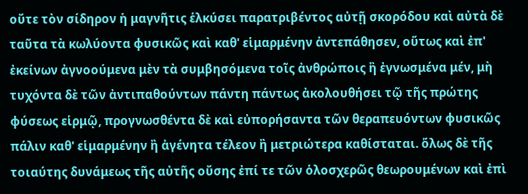οὔτε τὸν σίδηρον ἡ μαγνῆτις ἑλκύσει παρατριβέντος αὐτῇ σκορόδου καὶ αὐτὰ δὲ ταῦτα τὰ κωλύοντα φυσικῶς καὶ καθ' εἱμαρμένην ἀντεπάθησεν, οὕτως καὶ ἐπ' ἐκείνων ἀγνοούμενα μὲν τὰ συμβησόμενα τοῖς ἀνθρώποις ἢ ἐγνωσμένα μέν, μὴ τυχόντα δὲ τῶν ἀντιπαθούντων πάντη πάντως ἀκολουθήσει τῷ τῆς πρώτης φύσεως εἱρμῷ, προγνωσθέντα δὲ καὶ εὐπορήσαντα τῶν θεραπευόντων φυσικῶς πάλιν καθ' εἱμαρμένην ἢ ἀγένητα τέλεον ἢ μετριώτερα καθίσταται. ὅλως δὲ τῆς τοιαύτης δυνάμεως τῆς αὐτῆς οὔσης ἐπί τε τῶν ὁλοσχερῶς θεωρουμένων καὶ ἐπὶ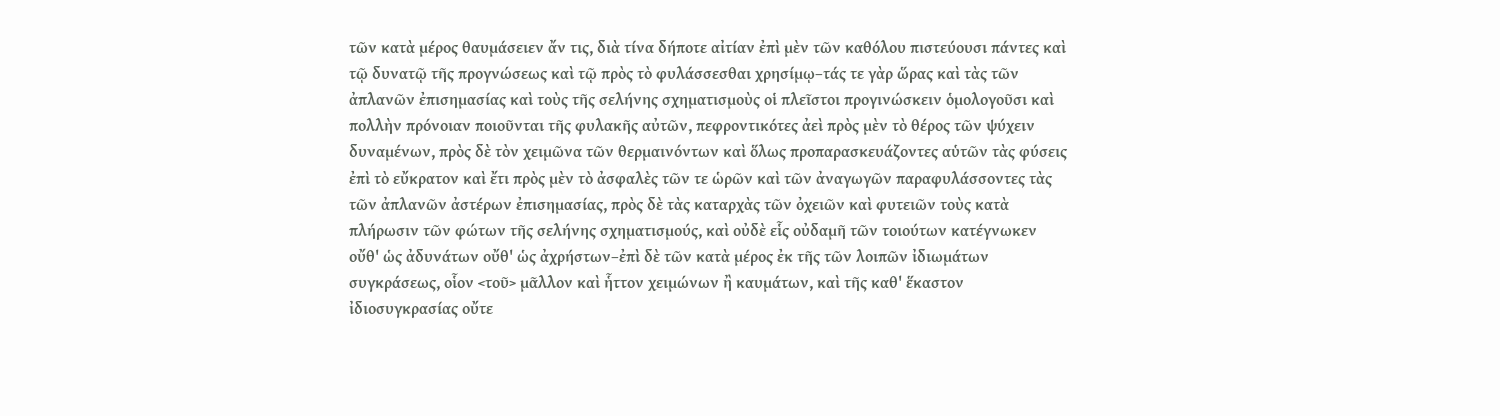τῶν κατὰ μέρος θαυμάσειεν ἄν τις, διὰ τίνα δήποτε αἰτίαν ἐπὶ μὲν τῶν καθόλου πιστεύουσι πάντες καὶ τῷ δυνατῷ τῆς προγνώσεως καὶ τῷ πρὸς τὸ φυλάσσεσθαι χρησίμῳ–τάς τε γὰρ ὥρας καὶ τὰς τῶν ἀπλανῶν ἐπισημασίας καὶ τοὺς τῆς σελήνης σχηματισμοὺς οἱ πλεῖστοι προγινώσκειν ὁμολογοῦσι καὶ πολλὴν πρόνοιαν ποιοῦνται τῆς φυλακῆς αὐτῶν, πεφροντικότες ἀεὶ πρὸς μὲν τὸ θέρος τῶν ψύχειν δυναμένων, πρὸς δὲ τὸν χειμῶνα τῶν θερμαινόντων καὶ ὅλως προπαρασκευάζοντες αὑτῶν τὰς φύσεις ἐπὶ τὸ εὔκρατον καὶ ἔτι πρὸς μὲν τὸ ἀσφαλὲς τῶν τε ὡρῶν καὶ τῶν ἀναγωγῶν παραφυλάσσοντες τὰς τῶν ἀπλανῶν ἀστέρων ἐπισημασίας, πρὸς δὲ τὰς καταρχὰς τῶν ὀχειῶν καὶ φυτειῶν τοὺς κατὰ πλήρωσιν τῶν φώτων τῆς σελήνης σχηματισμούς, καὶ οὐδὲ εἷς οὐδαμῆ τῶν τοιούτων κατέγνωκεν οὔθ' ὡς ἀδυνάτων οὔθ' ὡς ἀχρήστων–ἐπὶ δὲ τῶν κατὰ μέρος ἐκ τῆς τῶν λοιπῶν ἰδιωμάτων συγκράσεως, οἷον <τοῦ> μᾶλλον καὶ ἧττον χειμώνων ἢ καυμάτων, καὶ τῆς καθ' ἕκαστον ἰδιοσυγκρασίας οὔτε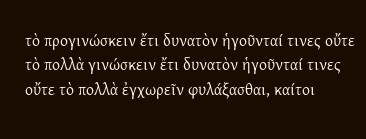τὸ προγινώσκειν ἔτι δυνατὸν ἡγοῦνταί τινες οὔτε τὸ πολλὰ γινώσκειν ἔτι δυνατὸν ἡγοῦνταί τινες οὔτε τὸ πολλὰ ἐγχωρεῖν φυλάξασθαι, καίτοι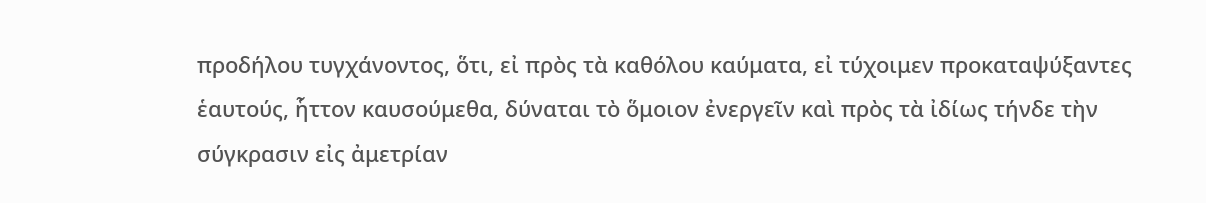προδήλου τυγχάνοντος, ὅτι, εἰ πρὸς τὰ καθόλου καύματα, εἰ τύχοιμεν προκαταψύξαντες ἑαυτούς, ἧττον καυσούμεθα, δύναται τὸ ὅμοιον ἐνεργεῖν καὶ πρὸς τὰ ἰδίως τήνδε τὴν σύγκρασιν εἰς ἀμετρίαν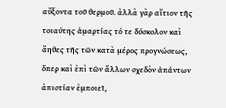αὔξοντα τοῦ θερμοῦ. ἀλλὰ γὰρ αἴτιον τῆς τοιαύτης ἁμαρτίας τό τε δύσκολον καὶ ἄηθες τῆς τῶν κατὰ μέρος προγνώσεως, ὅπερ καὶ ἐπὶ τῶν ἄλλων σχεδὸν ἁπάντων ἀπιστίαν ἐμποιεῖ,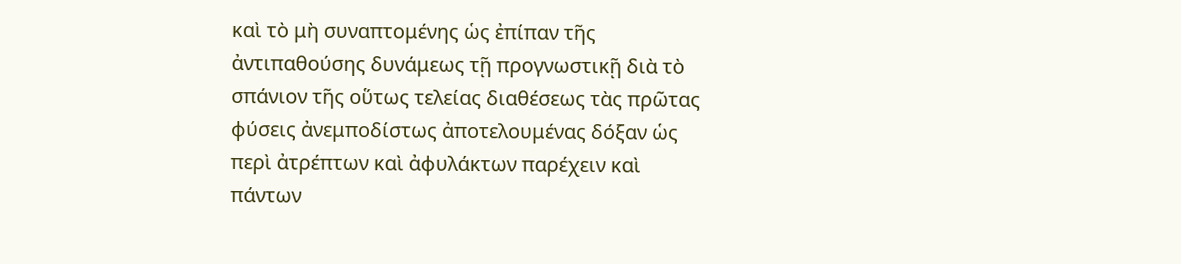καὶ τὸ μὴ συναπτομένης ὡς ἐπίπαν τῆς ἀντιπαθούσης δυνάμεως τῇ προγνωστικῇ διὰ τὸ σπάνιον τῆς οὕτως τελείας διαθέσεως τὰς πρῶτας φύσεις ἀνεμποδίστως ἀποτελουμένας δόξαν ὡς περὶ ἀτρέπτων καὶ ἀφυλάκτων παρέχειν καὶ πάντων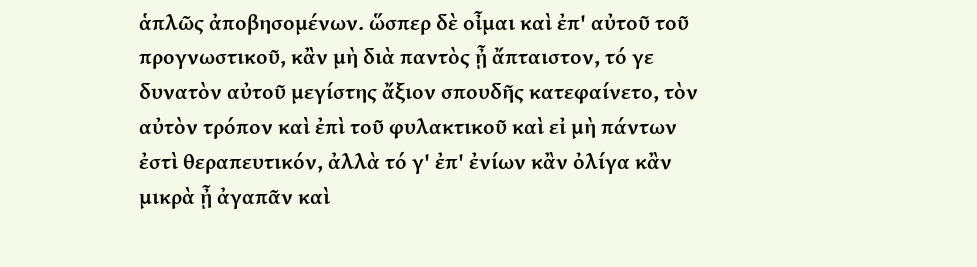ἁπλῶς ἀποβησομένων. ὥσπερ δὲ οἶμαι καὶ ἐπ' αὐτοῦ τοῦ προγνωστικοῦ, κἂν μὴ διὰ παντὸς ᾖ ἄπταιστον, τό γε δυνατὸν αὐτοῦ μεγίστης ἄξιον σπουδῆς κατεφαίνετο, τὸν αὐτὸν τρόπον καὶ ἐπὶ τοῦ φυλακτικοῦ καὶ εἰ μὴ πάντων ἐστὶ θεραπευτικόν, ἀλλὰ τό γ' ἐπ' ἐνίων κἂν ὀλίγα κἂν μικρὰ ᾖ ἀγαπᾶν καὶ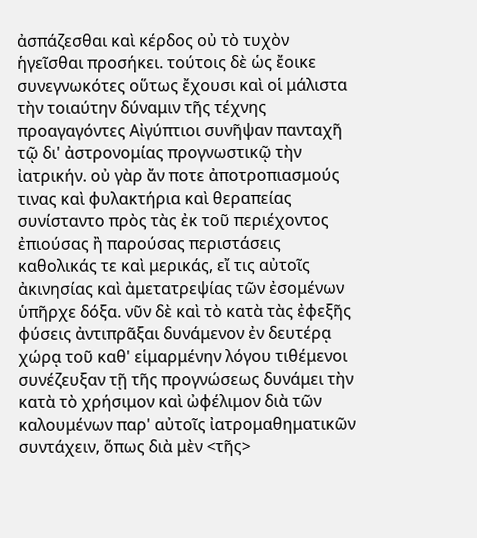ἀσπάζεσθαι καὶ κέρδος οὐ τὸ τυχὸν ἡγεῖσθαι προσήκει. τούτοις δὲ ὡς ἔοικε συνεγνωκότες οὕτως ἔχουσι καὶ οἱ μάλιστα τὴν τοιαύτην δύναμιν τῆς τέχνης προαγαγόντες Αἰγύπτιοι συνῆψαν πανταχῆ τῷ δι' ἀστρονομίας προγνωστικῷ τὴν ἰατρικήν. οὐ γὰρ ἄν ποτε ἀποτροπιασμούς τινας καὶ φυλακτήρια καὶ θεραπείας συνίσταντο πρὸς τὰς ἐκ τοῦ περιέχοντος ἐπιούσας ἢ παρούσας περιστάσεις καθολικάς τε καὶ μερικάς, εἴ τις αὐτοῖς ἀκινησίας καὶ ἀμετατρεψίας τῶν ἐσομένων ὑπῆρχε δόξα. νῦν δὲ καὶ τὸ κατὰ τὰς ἐφεξῆς φύσεις ἀντιπρᾶξαι δυνάμενον ἐν δευτέρᾳ χώρᾳ τοῦ καθ' εἱμαρμένην λόγου τιθέμενοι συνέζευξαν τῇ τῆς προγνώσεως δυνάμει τὴν κατὰ τὸ χρήσιμον καὶ ὠφέλιμον διὰ τῶν καλουμένων παρ' αὐτοῖς ἰατρομαθηματικῶν συντάχειν, ὅπως διὰ μὲν <τῆς>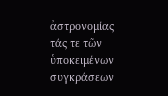ἀστρονομίας τάς τε τῶν ὑποκειμένων συγκράσεων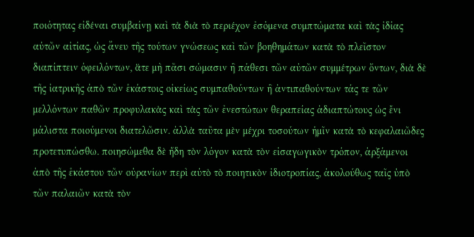ποιότητας εἰδέναι συμβαίνῃ καὶ τὰ διὰ τὸ περιέχον ἐσόμενα συμπτώματα καὶ τὰς ἰδίας αὐτῶν αἰτίας, ὡς ἄνευ τῆς τούτων γνώσεως καὶ τῶν βοηθημάτων κατὰ τὸ πλεῖστον διαπίπτειν ὀφειλόντων, ἅτε μὴ πᾶσι σώμασιν ἢ πάθεσι τῶν αὐτῶν συμμέτρων ὄντων, διὰ δὲ τῆς ἰατρικῆς ἀπὸ τῶν ἑκάστοις οἰκείως συμπαθούντων ἢ ἀντιπαθούντων τάς τε τῶν μελλόντων παθῶν προφυλακὰς καὶ τὰς τῶν ἐνεστώτων θεραπείας ἀδιαπτώτους ὡς ἔνι μάλιστα ποιούμενοι διατελῶσιν. ἀλλὰ ταῦτα μὲν μέχρι τοσούτων ἡμῖν κατὰ τὸ κεφαλαιῶδες προτετυπώσθω. ποιησώμεθα δὲ ἤδη τὸν λόγον κατὰ τὸν εἰσαγωγικὸν τρόπον, ἀρξάμενοι ἀπὸ τῆς ἑκάστου τῶν οὐρανίων περὶ αὐτὸ τὸ ποιητικὸν ἰδιοτροπίας, ἀκολούθως ταῖς ὑπὸ τῶν παλαιῶν κατὰ τὸν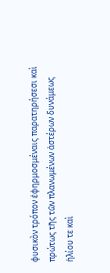φυσικὸν τρόπον ἐφηρμοσμέναις παρατηρήσεσι καὶ πρώτως τῆς τῶν πλανωμένων ἀστέρων δυνάμεως ἡλίου τε καὶ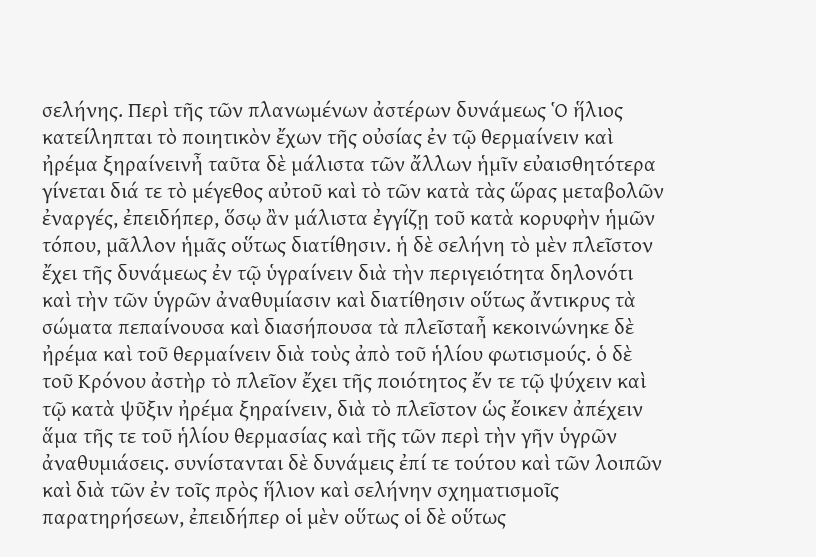σελήνης. Περὶ τῆς τῶν πλανωμένων ἀστέρων δυνάμεως Ὁ ἥλιος κατείληπται τὸ ποιητικὸν ἔχων τῆς οὐσίας ἐν τῷ θερμαίνειν καὶ ἠρέμα ξηραίνεινἦ ταῦτα δὲ μάλιστα τῶν ἄλλων ἡμῖν εὐαισθητότερα γίνεται διά τε τὸ μέγεθος αὐτοῦ καὶ τὸ τῶν κατὰ τὰς ὥρας μεταβολῶν ἐναργές, ἐπειδήπερ, ὅσῳ ἂν μάλιστα ἐγγίζῃ τοῦ κατὰ κορυφὴν ἡμῶν τόπου, μᾶλλον ἡμᾶς οὕτως διατίθησιν. ἡ δὲ σελήνη τὸ μὲν πλεῖστον ἔχει τῆς δυνάμεως ἐν τῷ ὑγραίνειν διὰ τὴν περιγειότητα δηλονότι καὶ τὴν τῶν ὑγρῶν ἀναθυμίασιν καὶ διατίθησιν οὕτως ἄντικρυς τὰ σώματα πεπαίνουσα καὶ διασήπουσα τὰ πλεῖσταἦ κεκοινώνηκε δὲ ἠρέμα καὶ τοῦ θερμαίνειν διὰ τοὺς ἀπὸ τοῦ ἡλίου φωτισμούς. ὁ δὲ τοῦ Κρόνου ἀστὴρ τὸ πλεῖον ἔχει τῆς ποιότητος ἔν τε τῷ ψύχειν καὶ τῷ κατὰ ψῦξιν ἠρέμα ξηραίνειν, διὰ τὸ πλεῖστον ὡς ἔοικεν ἀπέχειν ἅμα τῆς τε τοῦ ἡλίου θερμασίας καὶ τῆς τῶν περὶ τὴν γῆν ὑγρῶν ἀναθυμιάσεις. συνίστανται δὲ δυνάμεις ἐπί τε τούτου καὶ τῶν λοιπῶν καὶ διὰ τῶν ἐν τοῖς πρὸς ἥλιον καὶ σελήνην σχηματισμοῖς παρατηρήσεων, ἐπειδήπερ οἱ μὲν οὕτως οἱ δὲ οὕτως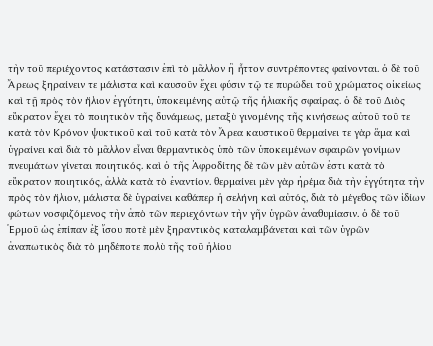τὴν τοῦ περιέχοντος κατάστασιν ἐπὶ τὸ μᾶλλον ἢ ἧττον συντρέποντες φαίνονται. ὁ δὲ τοῦ Ἄρεως ξηραίνειν τε μάλιστα καὶ καυσοῦν ἔχει φύσιν τῷ τε πυρώδει τοῦ χρώματος οἰκείως καὶ τῇ πρὸς τὸν ἥλιον ἐγγύτητι, ὑποκειμένης αὐτῷ τῆς ἡλιακῆς σφαίρας. ὁ δὲ τοῦ Διὸς εὔκρατον ἔχει τὸ ποιητικὸν τῆς δυνάμεως, μεταξὺ γινομένης τῆς κινήσεως αὐτοῦ τοῦ τε κατὰ τὸν Κρόνον ψυκτικοῦ καὶ τοῦ κατὰ τὸν Ἄρεα καυστικοῦ θερμαίνει τε γὰρ ἅμα καὶ ὑγραίνει καὶ διὰ τὸ μᾶλλον εἶναι θερμαντικὸς ὑπὸ τῶν ὑποκειμένων σφαιρῶν γονίμων πνευμάτων γίνεται ποιητικός. καὶ ὁ τῆς Ἀφροδίτης δὲ τῶν μὲν αὐτῶν ἐστι κατὰ τὸ εὔκρατον ποιητικός, ἀλλὰ κατὰ τὸ ἐναντίον. θερμαίνει μὲν γὰρ ἠρέμα διὰ τὴν ἐγγύτητα τὴν πρὸς τὸν ἥλιον, μάλιστα δὲ ὑγραίνει καθάπερ ἡ σελήνη καὶ αὐτός, διὰ τὸ μέγεθος τῶν ἰδίων φώτων νοσφιζόμενος τὴν ἀπὸ τῶν περιεχόντων τὴν γῆν ὑγρῶν ἀναθυμίασιν. ὁ δὲ τοῦ Ἑρμοῦ ὡς ἐπίπαν ἐξ ἴσου ποτὲ μὲν ξηραντικὸς καταλαμβάνεται καὶ τῶν ὑγρῶν ἀναπωτικὸς διὰ τὸ μηδέποτε πολὺ τῆς τοῦ ἡλίου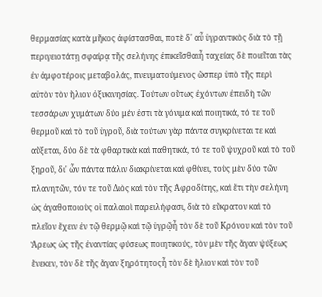θερμασίας κατὰ μῆκος ἀφίστασθαι, ποτὲ δ' αὖ ὑγραντικὸς διὰ τὸ τῇ περιγειοτάτῃ σφαίρᾳ τῆς σελήνης ἐπικεῖσθαιἦ ταχείας δὲ ποιεῖται τὰς ἐν ἀμφοτέροις μεταβολάς, πνευματούμενος ὥσπερ ὑπὸ τῆς περὶ αὐτὸν τὸν ἥλιον ὀξυκινησίας. Τούτων οὕτως ἐχόντων ἐπειδὴ τῶν τεσσάρων χυμάτων δύο μέν ἐστι τὰ γόνιμα καὶ ποιητικά, τό τε τοῦ θερμοῦ καὶ τὸ τοῦ ὑγροῦ, διὰ τούτων γὰρ πάντα συγκρίνεται τε καὶ αὔξεται, δύο δὲ τὰ φθαρτικὰ καὶ παθητικά, τό τε τοῦ ψυχροῦ καὶ τὸ τοῦ ξηροῦ, δι' ὧν πάντα πάλιν διακρίνεται καὶ φθίνει, τοὺς μὲν δύο τῶν πλανητῶν, τόν τε τοῦ Διὸς καὶ τὸν τῆς Ἀφροδίτης, καὶ ἔτι τὴν σελήνη ὡς ἀγαθοποιοὺς οἱ παλαιοὶ παρειλήφασι, διὰ τὸ εὔκρατον καὶ τὸ πλεῖον ἔχειν ἐν τῷ θερμῷ καὶ τῷ ὑγρῷἦ τὸν δὲ τοῦ Κρόνου καὶ τὸν τοῦ Ἄρεως ὡς τῆς ἐναντίας φύσεως ποιητικούς, τὸν μὲν τῆς ἄγαν ψύξεως ἕνεκεν, τὸν δὲ τῆς ἄγαν ξηρότητοςἦ τὸν δὲ ἥλιον καὶ τὸν τοῦ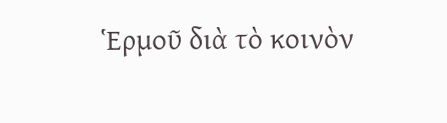Ἑρμοῦ διὰ τὸ κοινὸν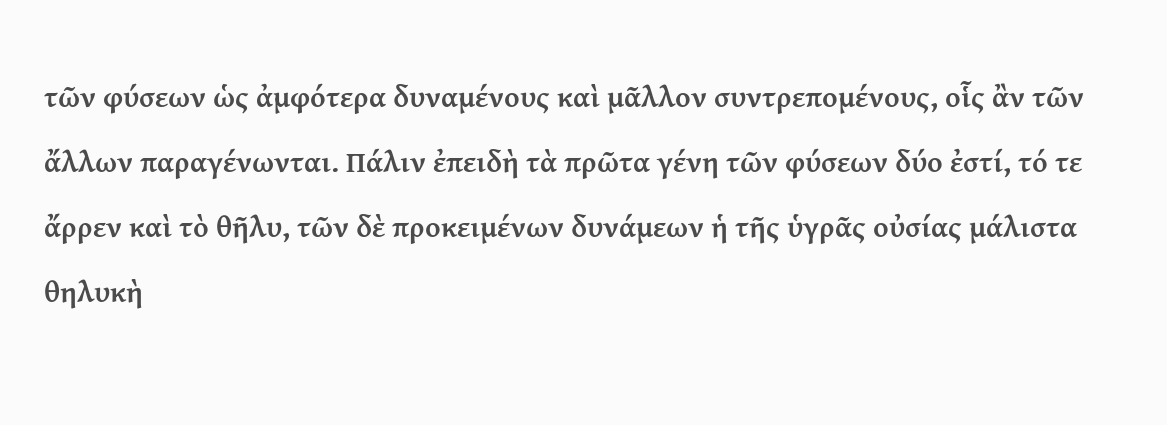τῶν φύσεων ὡς ἀμφότερα δυναμένους καὶ μᾶλλον συντρεπομένους, οἷς ἂν τῶν ἄλλων παραγένωνται. Πάλιν ἐπειδὴ τὰ πρῶτα γένη τῶν φύσεων δύο ἐστί, τό τε ἄρρεν καὶ τὸ θῆλυ, τῶν δὲ προκειμένων δυνάμεων ἡ τῆς ὑγρᾶς οὐσίας μάλιστα θηλυκὴ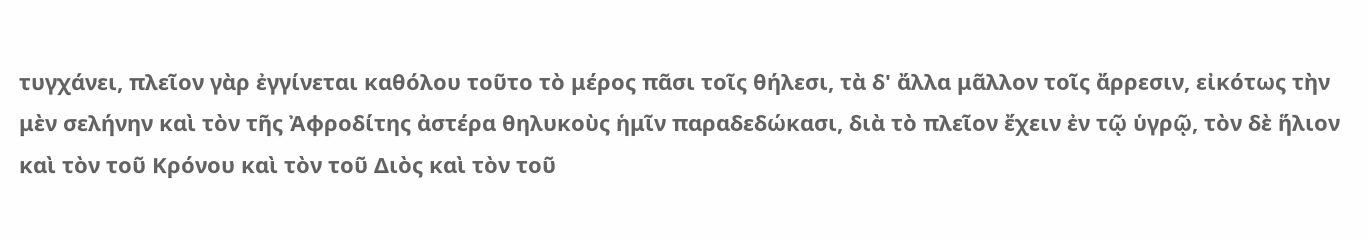τυγχάνει, πλεῖον γὰρ ἐγγίνεται καθόλου τοῦτο τὸ μέρος πᾶσι τοῖς θήλεσι, τὰ δ' ἄλλα μᾶλλον τοῖς ἄρρεσιν, εἰκότως τὴν μὲν σελήνην καὶ τὸν τῆς Ἀφροδίτης ἀστέρα θηλυκοὺς ἡμῖν παραδεδώκασι, διὰ τὸ πλεῖον ἔχειν ἐν τῷ ὑγρῷ, τὸν δὲ ἥλιον καὶ τὸν τοῦ Κρόνου καὶ τὸν τοῦ Διὸς καὶ τὸν τοῦ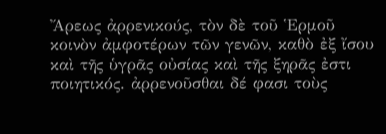Ἄρεως ἀρρενικούς, τὸν δὲ τοῦ Ἑρμοῦ κοινὸν ἀμφοτέρων τῶν γενῶν, καθὸ ἐξ ἴσου καὶ τῆς ὑγρᾶς οὐσίας καὶ τῆς ξηρᾶς ἐστι ποιητικός. ἀρρενοῦσθαι δέ φασι τοὺς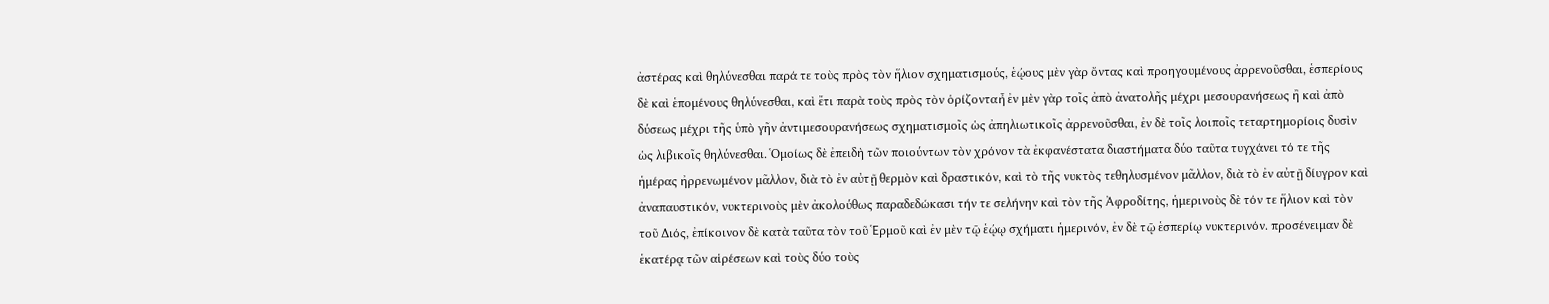ἀστέρας καὶ θηλύνεσθαι παρά τε τοὺς πρὸς τὸν ἥλιον σχηματισμούς, ἑῴους μὲν γὰρ ὄντας καὶ προηγουμένους ἀρρενοῦσθαι, ἑσπερίους δὲ καὶ ἑπομένους θηλύνεσθαι, καὶ ἔτι παρὰ τοὺς πρὸς τὸν ὁρίζονταἦ ἐν μὲν γὰρ τοῖς ἀπὸ ἀνατολῆς μέχρι μεσουρανήσεως ἢ καὶ ἀπὸ δύσεως μέχρι τῆς ὑπὸ γῆν ἀντιμεσουρανήσεως σχηματισμοῖς ὡς ἀπηλιωτικοῖς ἀρρενοῦσθαι, ἐν δὲ τοῖς λοιποῖς τεταρτημορίοις δυσὶν ὡς λιβικοῖς θηλύνεσθαι. Ὁμοίως δὲ ἐπειδὴ τῶν ποιούντων τὸν χρόνον τὰ ἐκφανέστατα διαστήματα δύο ταῦτα τυγχάνει τό τε τῆς ἡμέρας ἠρρενωμένον μᾶλλον, διὰ τὸ ἐν αὐτῇ θερμὸν καὶ δραστικόν, καὶ τὸ τῆς νυκτὸς τεθηλυσμένον μᾶλλον, διὰ τὸ ἐν αὐτῇ δίυγρον καὶ ἀναπαυστικόν, νυκτερινοὺς μὲν ἀκολούθως παραδεδώκασι τήν τε σελήνην καὶ τὸν τῆς Ἀφροδίτης, ἡμερινοὺς δὲ τόν τε ἥλιον καὶ τὸν τοῦ Διός, ἐπίκοινον δὲ κατὰ ταῦτα τὸν τοῦ Ἑρμοῦ καὶ ἐν μὲν τῷ ἑῴῳ σχήματι ἡμερινόν, ἐν δὲ τῷ ἑσπερίῳ νυκτερινόν. προσένειμαν δὲ ἑκατέρᾳ τῶν αἱρέσεων καὶ τοὺς δύο τοὺς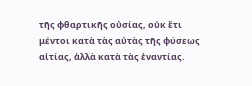τῆς φθαρτικῆς οὐσίας, οὐκ ἔτι μέντοι κατὰ τὰς αὐτὰς τῆς φύσεως αἰτίας, ἀλλὰ κατὰ τὰς ἐναντίας.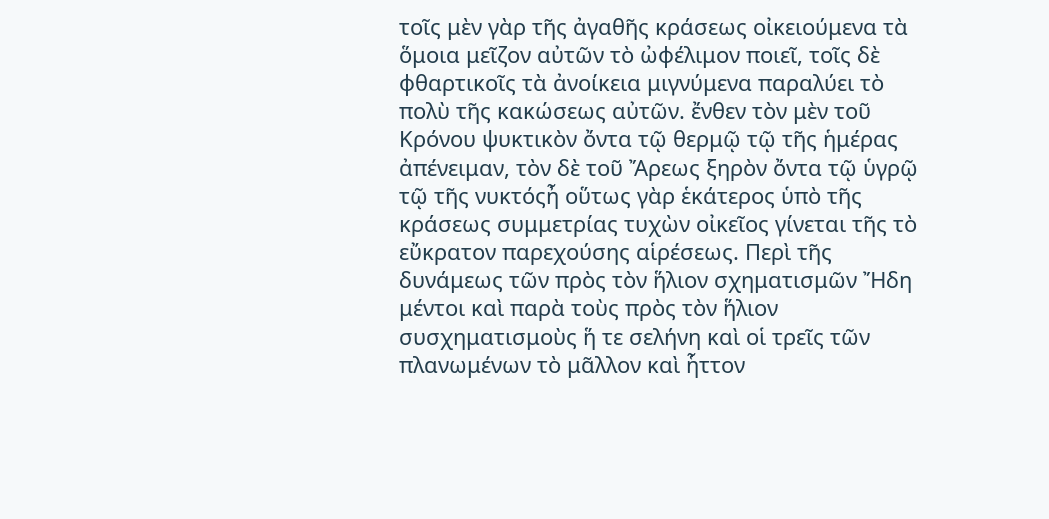τοῖς μὲν γὰρ τῆς ἀγαθῆς κράσεως οἰκειούμενα τὰ ὅμοια μεῖζον αὐτῶν τὸ ὠφέλιμον ποιεῖ, τοῖς δὲ φθαρτικοῖς τὰ ἀνοίκεια μιγνύμενα παραλύει τὸ πολὺ τῆς κακώσεως αὐτῶν. ἔνθεν τὸν μὲν τοῦ Κρόνου ψυκτικὸν ὄντα τῷ θερμῷ τῷ τῆς ἡμέρας ἀπένειμαν, τὸν δὲ τοῦ Ἄρεως ξηρὸν ὄντα τῷ ὑγρῷ τῷ τῆς νυκτόςἦ οὕτως γὰρ ἑκάτερος ὑπὸ τῆς κράσεως συμμετρίας τυχὼν οἰκεῖος γίνεται τῆς τὸ εὔκρατον παρεχούσης αἱρέσεως. Περὶ τῆς δυνάμεως τῶν πρὸς τὸν ἥλιον σχηματισμῶν Ἤδη μέντοι καὶ παρὰ τοὺς πρὸς τὸν ἥλιον συσχηματισμοὺς ἥ τε σελήνη καὶ οἱ τρεῖς τῶν πλανωμένων τὸ μᾶλλον καὶ ἧττον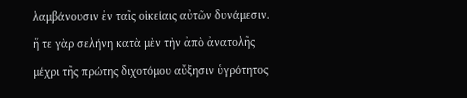λαμβάνουσιν ἐν ταῖς οἰκείαις αὐτῶν δυνάμεσιν. ἥ τε γὰρ σελήνη κατὰ μὲν τὴν ἀπὸ ἀνατολῆς μέχρι τῆς πρώτης διχοτόμου αὔξησιν ὑγρότητος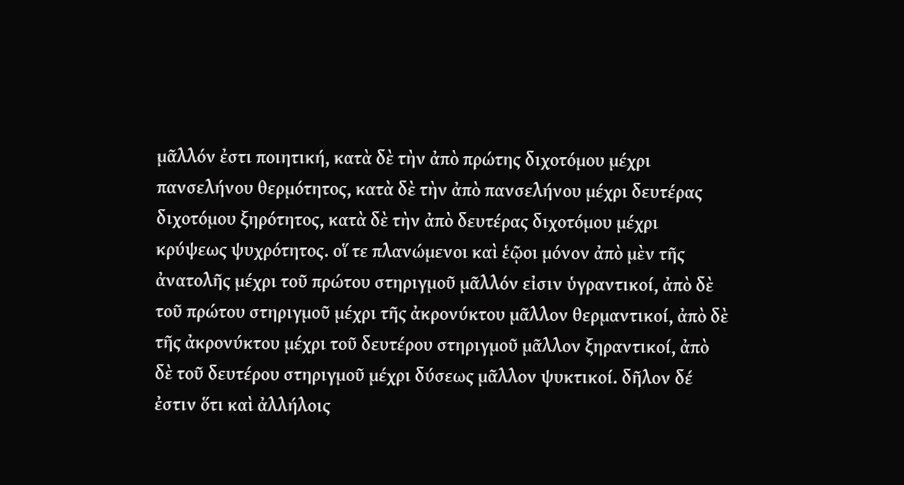μᾶλλόν ἐστι ποιητική, κατὰ δὲ τὴν ἀπὸ πρώτης διχοτόμου μέχρι πανσελήνου θερμότητος, κατὰ δὲ τὴν ἀπὸ πανσελήνου μέχρι δευτέρας διχοτόμου ξηρότητος, κατὰ δὲ τὴν ἀπὸ δευτέρας διχοτόμου μέχρι κρύψεως ψυχρότητος. οἵ τε πλανώμενοι καὶ ἑῷοι μόνον ἀπὸ μὲν τῆς ἀνατολῆς μέχρι τοῦ πρώτου στηριγμοῦ μᾶλλόν εἰσιν ὑγραντικοί, ἀπὸ δὲ τοῦ πρώτου στηριγμοῦ μέχρι τῆς ἀκρονύκτου μᾶλλον θερμαντικοί, ἀπὸ δὲ τῆς ἀκρονύκτου μέχρι τοῦ δευτέρου στηριγμοῦ μᾶλλον ξηραντικοί, ἀπὸ δὲ τοῦ δευτέρου στηριγμοῦ μέχρι δύσεως μᾶλλον ψυκτικοί. δῆλον δέ ἐστιν ὅτι καὶ ἀλλήλοις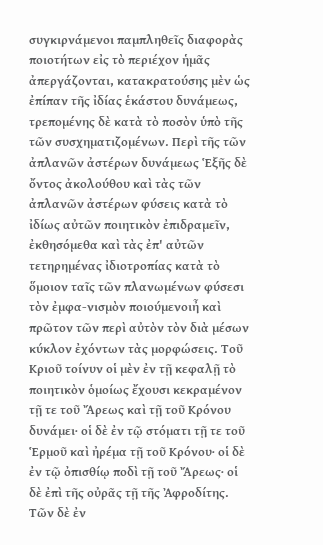συγκιρνάμενοι παμπληθεῖς διαφορὰς ποιοτήτων εἰς τὸ περιέχον ἡμᾶς ἀπεργάζονται, κατακρατούσης μὲν ὡς ἐπίπαν τῆς ἰδίας ἑκάστου δυνάμεως, τρεπομένης δὲ κατὰ τὸ ποσὸν ὑπὸ τῆς τῶν συσχηματιζομένων. Περὶ τῆς τῶν ἀπλανῶν ἀστέρων δυνάμεως Ἑξῆς δὲ ὄντος ἀκολούθου καὶ τὰς τῶν ἀπλανῶν ἀστέρων φύσεις κατὰ τὸ ἰδίως αὐτῶν ποιητικὸν ἐπιδραμεῖν, ἐκθησόμεθα καὶ τὰς ἐπ' αὐτῶν τετηρημένας ἰδιοτροπίας κατὰ τὸ ὅμοιον ταῖς τῶν πλανωμένων φύσεσι τὸν ἐμφα-νισμὸν ποιούμενοιἦ καὶ πρῶτον τῶν περὶ αὐτὸν τὸν διὰ μέσων κύκλον ἐχόντων τὰς μορφώσεις. Τοῦ Κριοῦ τοίνυν οἱ μὲν ἐν τῇ κεφαλῇ τὸ ποιητικὸν ὁμοίως ἔχουσι κεκραμένον τῇ τε τοῦ Ἄρεως καὶ τῇ τοῦ Κρόνου δυνάμει· οἱ δὲ ἐν τῷ στόματι τῇ τε τοῦ Ἑρμοῦ καὶ ἠρέμα τῇ τοῦ Κρόνου· οἱ δὲ ἐν τῷ ὀπισθίῳ ποδὶ τῇ τοῦ Ἄρεως· οἱ δὲ ἐπὶ τῆς οὐρᾶς τῇ τῆς Ἀφροδίτης. Τῶν δὲ ἐν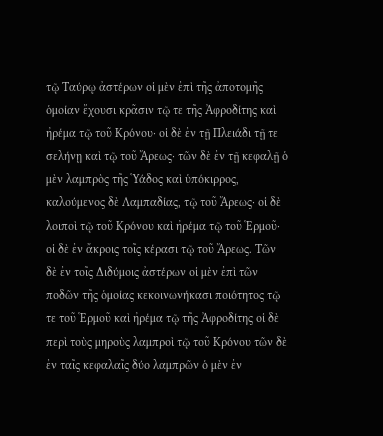τῷ Ταύρῳ ἀστέρων οἱ μὲν ἐπὶ τῆς ἀποτομῆς ὁμοίαν ἔχουσι κρᾶσιν τῷ τε τῆς Ἀφροδίτης καὶ ἠρέμα τῷ τοῦ Κρόνου· οἱ δὲ ἐν τῇ Πλειάδι τῇ τε σελήνῃ καὶ τῷ τοῦ Ἄρεως· τῶν δὲ ἐν τῇ κεφαλῇ ὁ μὲν λαμπρὸς τῆς Ὑάδος καὶ ὑπόκιρρος, καλούμενος δὲ Λαμπαδίας, τῷ τοῦ Ἄρεως· οἱ δὲ λοιποὶ τῷ τοῦ Κρόνου καὶ ἠρέμα τῷ τοῦ Ἑρμοῦ· οἱ δὲ ἐν ἄκροις τοῖς κέρασι τῷ τοῦ Ἄρεως. Τῶν δὲ ἐν τοῖς Διδύμοις ἀστέρων οἱ μὲν ἐπὶ τῶν ποδῶν τῆς ὁμοίας κεκοινωνήκασι ποιότητος τῷ τε τοῦ Ἑρμοῦ καὶ ἠρέμα τῷ τῆς Ἀφροδίτης οἱ δὲ περὶ τοὺς μηροὺς λαμπροὶ τῷ τοῦ Κρόνου τῶν δὲ ἐν ταῖς κεφαλαῖς δύο λαμπρῶν ὁ μὲν ἐν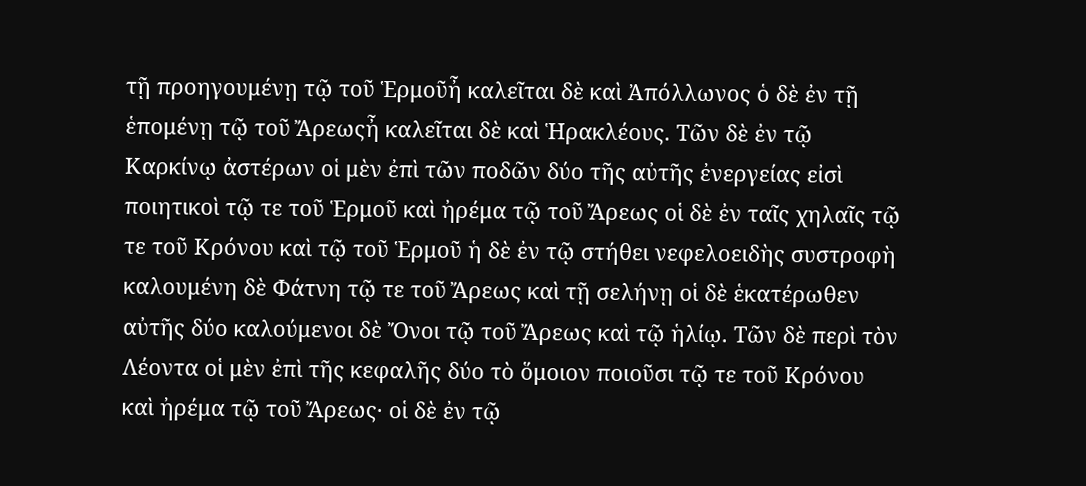τῇ προηγουμένῃ τῷ τοῦ Ἑρμοῦἦ καλεῖται δὲ καὶ Ἀπόλλωνος ὁ δὲ ἐν τῇ ἑπομένῃ τῷ τοῦ Ἄρεωςἦ καλεῖται δὲ καὶ Ἡρακλέους. Τῶν δὲ ἐν τῷ Καρκίνῳ ἀστέρων οἱ μὲν ἐπὶ τῶν ποδῶν δύο τῆς αὐτῆς ἐνεργείας εἰσὶ ποιητικοὶ τῷ τε τοῦ Ἑρμοῦ καὶ ἠρέμα τῷ τοῦ Ἄρεως οἱ δὲ ἐν ταῖς χηλαῖς τῷ τε τοῦ Κρόνου καὶ τῷ τοῦ Ἑρμοῦ ἡ δὲ ἐν τῷ στήθει νεφελοειδὴς συστροφὴ καλουμένη δὲ Φάτνη τῷ τε τοῦ Ἄρεως καὶ τῇ σελήνῃ οἱ δὲ ἑκατέρωθεν αὐτῆς δύο καλούμενοι δὲ Ὄνοι τῷ τοῦ Ἄρεως καὶ τῷ ἡλίῳ. Τῶν δὲ περὶ τὸν Λέοντα οἱ μὲν ἐπὶ τῆς κεφαλῆς δύο τὸ ὅμοιον ποιοῦσι τῷ τε τοῦ Κρόνου καὶ ἠρέμα τῷ τοῦ Ἄρεως· οἱ δὲ ἐν τῷ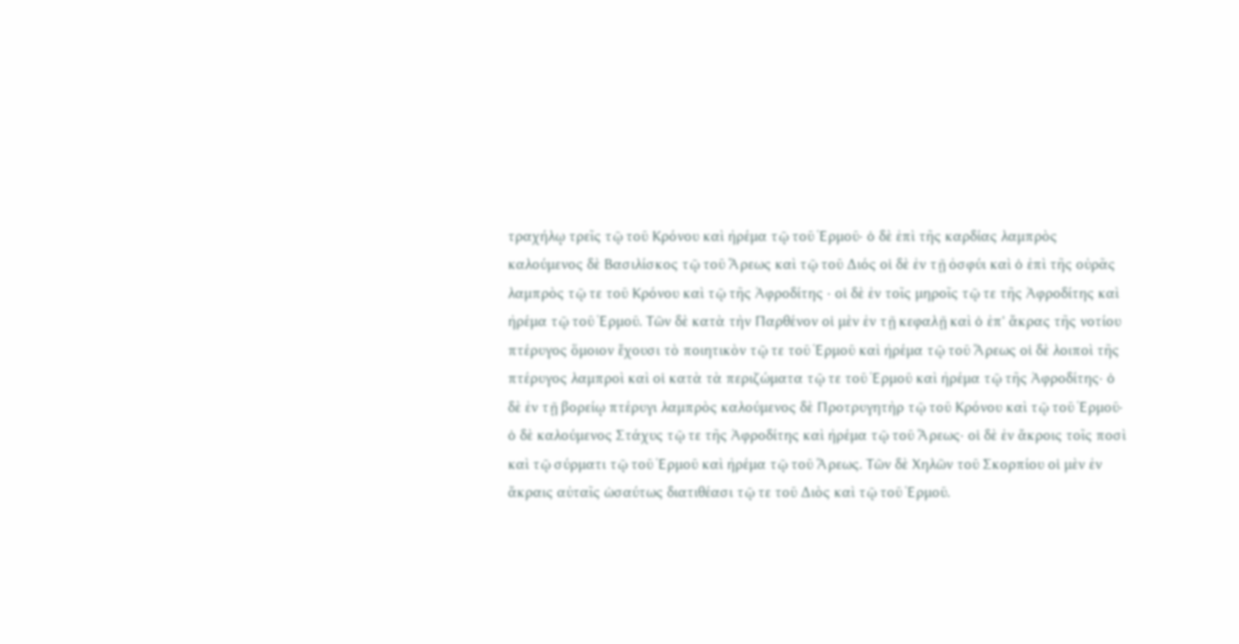τραχήλῳ τρεῖς τῷ τοῦ Κρόνου καὶ ἠρέμα τῷ τοῦ Ἑρμοῦ· ὁ δὲ ἐπὶ τῆς καρδίας λαμπρὸς καλούμενος δὲ Βασιλίσκος τῷ τοῦ Ἄρεως καὶ τῷ τοῦ Διός οἱ δὲ ἐν τῇ ὀσφύι καὶ ὁ ἐπὶ τῆς οὐρᾶς λαμπρὸς τῷ τε τοῦ Κρόνου καὶ τῷ τῆς Ἀφροδίτης · οἱ δὲ ἐν τοῖς μηροῖς τῷ τε τῆς Ἀφροδίτης καὶ ἠρέμα τῷ τοῦ Ἑρμοῦ. Τῶν δὲ κατὰ τὴν Παρθένον οἱ μὲν ἐν τῇ κεφαλῇ καὶ ὁ ἐπ' ἄκρας τῆς νοτίου πτέρυγος ὅμοιον ἔχουσι τὸ ποιητικὸν τῷ τε τοῦ Ἑρμοῦ καὶ ἠρέμα τῷ τοῦ Ἄρεως οἱ δὲ λοιποὶ τῆς πτέρυγος λαμπροὶ καὶ οἱ κατὰ τὰ περιζώματα τῷ τε τοῦ Ἑρμοῦ καὶ ἠρέμα τῷ τῆς Ἀφροδίτης· ὁ δὲ ἐν τῇ βορείῳ πτέρυγι λαμπρὸς καλούμενος δὲ Προτρυγητὴρ τῷ τοῦ Κρόνου καὶ τῷ τοῦ Ἑρμοῦ· ὁ δὲ καλούμενος Στάχυς τῷ τε τῆς Ἀφροδίτης καὶ ἠρέμα τῷ τοῦ Ἄρεως· οἱ δὲ ἐν ἄκροις τοῖς ποσὶ καὶ τῷ σύρματι τῷ τοῦ Ἑρμοῦ καὶ ἠρέμα τῷ τοῦ Ἄρεως. Τῶν δὲ Χηλῶν τοῦ Σκορπίου οἱ μὲν ἐν ἄκραις αὐταῖς ὡσαύτως διατιθέασι τῷ τε τοῦ Διὸς καὶ τῷ τοῦ Ἑρμοῦ.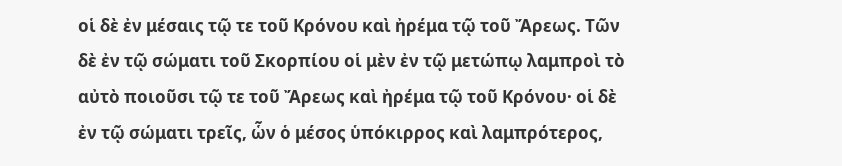οἱ δὲ ἐν μέσαις τῷ τε τοῦ Κρόνου καὶ ἠρέμα τῷ τοῦ Ἄρεως. Τῶν δὲ ἐν τῷ σώματι τοῦ Σκορπίου οἱ μὲν ἐν τῷ μετώπῳ λαμπροὶ τὸ αὐτὸ ποιοῦσι τῷ τε τοῦ Ἄρεως καὶ ἠρέμα τῷ τοῦ Κρόνου· οἱ δὲ ἐν τῷ σώματι τρεῖς, ὧν ὁ μέσος ὑπόκιρρος καὶ λαμπρότερος,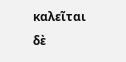καλεῖται δὲ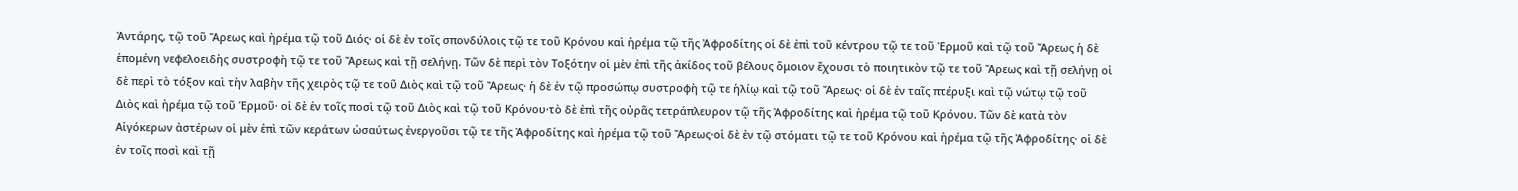Ἀντάρης, τῷ τοῦ Ἄρεως καὶ ἠρέμα τῷ τοῦ Διός· οἱ δὲ ἐν τοῖς σπονδύλοις τῷ τε τοῦ Κρόνου καὶ ἠρέμα τῷ τῆς Ἀφροδίτης οἱ δὲ ἐπὶ τοῦ κέντρου τῷ τε τοῦ Ἑρμοῦ καὶ τῷ τοῦ Ἄρεως ἡ δὲ ἑπομένη νεφελοειδὴς συστροφὴ τῷ τε τοῦ Ἄρεως καὶ τῇ σελήνῃ. Τῶν δὲ περὶ τὸν Τοξότην οἱ μὲν ἐπὶ τῆς ἀκίδος τοῦ βέλους ὅμοιον ἔχουσι τὸ ποιητικὸν τῷ τε τοῦ Ἄρεως καὶ τῇ σελήνῃ οἱ δὲ περὶ τὸ τόξον καὶ τὴν λαβὴν τῆς χειρὸς τῷ τε τοῦ Διὸς καὶ τῷ τοῦ Ἄρεως· ἡ δὲ ἐν τῷ προσώπῳ συστροφὴ τῷ τε ἡλίῳ καὶ τῷ τοῦ Ἄρεως· οἱ δὲ ἐν ταῖς πτέρυξι καὶ τῷ νώτῳ τῷ τοῦ Διὸς καὶ ἠρέμα τῷ τοῦ Ἑρμοῦ· οἱ δὲ ἐν τοῖς ποσὶ τῷ τοῦ Διὸς καὶ τῷ τοῦ Κρόνου·τὸ δὲ ἐπὶ τῆς οὐρᾶς τετράπλευρον τῷ τῆς Ἀφροδίτης καὶ ἠρέμα τῷ τοῦ Κρόνου. Τῶν δὲ κατὰ τὸν Αἰγόκερων ἀστέρων οἱ μὲν ἐπὶ τῶν κεράτων ὡσαύτως ἐνεργοῦσι τῷ τε τῆς Ἀφροδίτης καὶ ἠρέμα τῷ τοῦ Ἄρεως·οἱ δὲ ἐν τῷ στόματι τῷ τε τοῦ Κρόνου καὶ ἠρέμα τῷ τῆς Ἀφροδίτης· οἱ δὲ ἐν τοῖς ποσὶ καὶ τῇ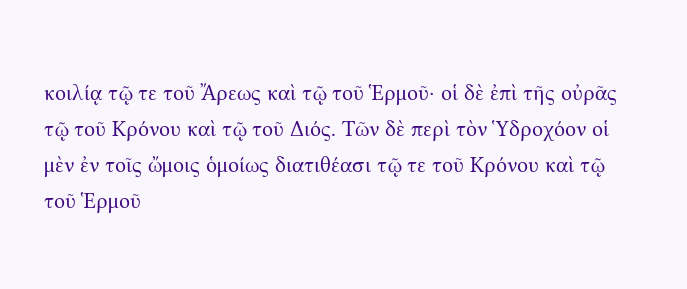κοιλίᾳ τῷ τε τοῦ Ἄρεως καὶ τῷ τοῦ Ἑρμοῦ· οἱ δὲ ἐπὶ τῆς οὐρᾶς τῷ τοῦ Κρόνου καὶ τῷ τοῦ Διός. Τῶν δὲ περὶ τὸν Ὑδροχόον οἱ μὲν ἐν τοῖς ὤμοις ὁμοίως διατιθέασι τῷ τε τοῦ Κρόνου καὶ τῷ τοῦ Ἑρμοῦ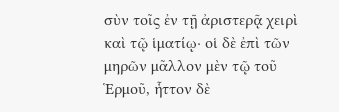σὺν τοῖς ἐν τῇ ἀριστερᾷ χειρὶ καὶ τῷ ἱματίῳ· οἱ δὲ ἐπὶ τῶν μηρῶν μᾶλλον μὲν τῷ τοῦ Ἑρμοῦ, ἧττον δὲ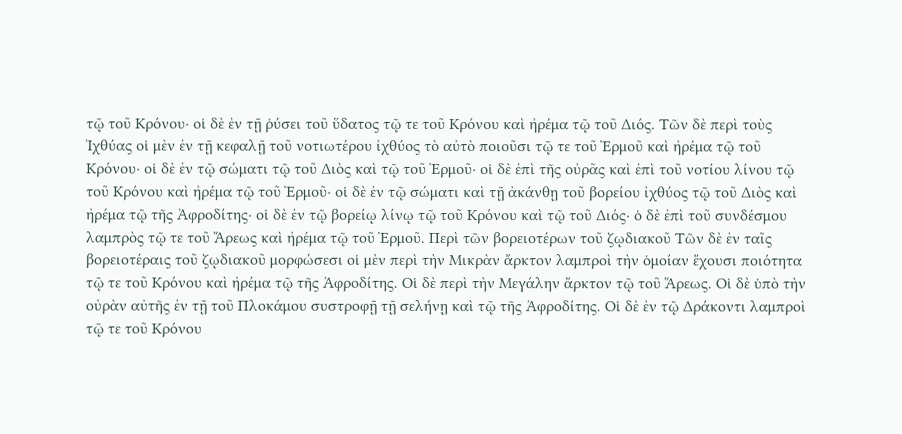τῷ τοῦ Κρόνου· οἱ δὲ ἐν τῇ ῥύσει τοῦ ὕδατος τῷ τε τοῦ Κρόνου καὶ ἠρέμα τῷ τοῦ Διός. Τῶν δὲ περὶ τοὺς Ἰχθύας οἱ μὲν ἐν τῇ κεφαλῇ τοῦ νοτιωτέρου ἰχθύος τὸ αὐτὸ ποιοῦσι τῷ τε τοῦ Ἑρμοῦ καὶ ἠρέμα τῷ τοῦ Κρόνου· οἱ δὲ ἐν τῷ σώματι τῷ τοῦ Διὸς καὶ τῷ τοῦ Ἑρμοῦ· οἱ δὲ ἐπὶ τῆς οὐρᾶς καὶ ἐπὶ τοῦ νοτίου λίνου τῷ τοῦ Κρόνου καὶ ἠρέμα τῷ τοῦ Ἑρμοῦ· οἱ δὲ ἐν τῷ σώματι καὶ τῇ ἀκάνθῃ τοῦ βορείου ἰχθύος τῷ τοῦ Διὸς καὶ ἠρέμα τῷ τῆς Ἀφροδίτης· οἱ δὲ ἐν τῷ βορείῳ λίνῳ τῷ τοῦ Κρόνου καὶ τῷ τοῦ Διός· ὁ δὲ ἐπὶ τοῦ συνδέσμου λαμπρὸς τῷ τε τοῦ Ἄρεως καὶ ἠρέμα τῷ τοῦ Ἑρμοῦ. Περὶ τῶν βορειοτέρων τοῦ ζῳδιακοῦ Τῶν δὲ ἐν ταῖς βορειοτέραις τοῦ ζῳδιακοῦ μορφώσεσι οἱ μὲν περὶ τὴν Μικρὰν ἄρκτον λαμπροὶ τὴν ὁμοίαν ἔχουσι ποιότητα τῷ τε τοῦ Κρόνου καὶ ἠρέμα τῷ τῆς Ἀφροδίτης. Οἱ δὲ περὶ τὴν Μεγάλην ἄρκτον τῷ τοῦ Ἄρεως. Οἱ δὲ ὑπὸ τὴν οὐρὰν αὐτῆς ἐν τῇ τοῦ Πλοκάμου συστροφῇ τῇ σελήνῃ καὶ τῷ τῆς Ἀφροδίτης. Οἱ δὲ ἐν τῷ Δράκοντι λαμπροὶ τῷ τε τοῦ Κρόνου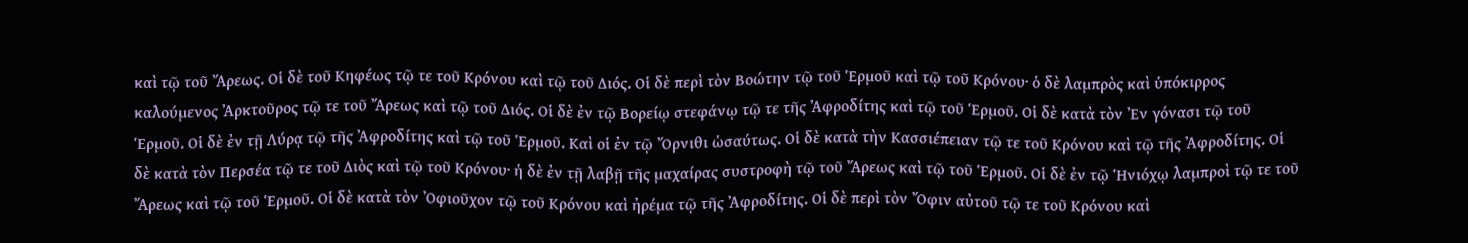καὶ τῷ τοῦ Ἄρεως. Οἱ δὲ τοῦ Κηφέως τῷ τε τοῦ Κρόνου καὶ τῷ τοῦ Διός. Οἱ δὲ περὶ τὸν Βοώτην τῷ τοῦ Ἑρμοῦ καὶ τῷ τοῦ Κρόνου· ὁ δὲ λαμπρὸς καὶ ὑπόκιρρος καλούμενος Ἀρκτοῦρος τῷ τε τοῦ Ἄρεως καὶ τῷ τοῦ Διός. Οἱ δὲ ἐν τῷ Βορείῳ στεφάνῳ τῷ τε τῆς Ἀφροδίτης καὶ τῷ τοῦ Ἑρμοῦ. Οἱ δὲ κατὰ τὸν Ἐν γόνασι τῷ τοῦ Ἑρμοῦ. Οἱ δὲ ἐν τῇ Λύρᾳ τῷ τῆς Ἀφροδίτης καὶ τῷ τοῦ Ἑρμοῦ. Καὶ οἱ ἐν τῷ Ὄρνιθι ὡσαύτως. Οἱ δὲ κατὰ τὴν Κασσιέπειαν τῷ τε τοῦ Κρόνου καὶ τῷ τῆς Ἀφροδίτης. Οἱ δὲ κατὰ τὸν Περσέα τῷ τε τοῦ Διὸς καὶ τῷ τοῦ Κρόνου· ἡ δὲ ἐν τῇ λαβῇ τῆς μαχαίρας συστροφὴ τῷ τοῦ Ἄρεως καὶ τῷ τοῦ Ἑρμοῦ. Οἱ δὲ ἐν τῷ Ἡνιόχῳ λαμπροὶ τῷ τε τοῦ Ἄρεως καὶ τῷ τοῦ Ἑρμοῦ. Οἱ δὲ κατὰ τὸν Ὀφιοῦχον τῷ τοῦ Κρόνου καὶ ἠρέμα τῷ τῆς Ἀφροδίτης. Οἱ δὲ περὶ τὸν Ὄφιν αὐτοῦ τῷ τε τοῦ Κρόνου καὶ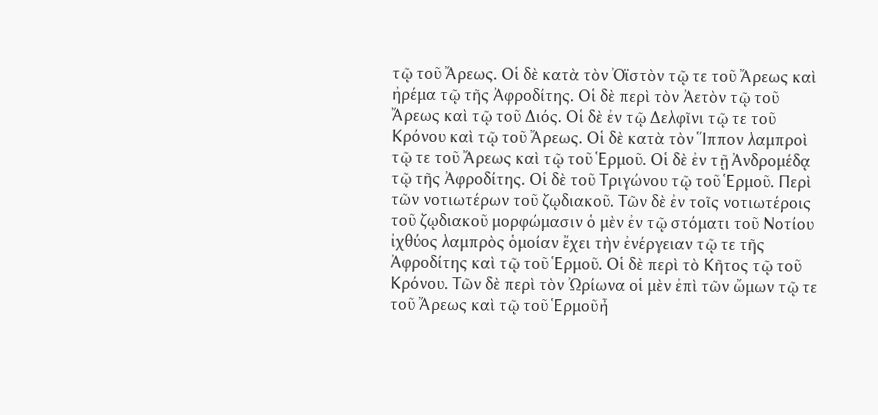τῷ τοῦ Ἄρεως. Οἱ δὲ κατὰ τὸν Ὀϊστὸν τῷ τε τοῦ Ἄρεως καὶ ἠρέμα τῷ τῆς Ἀφροδίτης. Οἱ δὲ περὶ τὸν Ἀετὸν τῷ τοῦ Ἄρεως καὶ τῷ τοῦ Διός. Οἱ δὲ ἐν τῷ Δελφῖνι τῷ τε τοῦ Κρόνου καὶ τῷ τοῦ Ἄρεως. Οἱ δὲ κατὰ τὸν Ἵππον λαμπροὶ τῷ τε τοῦ Ἄρεως καὶ τῷ τοῦ Ἑρμοῦ. Οἱ δὲ ἐν τῇ Ἀνδρομέδᾳ τῷ τῆς Ἀφροδίτης. Οἱ δὲ τοῦ Τριγώνου τῷ τοῦ Ἑρμοῦ. Περὶ τῶν νοτιωτέρων τοῦ ζῳδιακοῦ. Τῶν δὲ ἐν τοῖς νοτιωτέροις τοῦ ζῳδιακοῦ μορφώμασιν ὁ μὲν ἐν τῷ στόματι τοῦ Νοτίου ἰχθύος λαμπρὸς ὁμοίαν ἔχει τὴν ἐνέργειαν τῷ τε τῆς Ἀφροδίτης καὶ τῷ τοῦ Ἑρμοῦ. Οἱ δὲ περὶ τὸ Κῆτος τῷ τοῦ Κρόνου. Τῶν δὲ περὶ τὸν Ὠρίωνα οἱ μὲν ἐπὶ τῶν ὤμων τῷ τε τοῦ Ἄρεως καὶ τῷ τοῦ Ἑρμοῦἦ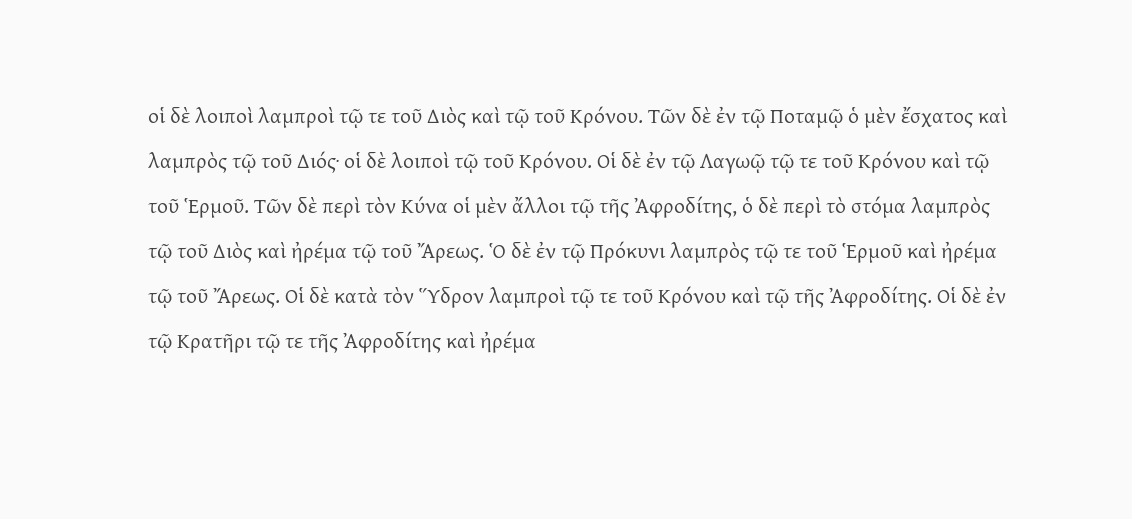οἱ δὲ λοιποὶ λαμπροὶ τῷ τε τοῦ Διὸς καὶ τῷ τοῦ Κρόνου. Τῶν δὲ ἐν τῷ Ποταμῷ ὁ μὲν ἔσχατος καὶ λαμπρὸς τῷ τοῦ Διός· οἱ δὲ λοιποὶ τῷ τοῦ Κρόνου. Οἱ δὲ ἐν τῷ Λαγωῷ τῷ τε τοῦ Κρόνου καὶ τῷ τοῦ Ἑρμοῦ. Τῶν δὲ περὶ τὸν Κύνα οἱ μὲν ἄλλοι τῷ τῆς Ἀφροδίτης, ὁ δὲ περὶ τὸ στόμα λαμπρὸς τῷ τοῦ Διὸς καὶ ἠρέμα τῷ τοῦ Ἄρεως. Ὁ δὲ ἐν τῷ Πρόκυνι λαμπρὸς τῷ τε τοῦ Ἑρμοῦ καὶ ἠρέμα τῷ τοῦ Ἄρεως. Οἱ δὲ κατὰ τὸν Ὕδρον λαμπροὶ τῷ τε τοῦ Κρόνου καὶ τῷ τῆς Ἀφροδίτης. Οἱ δὲ ἐν τῷ Κρατῆρι τῷ τε τῆς Ἀφροδίτης καὶ ἠρέμα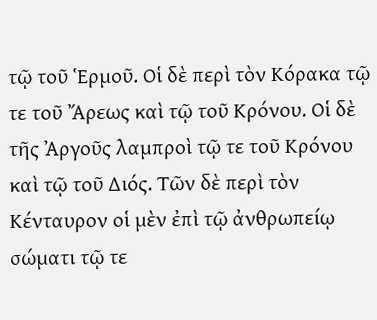τῷ τοῦ Ἑρμοῦ. Οἱ δὲ περὶ τὸν Κόρακα τῷ τε τοῦ Ἄρεως καὶ τῷ τοῦ Κρόνου. Οἱ δὲ τῆς Ἀργοῦς λαμπροὶ τῷ τε τοῦ Κρόνου καὶ τῷ τοῦ Διός. Τῶν δὲ περὶ τὸν Κένταυρον οἱ μὲν ἐπὶ τῷ ἀνθρωπείῳ σώματι τῷ τε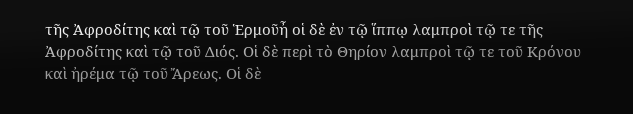τῆς Ἀφροδίτης καὶ τῷ τοῦ Ἑρμοῦἦ οἱ δὲ ἐν τῷ ἵππῳ λαμπροὶ τῷ τε τῆς Ἀφροδίτης καὶ τῷ τοῦ Διός. Οἱ δὲ περὶ τὸ Θηρίον λαμπροὶ τῷ τε τοῦ Κρόνου καὶ ἠρέμα τῷ τοῦ Ἄρεως. Οἱ δὲ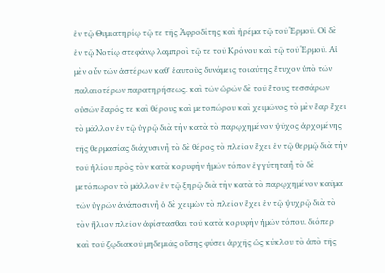ἐν τῷ Θυμιατηρίῳ τῷ τε τῆς Ἀφροδίτης καὶ ἠρέμα τῷ τοῦ Ἑρμοῦ. Οἱ δὲ ἐν τῷ Νοτίῳ στεφάνῳ λαμπροὶ τῷ τε τοῦ Κρόνου καὶ τῷ τοῦ Ἑρμοῦ. Αἱ μὲν οὖν τῶν ἀστέρων καθ' ἑαυτοὺς δυνάμεις τοιαύτης ἔτυχον ὑπὸ τῶν παλαιοτέρων παρατηρήσεως. καὶ τῶν ὡρῶν δὲ τοῦ ἔτους τεσσάρων οὐσῶν ἔαρός τε καὶ θέρους καὶ μετοπώρου καὶ χειμῶνος τὸ μὲν ἔαρ ἔχει τὸ μᾶλλον ἐν τῷ ὑγρῷ διὰ τὴν κατὰ τὸ παρῳχημένον ψῦχος ἀρχομένης τῆς θερμασίας διάχυσινἦ τὸ δὲ θέρος τὸ πλεῖον ἔχει ἐν τῷ θερμῷ διὰ τὴν τοῦ ἡλίου πρὸς τὸν κατὰ κορυφὴν ἡμῶν τόπον ἐγγύτηταἦ τὸ δὲ μετόπωρον τὸ μᾶλλον ἐν τῷ ξηρῷ διὰ τὴν κατὰ τὸ παρῳχημένον καῦμα τῶν ὑγρῶν ἀνάποσινἦ ὁ δὲ χειμὼν τὸ πλεῖον ἔχει ἐν τῷ ψυχρῷ διὰ τὸ τὸν ἥλιον πλεῖον ἀφίστασθαι τοῦ κατὰ κορυφὴν ἡμῶν τόπου. διόπερ καὶ τοῦ ζῳδιακοῦ μηδεμιᾶς οὔσης φύσει ἀρχῆς ὡς κύκλου τὸ ἀπὸ τῆς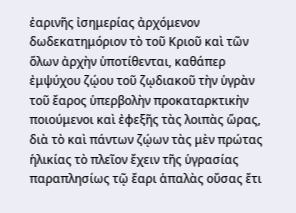ἐαρινῆς ἰσημερίας ἀρχόμενον δωδεκατημόριον τὸ τοῦ Κριοῦ καὶ τῶν ὅλων ἀρχὴν ὑποτίθενται, καθάπερ ἐμψύχου ζῴου τοῦ ζῳδιακοῦ τὴν ὑγρὰν τοῦ ἔαρος ὑπερβολὴν προκαταρκτικὴν ποιούμενοι καὶ ἐφεξῆς τὰς λοιπὰς ὥρας, διὰ τὸ καὶ πάντων ζῴων τὰς μὲν πρώτας ἡλικίας τὸ πλεῖον ἔχειν τῆς ὑγρασίας παραπλησίως τῷ ἔαρι ἁπαλὰς οὔσας ἔτι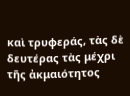καὶ τρυφεράς, τὰς δὲ δευτέρας τὰς μέχρι τῆς ἀκμαιότητος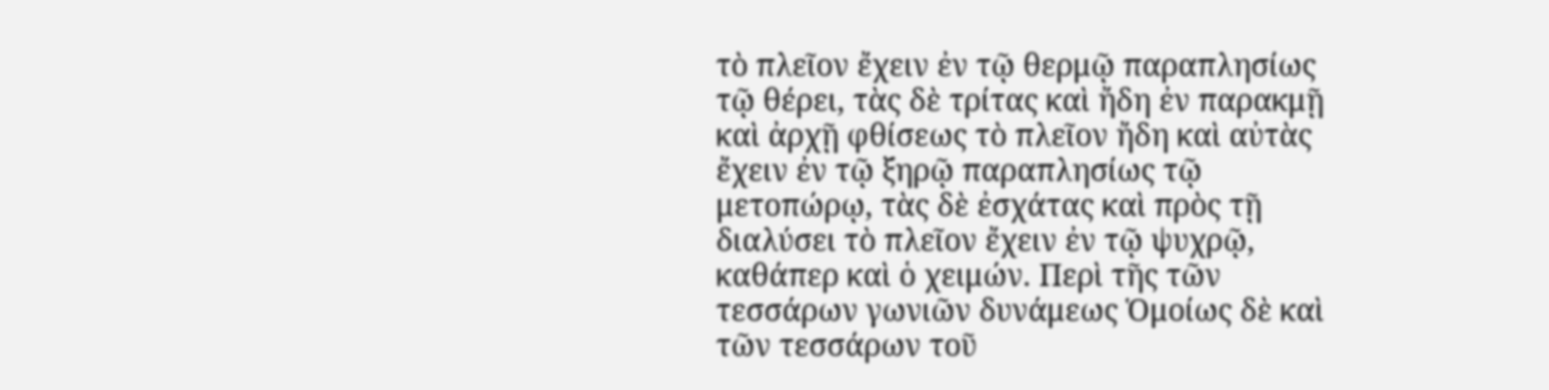τὸ πλεῖον ἔχειν ἐν τῷ θερμῷ παραπλησίως τῷ θέρει, τὰς δὲ τρίτας καὶ ἤδη ἐν παρακμῇ καὶ ἀρχῇ φθίσεως τὸ πλεῖον ἤδη καὶ αὐτὰς ἔχειν ἐν τῷ ξηρῷ παραπλησίως τῷ μετοπώρῳ, τὰς δὲ ἐσχάτας καὶ πρὸς τῇ διαλύσει τὸ πλεῖον ἔχειν ἐν τῷ ψυχρῷ, καθάπερ καὶ ὁ χειμών. Περὶ τῆς τῶν τεσσάρων γωνιῶν δυνάμεως Ὁμοίως δὲ καὶ τῶν τεσσάρων τοῦ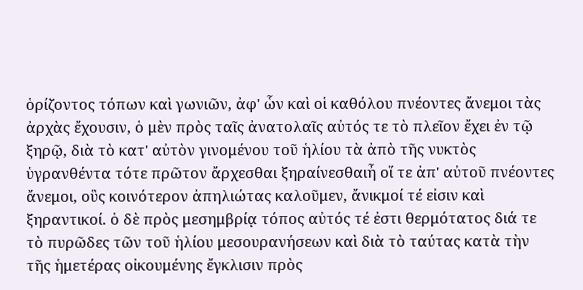ὁρίζοντος τόπων καὶ γωνιῶν, ἀφ' ὧν καὶ οἱ καθόλου πνέοντες ἄνεμοι τὰς ἀρχὰς ἔχουσιν, ὁ μὲν πρὸς ταῖς ἀνατολαῖς αὐτός τε τὸ πλεῖον ἔχει ἐν τῷ ξηρῷ, διὰ τὸ κατ' αὐτὸν γινομένου τοῦ ἡλίου τὰ ἀπὸ τῆς νυκτὸς ὑγρανθέντα τότε πρῶτον ἄρχεσθαι ξηραίνεσθαιἦ οἵ τε ἀπ' αὐτοῦ πνέοντες ἄνεμοι, οὓς κοινότερον ἀπηλιώτας καλοῦμεν, ἄνικμοί τέ εἰσιν καὶ ξηραντικοί. ὁ δὲ πρὸς μεσημβρίᾳ τόπος αὐτός τέ ἐστι θερμότατος διά τε τὸ πυρῶδες τῶν τοῦ ἡλίου μεσουρανήσεων καὶ διὰ τὸ ταύτας κατὰ τὴν τῆς ἡμετέρας οἰκουμένης ἔγκλισιν πρὸς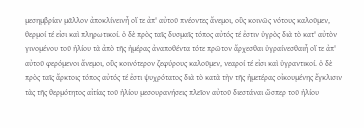μεσημβρίαν μᾶλλον ἀποκλίνεινἦ οἵ τε ἀπ' αὐτοῦ πνέοντες ἄνεμοι, οὓς κοινῶς νότους καλοῦμεν, θερμοί τέ εἰσι καὶ πληρωτικοί. ὁ δὲ πρὸς ταῖς δυσμαῖς τόπος αὐτός τέ ἐστιν ὑγρὸς διὰ τὸ κατ' αὐτὸν γινομένου τοῦ ἡλίου τὰ ἀπὸ τῆς ἡμέρας ἀναποθέντα τότε πρῶτον ἄρχεσθαι ὑγραίνεσθαιἦ οἵ τε ἀπ' αὐτοῦ φερόμενοι ἄνεμοι, οὓς κοινότερον ζεφύρους καλοῦμεν, νεαροί τέ εἰσι καὶ ὑγραντικοί. ὁ δὲ πρὸς ταῖς ἄρκτοις τόπος αὐτός τέ ἐστι ψυχρότατος διὰ τὸ κατὰ τὴν τῆς ἡμετέρας οἰκουμένης ἔγκλισιν τὰς τῆς θερμότητος αἰτίας τοῦ ἡλίου μεσουρανήσεις πλεῖον αὐτοῦ διεστάναι ὥσπερ τοῦ ἡλίου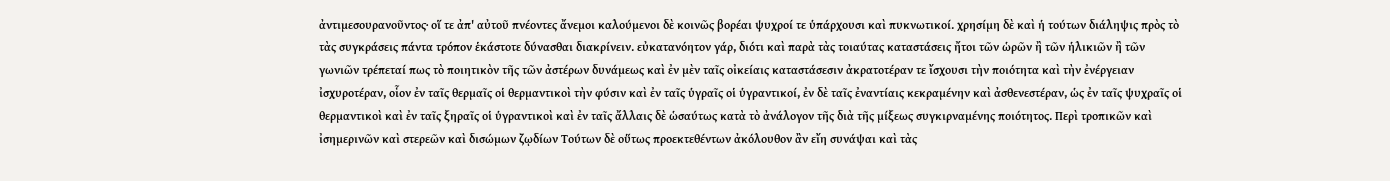ἀντιμεσουρανοῦντος· οἵ τε ἀπ' αὐτοῦ πνέοντες ἄνεμοι καλούμενοι δὲ κοινῶς βορέαι ψυχροί τε ὑπάρχουσι καὶ πυκνωτικοί. χρησίμη δὲ καὶ ἡ τούτων διάληψις πρὸς τὸ τὰς συγκράσεις πάντα τρόπον ἑκάστοτε δύνασθαι διακρίνειν. εὐκατανόητον γάρ, διότι καὶ παρὰ τὰς τοιαύτας καταστάσεις ἤτοι τῶν ὡρῶν ἢ τῶν ἡλικιῶν ἢ τῶν γωνιῶν τρέπεταί πως τὸ ποιητικὸν τῆς τῶν ἀστέρων δυνάμεως καὶ ἐν μὲν ταῖς οἰκείαις καταστάσεσιν ἀκρατοτέραν τε ἴσχουσι τὴν ποιότητα καὶ τὴν ἐνέργειαν ἰσχυροτέραν, οἷον ἐν ταῖς θερμαῖς οἱ θερμαντικοὶ τὴν φύσιν καὶ ἐν ταῖς ὑγραῖς οἱ ὑγραντικοί, ἐν δὲ ταῖς ἐναντίαις κεκραμένην καὶ ἀσθενεστέραν, ὡς ἐν ταῖς ψυχραῖς οἱ θερμαντικοὶ καὶ ἐν ταῖς ξηραῖς οἱ ὑγραντικοὶ καὶ ἐν ταῖς ἄλλαις δὲ ὡσαύτως κατὰ τὸ ἀνάλογον τῆς διὰ τῆς μίξεως συγκιρναμένης ποιότητος. Περὶ τροπικῶν καὶ ἰσημερινῶν καὶ στερεῶν καὶ δισώμων ζῳδίων Τούτων δὲ οὕτως προεκτεθέντων ἀκόλουθον ἂν εἴη συνάψαι καὶ τὰς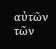αὐτῶν τῶν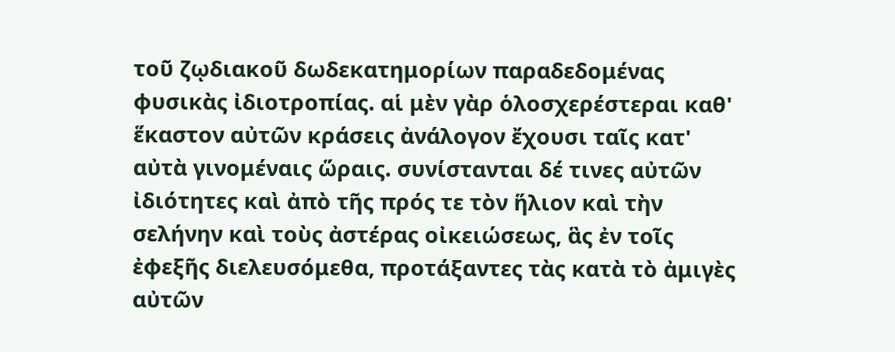τοῦ ζῳδιακοῦ δωδεκατημορίων παραδεδομένας φυσικὰς ἰδιοτροπίας. αἱ μὲν γὰρ ὁλοσχερέστεραι καθ' ἕκαστον αὐτῶν κράσεις ἀνάλογον ἔχουσι ταῖς κατ' αὐτὰ γινομέναις ὥραις. συνίστανται δέ τινες αὐτῶν ἰδιότητες καὶ ἀπὸ τῆς πρός τε τὸν ἥλιον καὶ τὴν σελήνην καὶ τοὺς ἀστέρας οἰκειώσεως, ἃς ἐν τοῖς ἐφεξῆς διελευσόμεθα, προτάξαντες τὰς κατὰ τὸ ἀμιγὲς αὐτῶν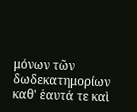μόνων τῶν δωδεκατημορίων καθ' ἑαυτά τε καὶ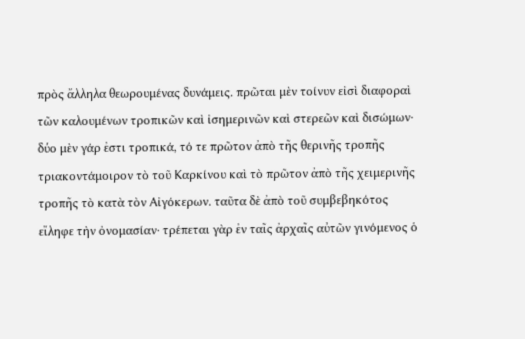πρὸς ἄλληλα θεωρουμένας δυνάμεις. πρῶται μὲν τοίνυν εἰσὶ διαφοραὶ τῶν καλουμένων τροπικῶν καὶ ἰσημερινῶν καὶ στερεῶν καὶ δισώμων· δύο μὲν γάρ ἐστι τροπικά, τό τε πρῶτον ἀπὸ τῆς θερινῆς τροπῆς τριακοντάμοιρον τὸ τοῦ Καρκίνου καὶ τὸ πρῶτον ἀπὸ τῆς χειμερινῆς τροπῆς τὸ κατὰ τὸν Αἰγόκερων. ταῦτα δὲ ἀπὸ τοῦ συμβεβηκότος εἴληφε τὴν ὀνομασίαν· τρέπεται γὰρ ἐν ταῖς ἀρχαῖς αὐτῶν γινόμενος ὁ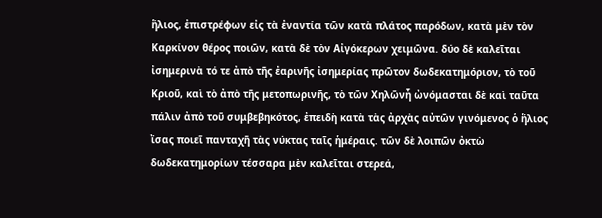ἥλιος, ἐπιστρέφων εἰς τὰ ἐναντία τῶν κατὰ πλάτος παρόδων, κατὰ μὲν τὸν Καρκίνον θέρος ποιῶν, κατὰ δὲ τὸν Αἰγόκερων χειμῶνα. δύο δὲ καλεῖται ἰσημερινὰ τό τε ἀπὸ τῆς ἐαρινῆς ἰσημερίας πρῶτον δωδεκατημόριον, τὸ τοῦ Κριοῦ, καὶ τὸ ἀπὸ τῆς μετοπωρινῆς, τὸ τῶν Χηλῶνἦ ὠνόμασται δὲ καὶ ταῦτα πάλιν ἀπὸ τοῦ συμβεβηκότος, ἐπειδὴ κατὰ τὰς ἀρχὰς αὐτῶν γινόμενος ὁ ἥλιος ἴσας ποιεῖ πανταχῆ τὰς νύκτας ταῖς ἡμέραις. τῶν δὲ λοιπῶν ὀκτὼ δωδεκατημορίων τέσσαρα μὲν καλεῖται στερεά,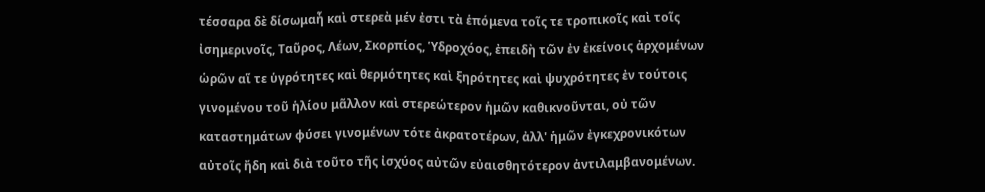τέσσαρα δὲ δίσωμαἦ καὶ στερεὰ μέν ἐστι τὰ ἑπόμενα τοῖς τε τροπικοῖς καὶ τοῖς ἰσημερινοῖς, Ταῦρος, Λέων, Σκορπίος, Ὑδροχόος, ἐπειδὴ τῶν ἐν ἐκείνοις ἀρχομένων ὡρῶν αἵ τε ὑγρότητες καὶ θερμότητες καὶ ξηρότητες καὶ ψυχρότητες ἐν τούτοις γινομένου τοῦ ἡλίου μᾶλλον καὶ στερεώτερον ἡμῶν καθικνοῦνται, οὐ τῶν καταστημάτων φύσει γινομένων τότε ἀκρατοτέρων, ἀλλ' ἡμῶν ἐγκεχρονικότων αὐτοῖς ἤδη καὶ διὰ τοῦτο τῆς ἰσχύος αὐτῶν εὐαισθητότερον ἀντιλαμβανομένων.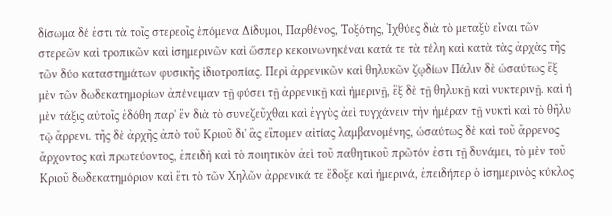δίσωμα δέ ἐστι τὰ τοῖς στερεοῖς ἑπόμενα Δίδυμοι, Παρθένος, Τοξότης, Ἰχθύες διὰ τὸ μεταξὺ εἶναι τῶν στερεῶν καὶ τροπικῶν καὶ ἰσημερινῶν καὶ ὥσπερ κεκοινωνηκέναι κατά τε τὰ τέλη καὶ κατὰ τὰς ἀρχὰς τῆς τῶν δύο καταστημάτων φυσικῆς ἰδιοτροπίας. Περὶ ἀρρενικῶν καὶ θηλυκῶν ζῳδίων Πάλιν δὲ ὡσαύτως ἓξ μὲν τῶν δωδεκατημορίων ἀπένειμαν τῇ φύσει τῇ ἀρρενικῇ καὶ ἡμερινῇ, ἓξ δὲ τῇ θηλυκῇ καὶ νυκτερινῇ. καὶ ἡ μὲν τάξις αὐτοῖς ἐδόθη παρ' ἓν διὰ τὸ συνεζεῦχθαι καὶ ἐγγὺς ἀεὶ τυγχάνειν τὴν ἡμέραν τῇ νυκτὶ καὶ τὸ θῆλυ τῷ ἄρρενι. τῆς δὲ ἀρχῆς ἀπὸ τοῦ Κριοῦ δι' ἃς εἴπομεν αἰτίας λαμβανομένης, ὡσαύτως δὲ καὶ τοῦ ἄρρενος ἄρχοντος καὶ πρωτεύοντος, ἐπειδὴ καὶ τὸ ποιητικὸν ἀεὶ τοῦ παθητικοῦ πρῶτόν ἐστι τῇ δυνάμει, τὸ μὲν τοῦ Κριοῦ δωδεκατημόριον καὶ ἔτι τὸ τῶν Χηλῶν ἀρρενικά τε ἔδοξε καὶ ἡμερινά, ἐπειδήπερ ὁ ἰσημερινὸς κύκλος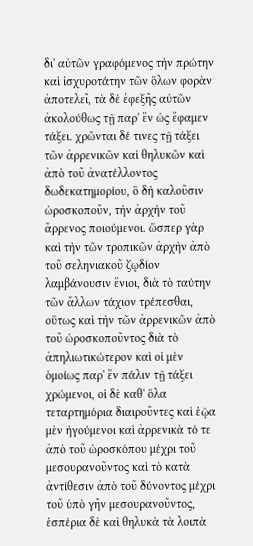δι' αὐτῶν γραφόμενος τὴν πρώτην καὶ ἰσχυροτάτην τῶν ὅλων φορὰν ἀποτελεῖ, τὰ δὲ ἐφεξῆς αὐτῶν ἀκολούθως τῇ παρ' ἓν ὡς ἔφαμεν τάξει. χρῶνται δέ τινες τῇ τάξει τῶν ἀρρενικῶν καὶ θηλυκῶν καὶ ἀπὸ τοῦ ἀνατέλλοντος δωδεκατημορίου, ὃ δὴ καλοῦσιν ὡροσκοποῦν, τὴν ἀρχὴν τοῦ ἄρρενος ποιούμενοι. ὥσπερ γὰρ καὶ τὴν τῶν τροπικῶν ἀρχὴν ἀπὸ τοῦ σεληνιακοῦ ζῳδίον λαμβάνουσιν ἔνιοι, διὰ τὸ ταύτην τῶν ἄλλων τάχιον τρέπεσθαι, οὕτως καὶ τὴν τῶν ἀρρενικῶν ἀπὸ τοῦ ὡροσκοποῦντος διὰ τὸ ἀπηλιωτικώτερον καὶ οἱ μὲν ὁμοίως παρ' ἓν πάλιν τῇ τάξει χρώμενοι, οἱ δὲ καθ' ὅλα τεταρτημόρια διαιροῦντες καὶ ἑῷα μὲν ἡγούμενοι καὶ ἀρρενικὰ τό τε ἀπὸ τοῦ ὡροσκόπου μέχρι τοῦ μεσουρανοῦντος καὶ τὸ κατὰ ἀντίθεσιν ἀπὸ τοῦ δύνοντος μέχρι τοῦ ὑπὸ γῆν μεσουρανοῦντος, ἑσπέρια δὲ καὶ θηλυκὰ τὰ λοιπὰ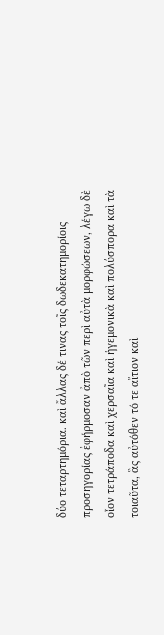δύο τεταρτημόρια. καὶ ἄλλας δέ τινας τοῖς δωδεκατημορίοις προσηγορίας ἐφήρμοσαν ἀπὸ τῶν περὶ αὐτὰ μορφώσεων, λέγω δὲ οἷον τετράποδα καὶ χερσαῖα καὶ ἡγεμονικὰ καὶ πολύσπορα καὶ τὰ τοιαῦτα, ἃς αὐτόθεν τό τε αἴτιον καὶ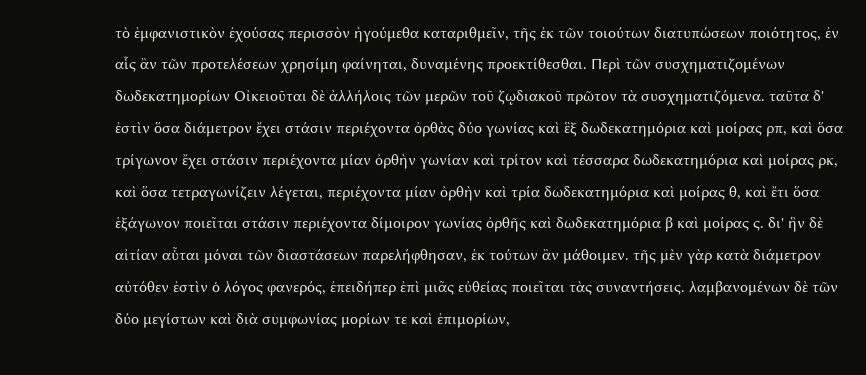τὸ ἐμφανιστικὸν ἐχούσας περισσὸν ἡγούμεθα καταριθμεῖν, τῆς ἐκ τῶν τοιούτων διατυπώσεων ποιότητος, ἐν αἷς ἂν τῶν προτελέσεων χρησίμη φαίνηται, δυναμένης προεκτίθεσθαι. Περὶ τῶν συσχηματιζομένων δωδεκατημορίων Οἰκειοῦται δὲ ἀλλήλοις τῶν μερῶν τοῦ ζῳδιακοῦ πρῶτον τὰ συσχηματιζόμενα. ταῦτα δ' ἐστὶν ὅσα διάμετρον ἔχει στάσιν περιέχοντα ὀρθὰς δύο γωνίας καὶ ἓξ δωδεκατημόρια καὶ μοίρας ρπ, καὶ ὅσα τρίγωνον ἔχει στάσιν περιέχοντα μίαν ὀρθὴν γωνίαν καὶ τρίτον καὶ τέσσαρα δωδεκατημόρια καὶ μοίρας ρκ, καὶ ὅσα τετραγωνίζειν λέγεται, περιέχοντα μίαν ὀρθὴν καὶ τρία δωδεκατημόρια καὶ μοίρας θ, καὶ ἔτι ὅσα ἑξάγωνον ποιεῖται στάσιν περιέχοντα δίμοιρον γωνίας ὀρθῆς καὶ δωδεκατημόρια β καὶ μοίρας ς. δι' ἣν δὲ αἰτίαν αὗται μόναι τῶν διαστάσεων παρελήφθησαν, ἐκ τούτων ἂν μάθοιμεν. τῆς μὲν γὰρ κατὰ διάμετρον αὐτόθεν ἐστὶν ὁ λόγος φανερός, ἐπειδήπερ ἐπὶ μιᾶς εὐθείας ποιεῖται τὰς συναντήσεις. λαμβανομένων δὲ τῶν δύο μεγίστων καὶ διὰ συμφωνίας μορίων τε καὶ ἐπιμορίων,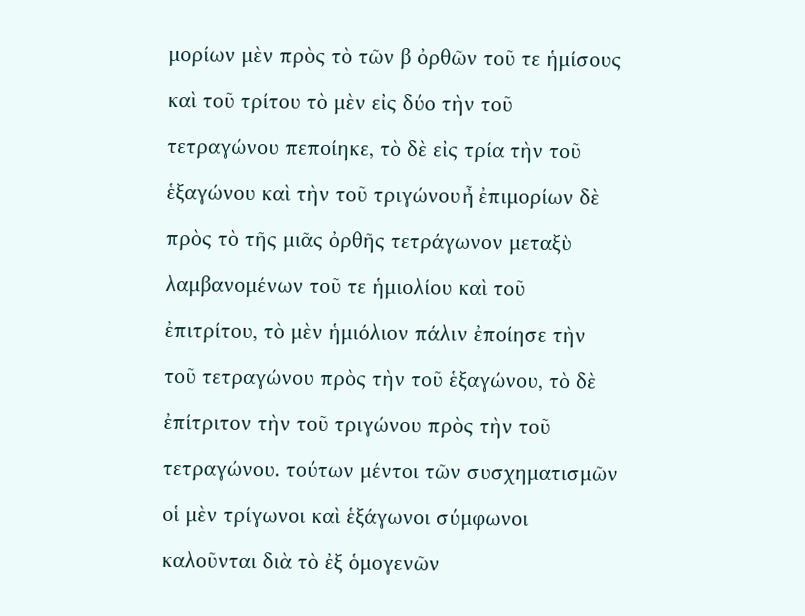μορίων μὲν πρὸς τὸ τῶν β ὀρθῶν τοῦ τε ἡμίσους καὶ τοῦ τρίτου τὸ μὲν εἰς δύο τὴν τοῦ τετραγώνου πεποίηκε, τὸ δὲ εἰς τρία τὴν τοῦ ἑξαγώνου καὶ τὴν τοῦ τριγώνουἦ ἐπιμορίων δὲ πρὸς τὸ τῆς μιᾶς ὀρθῆς τετράγωνον μεταξὺ λαμβανομένων τοῦ τε ἡμιολίου καὶ τοῦ ἐπιτρίτου, τὸ μὲν ἡμιόλιον πάλιν ἐποίησε τὴν τοῦ τετραγώνου πρὸς τὴν τοῦ ἑξαγώνου, τὸ δὲ ἐπίτριτον τὴν τοῦ τριγώνου πρὸς τὴν τοῦ τετραγώνου. τούτων μέντοι τῶν συσχηματισμῶν οἱ μὲν τρίγωνοι καὶ ἑξάγωνοι σύμφωνοι καλοῦνται διὰ τὸ ἐξ ὁμογενῶν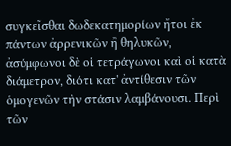συγκεῖσθαι δωδεκατημορίων ἤτοι ἐκ πάντων ἀρρενικῶν ἢ θηλυκῶν, ἀσύμφωνοι δὲ οἱ τετράγωνοι καὶ οἱ κατὰ διάμετρον, διότι κατ' ἀντίθεσιν τῶν ὁμογενῶν τὴν στάσιν λαμβάνουσι. Περὶ τῶν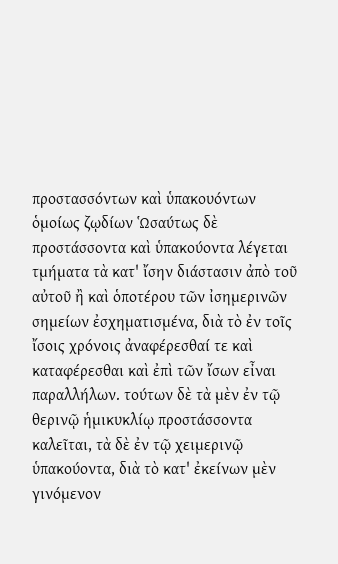προστασσόντων καὶ ὑπακουόντων ὁμοίως ζῳδίων Ὡσαύτως δὲ προστάσσοντα καὶ ὑπακούοντα λέγεται τμήματα τὰ κατ' ἴσην διάστασιν ἀπὸ τοῦ αὐτοῦ ἢ καὶ ὁποτέρου τῶν ἰσημερινῶν σημείων ἐσχηματισμένα, διὰ τὸ ἐν τοῖς ἴσοις χρόνοις ἀναφέρεσθαί τε καὶ καταφέρεσθαι καὶ ἐπὶ τῶν ἴσων εἶναι παραλλήλων. τούτων δὲ τὰ μὲν ἐν τῷ θερινῷ ἡμικυκλίῳ προστάσσοντα καλεῖται, τὰ δὲ ἐν τῷ χειμερινῷ ὑπακούοντα, διὰ τὸ κατ' ἐκείνων μὲν γινόμενον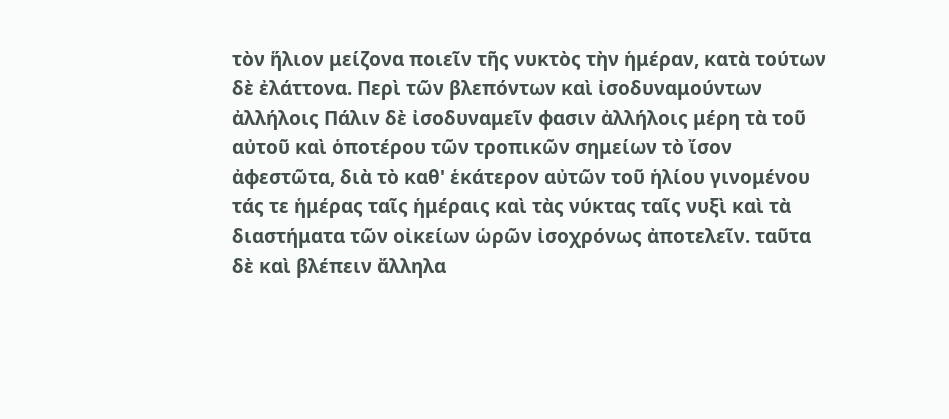τὸν ἥλιον μείζονα ποιεῖν τῆς νυκτὸς τὴν ἡμέραν, κατὰ τούτων δὲ ἐλάττονα. Περὶ τῶν βλεπόντων καὶ ἰσοδυναμούντων ἀλλήλοις Πάλιν δὲ ἰσοδυναμεῖν φασιν ἀλλήλοις μέρη τὰ τοῦ αὐτοῦ καὶ ὁποτέρου τῶν τροπικῶν σημείων τὸ ἴσον ἀφεστῶτα, διὰ τὸ καθ' ἑκάτερον αὐτῶν τοῦ ἡλίου γινομένου τάς τε ἡμέρας ταῖς ἡμέραις καὶ τὰς νύκτας ταῖς νυξὶ καὶ τὰ διαστήματα τῶν οἰκείων ὡρῶν ἰσοχρόνως ἀποτελεῖν. ταῦτα δὲ καὶ βλέπειν ἄλληλα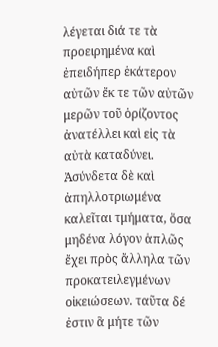λέγεται διά τε τὰ προειρημένα καὶ ἐπειδήπερ ἑκάτερον αὐτῶν ἔκ τε τῶν αὐτῶν μερῶν τοῦ ὁρίζοντος ἀνατέλλει καὶ εἰς τὰ αὐτὰ καταδύνει. Ἀσύνδετα δὲ καὶ ἀπηλλοτριωμένα καλεῖται τμήματα, ὅσα μηδένα λόγον ἁπλῶς ἔχει πρὸς ἄλληλα τῶν προκατειλεγμένων οἰκειώσεων. ταῦτα δέ ἐστιν ἃ μήτε τῶν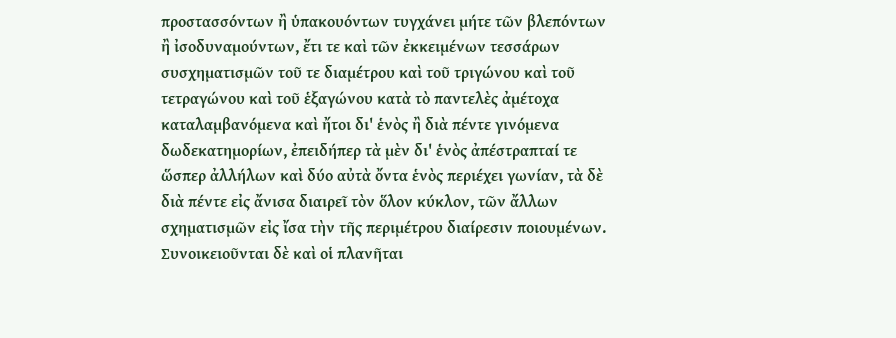προστασσόντων ἢ ὑπακουόντων τυγχάνει μήτε τῶν βλεπόντων ἢ ἰσοδυναμούντων, ἔτι τε καὶ τῶν ἐκκειμένων τεσσάρων συσχηματισμῶν τοῦ τε διαμέτρου καὶ τοῦ τριγώνου καὶ τοῦ τετραγώνου καὶ τοῦ ἑξαγώνου κατὰ τὸ παντελὲς ἀμέτοχα καταλαμβανόμενα καὶ ἤτοι δι' ἑνὸς ἢ διὰ πέντε γινόμενα δωδεκατημορίων, ἐπειδήπερ τὰ μὲν δι' ἑνὸς ἀπέστραπταί τε ὥσπερ ἀλλήλων καὶ δύο αὐτὰ ὄντα ἑνὸς περιέχει γωνίαν, τὰ δὲ διὰ πέντε εἰς ἄνισα διαιρεῖ τὸν ὅλον κύκλον, τῶν ἄλλων σχηματισμῶν εἰς ἴσα τὴν τῆς περιμέτρου διαίρεσιν ποιουμένων. Συνοικειοῦνται δὲ καὶ οἱ πλανῆται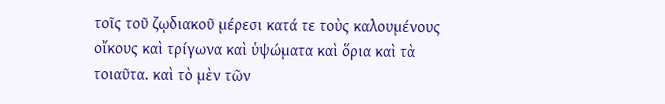τοῖς τοῦ ζῳδιακοῦ μέρεσι κατά τε τοὺς καλουμένους οἴκους καὶ τρίγωνα καὶ ὑψώματα καὶ ὅρια καὶ τὰ τοιαῦτα. καὶ τὸ μὲν τῶν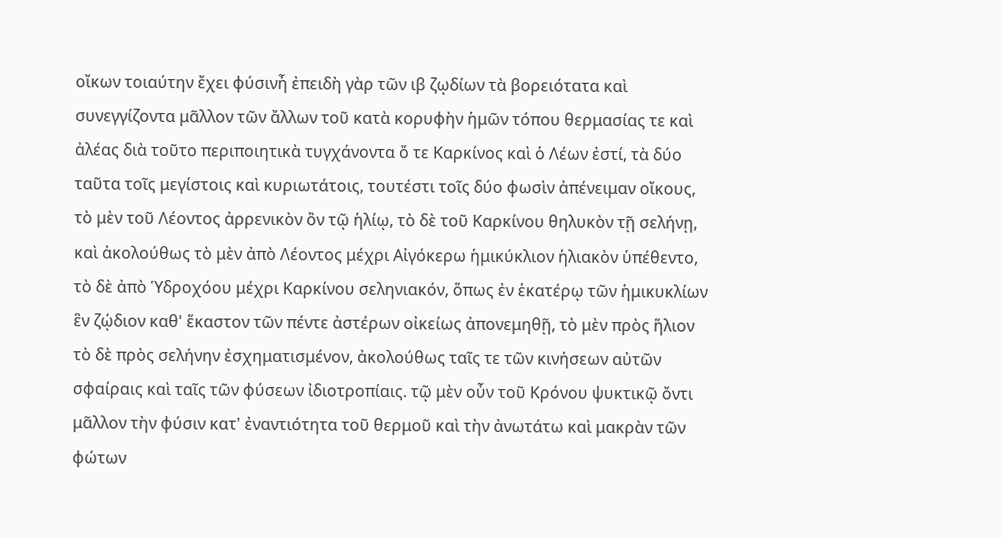οἴκων τοιαύτην ἔχει φύσινἦ ἐπειδὴ γὰρ τῶν ιβ ζῳδίων τὰ βορειότατα καὶ συνεγγίζοντα μᾶλλον τῶν ἄλλων τοῦ κατὰ κορυφὴν ἡμῶν τόπου θερμασίας τε καὶ ἀλέας διὰ τοῦτο περιποιητικὰ τυγχάνοντα ὅ τε Καρκίνος καὶ ὁ Λέων ἐστί, τὰ δύο ταῦτα τοῖς μεγίστοις καὶ κυριωτάτοις, τουτέστι τοῖς δύο φωσὶν ἀπένειμαν οἴκους, τὸ μὲν τοῦ Λέοντος ἀρρενικὸν ὂν τῷ ἡλίῳ, τὸ δὲ τοῦ Καρκίνου θηλυκὸν τῇ σελήνῃ, καὶ ἀκολούθως τὸ μὲν ἀπὸ Λέοντος μέχρι Αἰγόκερω ἡμικύκλιον ἡλιακὸν ὑπέθεντο, τὸ δὲ ἀπὸ Ὑδροχόου μέχρι Καρκίνου σεληνιακόν, ὅπως ἐν ἑκατέρῳ τῶν ἡμικυκλίων ἓν ζῴδιον καθ' ἕκαστον τῶν πέντε ἀστέρων οἰκείως ἀπονεμηθῇ, τὸ μὲν πρὸς ἥλιον τὸ δὲ πρὸς σελήνην ἐσχηματισμένον, ἀκολούθως ταῖς τε τῶν κινήσεων αὐτῶν σφαίραις καὶ ταῖς τῶν φύσεων ἰδιοτροπίαις. τῷ μὲν οὖν τοῦ Κρόνου ψυκτικῷ ὄντι μᾶλλον τὴν φύσιν κατ' ἐναντιότητα τοῦ θερμοῦ καὶ τὴν ἀνωτάτω καὶ μακρὰν τῶν φώτων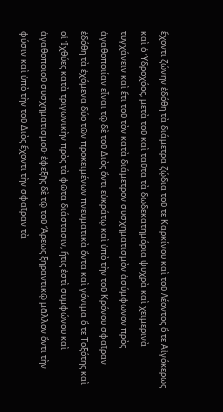ἔχοντι ζώνην ἐδόθη τὰ διάμετρα ζῴδια τοῦ τε Καρκίνου καὶ τοῦ Λέοντος ὅ τε Αἰγόκερως καὶ ὁ Ὑδροχόος, μετὰ τοῦ καὶ ταῦτα τὰ δωδεκατημόρια ψυχρὰ καὶ χειμερινὰ τυγχάνειν καὶ ἕτι τοῦ τὸν κατὰ διάμετρον συσχηματισμὸν ἀσύμφωνον πρὸς ἀγαθοποιίαν εἶναι τῷ δὲ τοῦ Διὸς ὄντι εὐκράτῳ καὶ ὑπὸ τὴν τοῦ Κρόνου σφαῖραν ἐδόθη τὰ ἐχόμενα δύο τῶν προκειμένων πνευματικὰ ὄντα καὶ γόνιμα ὅ τε Τοξότης καὶ οἱ Ἰχθύες κατὰ τριγωνικὴν πρὸς τὰ φῶτα διάστασιν, ἥτις ἐστὶ συμφώνου καὶ ἀγαθοποιοῦ συσχηματισμοῦ· ἐφεξῆς δὲ τῷ τοῦ Ἄρεως ξηραντικῷ μᾶλλον ὄντι τὴν φύσιν καὶ ὑπὸ τὴν τοῦ Διὸς ἔχοντι τὴν σφαῖραν τὰ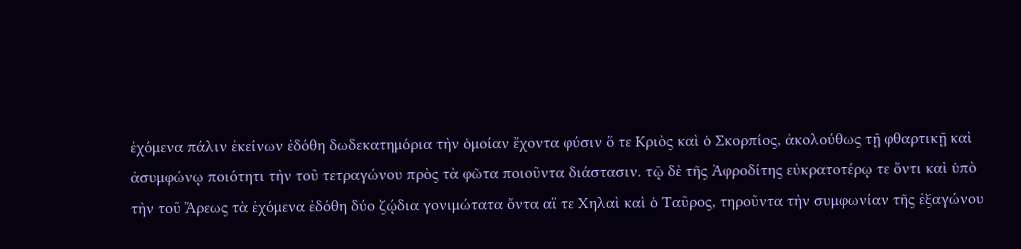ἐχόμενα πάλιν ἐκείνων ἐδόθη δωδεκατημόρια τὴν ὁμοίαν ἔχοντα φύσιν ὅ τε Κριὸς καὶ ὁ Σκορπίος, ἀκολούθως τῇ φθαρτικῇ καὶ ἀσυμφώνῳ ποιότητι τὴν τοῦ τετραγώνου πρὸς τὰ φῶτα ποιοῦντα διάστασιν. τῷ δὲ τῆς Ἀφροδίτης εὐκρατοτέρῳ τε ὄντι καὶ ὑπὸ τὴν τοῦ Ἄρεως τὰ ἐχόμενα ἐδόθη δύο ζῴδια γονιμώτατα ὄντα αἵ τε Χηλαὶ καὶ ὁ Ταῦρος, τηροῦντα τὴν συμφωνίαν τῆς ἑξαγώνου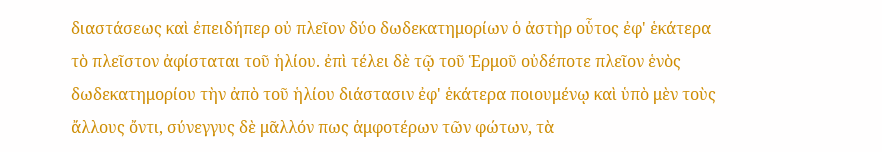διαστάσεως καὶ ἐπειδήπερ οὐ πλεῖον δύο δωδεκατημορίων ὁ ἀστὴρ οὗτος ἐφ' ἑκάτερα τὸ πλεῖστον ἀφίσταται τοῦ ἡλίου. ἐπὶ τέλει δὲ τῷ τοῦ Ἑρμοῦ οὐδέποτε πλεῖον ἑνὸς δωδεκατημορίου τὴν ἀπὸ τοῦ ἡλίου διάστασιν ἐφ' ἑκάτερα ποιουμένῳ καὶ ὑπὸ μὲν τοὺς ἄλλους ὄντι, σύνεγγυς δὲ μᾶλλόν πως ἀμφοτέρων τῶν φώτων, τὰ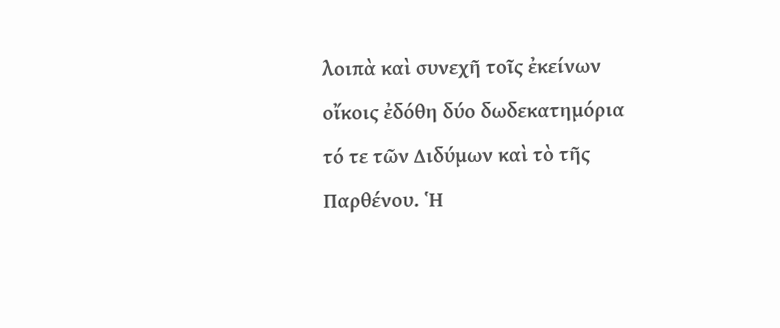λοιπὰ καὶ συνεχῆ τοῖς ἐκείνων οἴκοις ἐδόθη δύο δωδεκατημόρια τό τε τῶν Διδύμων καὶ τὸ τῆς Παρθένου. Ἡ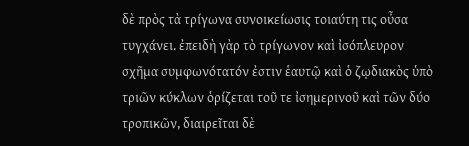δὲ πρὸς τὰ τρίγωνα συνοικείωσις τοιαύτη τις οὖσα τυγχάνει. ἐπειδὴ γὰρ τὸ τρίγωνον καὶ ἰσόπλευρον σχῆμα συμφωνότατόν ἐστιν ἑαυτῷ καὶ ὁ ζῳδιακὸς ὑπὸ τριῶν κύκλων ὁρίζεται τοῦ τε ἰσημερινοῦ καὶ τῶν δύο τροπικῶν, διαιρεῖται δὲ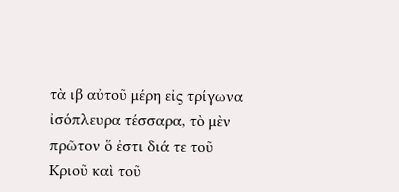τὰ ιβ αὐτοῦ μέρη εἰς τρίγωνα ἰσόπλευρα τέσσαρα, τὸ μὲν πρῶτον ὅ ἐστι διά τε τοῦ Κριοῦ καὶ τοῦ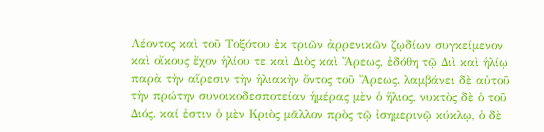Λέοντος καὶ τοῦ Τοξότου ἐκ τριῶν ἀρρενικῶν ζῳδίων συγκείμενον καὶ οἴκους ἔχον ἡλίου τε καὶ Διὸς καὶ Ἄρεως, ἐδόθη τῷ Διὶ καὶ ἡλίῳ παρὰ τὴν αἵρεσιν τὴν ἡλιακὴν ὄντος τοῦ Ἄρεως. λαμβάνει δὲ αὐτοῦ τὴν πρώτην συνοικοδεσποτείαν ἡμέρας μὲν ὁ ἥλιος, νυκτὸς δὲ ὁ τοῦ Διός. καί ἐστιν ὁ μὲν Κριὸς μᾶλλον πρὸς τῷ ἰσημερινῷ κύκλῳ, ὁ δὲ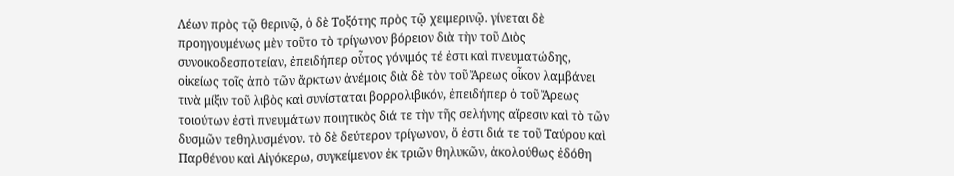Λέων πρὸς τῷ θερινῷ, ὁ δὲ Τοξότης πρὸς τῷ χειμερινῷ. γίνεται δὲ προηγουμένως μὲν τοῦτο τὸ τρίγωνον βόρειον διὰ τὴν τοῦ Διὸς συνοικοδεσποτείαν, ἐπειδήπερ οὗτος γόνιμός τέ ἐστι καὶ πνευματώδης, οἰκείως τοῖς ἀπὸ τῶν ἄρκτων ἀνέμοις διὰ δὲ τὸν τοῦ Ἄρεως οἶκον λαμβάνει τινὰ μίξιν τοῦ λιβὸς καὶ συνίσταται βορρολιβικόν, ἐπειδήπερ ὁ τοῦ Ἄρεως τοιούτων ἐστὶ πνευμάτων ποιητικὸς διά τε τὴν τῆς σελήνης αἵρεσιν καὶ τὸ τῶν δυσμῶν τεθηλυσμένον. τὸ δὲ δεύτερον τρίγωνον, ὅ ἐστι διά τε τοῦ Ταύρου καὶ Παρθένου καὶ Αἰγόκερω, συγκείμενον ἐκ τριῶν θηλυκῶν, ἀκολούθως ἐδόθη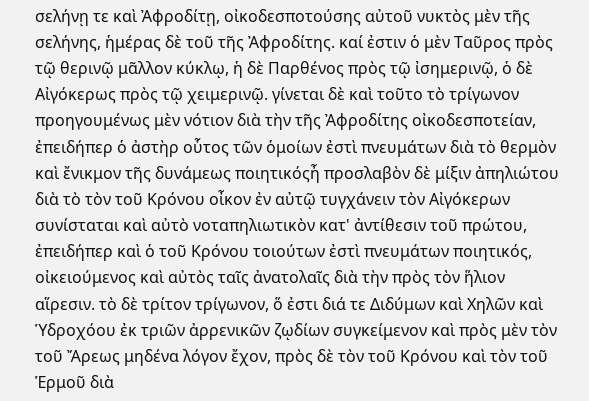σελήνῃ τε καὶ Ἀφροδίτῃ, οἰκοδεσποτούσης αὐτοῦ νυκτὸς μὲν τῆς σελήνης, ἡμέρας δὲ τοῦ τῆς Ἀφροδίτης. καί ἐστιν ὁ μὲν Ταῦρος πρὸς τῷ θερινῷ μᾶλλον κύκλῳ, ἡ δὲ Παρθένος πρὸς τῷ ἰσημερινῷ, ὁ δὲ Αἰγόκερως πρὸς τῷ χειμερινῷ. γίνεται δὲ καὶ τοῦτο τὸ τρίγωνον προηγουμένως μὲν νότιον διὰ τὴν τῆς Ἀφροδίτης οἰκοδεσποτείαν, ἐπειδήπερ ὁ ἀστὴρ οὗτος τῶν ὁμοίων ἐστὶ πνευμάτων διὰ τὸ θερμὸν καὶ ἔνικμον τῆς δυνάμεως ποιητικόςἦ προσλαβὸν δὲ μίξιν ἀπηλιώτου διὰ τὸ τὸν τοῦ Κρόνου οἶκον ἐν αὐτῷ τυγχάνειν τὸν Αἰγόκερων συνίσταται καὶ αὐτὸ νοταπηλιωτικὸν κατ' ἀντίθεσιν τοῦ πρώτου, ἐπειδήπερ καὶ ὁ τοῦ Κρόνου τοιούτων ἐστὶ πνευμάτων ποιητικός, οἰκειούμενος καὶ αὐτὸς ταῖς ἀνατολαῖς διὰ τὴν πρὸς τὸν ἥλιον αἵρεσιν. τὸ δὲ τρίτον τρίγωνον, ὅ ἐστι διά τε Διδύμων καὶ Χηλῶν καὶ Ὑδροχόου ἐκ τριῶν ἀρρενικῶν ζῳδίων συγκείμενον καὶ πρὸς μὲν τὸν τοῦ Ἄρεως μηδένα λόγον ἔχον, πρὸς δὲ τὸν τοῦ Κρόνου καὶ τὸν τοῦ Ἑρμοῦ διὰ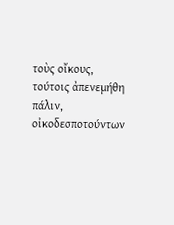τοὺς οἴκους, τούτοις ἀπενεμήθη πάλιν, οἰκοδεσποτούντων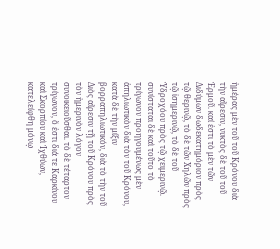ἡμέρας μὲν τοῦ τοῦ Κρόνου διὰ τὴν αἵρεσιν, νυκτὸς δὲ τοῦ τοῦ Ἑρμοῦ. καί ἐστι τὸ μὲν τῶν Διδύμων δωδεκατημόριον πρὸς τῷ θερινῷ, τὸ δὲ τῶν Χηλῶν πρὸς τῷ ἰσημερινῷ, τὸ δὲ τοῦ Ὑδροχόου πρὸς τῷ χειμερινῷ. συνίσταται δὲ καὶ τοῦτο τὸ τρίγωνον προηγουμένως μὲν ἀπηλιωτικὸν διὰ τὸν τοῦ Κρόνου, κατὰ δὲ τὴν μίξιν βορραπηλιωτικόν, διὰ τὸ τὴν τοῦ Διὸς αἵρεσιν τῇ τοῦ Κρόνου πρὸς τὸν ἡμερινὸν λόγον συνοικειοῦσθαι. τὸ δὲ τέταρτον τρίγωνον, ὅ ἐστι διά τε Καρκίνου καὶ Σκορπίου καὶ Ἰχθύων, κατελείφθη μόνῳ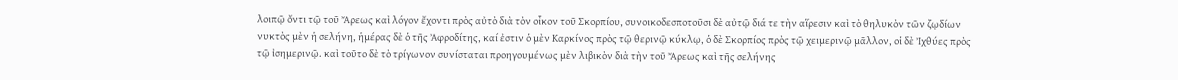λοιπῷ ὄντι τῷ τοῦ Ἄρεως καὶ λόγον ἔχοντι πρὸς αὐτὸ διὰ τὸν οἶκον τοῦ Σκορπίου, συνοικοδεσποτοῦσι δὲ αὐτῷ διά τε τὴν αἵρεσιν καὶ τὸ θηλυκὸν τῶν ζῳδίων νυκτὸς μὲν ἡ σελήνη, ἡμέρας δὲ ὁ τῆς Ἀφροδίτης, καί ἐστιν ὁ μὲν Καρκίνος πρὸς τῷ θερινῷ κύκλῳ, ὁ δὲ Σκορπίος πρὸς τῷ χειμερινῷ μᾶλλον, οἱ δὲ Ἰχθύες πρὸς τῷ ἰσημερινῷ. καὶ τοῦτο δὲ τὸ τρίγωνον συνίσταται προηγουμένως μὲν λιβικὸν διὰ τὴν τοῦ Ἄρεως καὶ τῆς σελήνης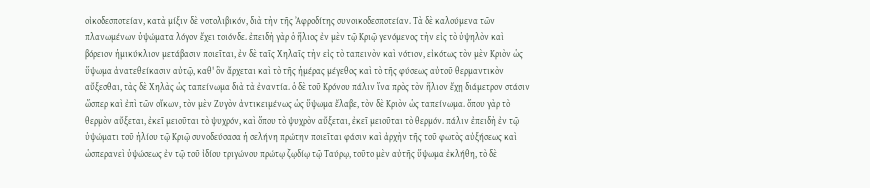οἰκοδεσποτείαν, κατὰ μίξιν δὲ νοτολιβικόν, διὰ τὴν τῆς Ἀφροδίτης συνοικοδεσποτείαν. Τὰ δὲ καλούμενα τῶν πλανωμένων ὑψώματα λόγον ἔχει τοιόνδε. ἐπειδὴ γὰρ ὁ ἥλιος ἐν μὲν τῷ Κριῷ γενόμενος τὴν εἰς τὸ ὑψηλὸν καὶ βόρειον ἡμικύκλιον μετάβασιν ποιεῖται, ἐν δὲ ταῖς Χηλαῖς τὴν εἰς τὸ ταπεινὸν καὶ νότιον, εἰκότως τὸν μὲν Κριὸν ὡς ὕψωμα ἀνατεθείκασιν αὐτῷ, καθ' ὃν ἄρχεται καὶ τὸ τῆς ἡμέρας μέγεθος καὶ τὸ τῆς φύσεως αὐτοῦ θερμαντικὸν αὔξεσθαι, τὰς δὲ Χηλὰς ὡς ταπείνωμα διὰ τὰ ἐναντία. ὁ δὲ τοῦ Κρόνου πάλιν ἵνα πρὸς τὸν ἥλιον ἔχῃ διάμετρον στάσιν ὥσπερ καὶ ἐπὶ τῶν οἴκων, τὸν μὲν Ζυγὸν ἀντικειμένως ὡς ὕψωμα ἔλαβε, τὸν δὲ Κριὸν ὡς ταπείνωμα. ὅπου γὰρ τὸ θερμὸν αὔξεται, ἐκεῖ μειοῦται τὸ ψυχρόν, καὶ ὅπου τὸ ψυχρὸν αὔξεται, ἐκεῖ μειοῦται τὸ θερμόν. πάλιν ἐπειδὴ ἐν τῷ ὑψώματι τοῦ ἡλίου τῷ Κριῷ συνοδεύσασα ἡ σελήνη πρώτην ποιεῖται φάσιν καὶ ἀρχὴν τῆς τοῦ φωτὸς αὐξήσεως καὶ ὡσπερανεὶ ὑψώσεως ἐν τῷ τοῦ ἰδίου τριγώνου πρώτῳ ζῳδίῳ τῷ Ταύρῳ, τοῦτο μὲν αὐτῆς ὕψωμα ἐκλήθη, τὸ δὲ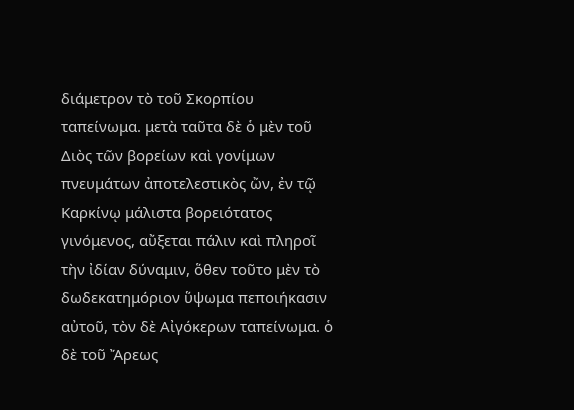διάμετρον τὸ τοῦ Σκορπίου ταπείνωμα. μετὰ ταῦτα δὲ ὁ μὲν τοῦ Διὸς τῶν βορείων καὶ γονίμων πνευμάτων ἀποτελεστικὸς ὤν, ἐν τῷ Καρκίνῳ μάλιστα βορειότατος γινόμενος, αὔξεται πάλιν καὶ πληροῖ τὴν ἰδίαν δύναμιν, ὅθεν τοῦτο μὲν τὸ δωδεκατημόριον ὕψωμα πεποιήκασιν αὐτοῦ, τὸν δὲ Αἰγόκερων ταπείνωμα. ὁ δὲ τοῦ Ἄρεως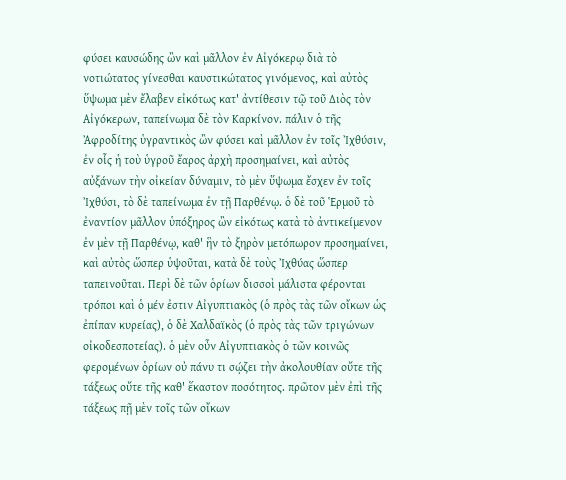φύσει καυσώδης ὢν καὶ μᾶλλον ἐν Αἰγόκερῳ διὰ τὸ νοτιώτατος γίνεσθαι καυστικώτατος γινόμενος, καὶ αὐτὸς ὕψωμα μὲν ἔλαβεν εἰκότως κατ' ἀντίθεσιν τῷ τοῦ Διὸς τὸν Αἰγόκερων, ταπείνωμα δὲ τὸν Καρκίνον. πάλιν ὁ τῆς Ἀφροδίτης ὑγραντικὸς ὢν φύσει καὶ μᾶλλον ἐν τοῖς Ἰχθύσιν, ἐν οἷς ἡ τοὺ ὑγροῦ ἔαρος ἀρχὴ προσημαίνει, καὶ αὐτὸς αὐξάνων τὴν οἰκείαν δύναμιν, τὸ μὲν ὕψωμα ἔσχεν ἐν τοῖς Ἰχθύσι, τὸ δὲ ταπείνωμα ἐν τῇ Παρθένῳ. ὁ δὲ τοῦ Ἑρμοῦ τὸ ἐναντίον μᾶλλον ὑπόξηρος ὢν εἰκότως κατὰ τὸ ἀντικείμενον ἐν μὲν τῇ Παρθένῳ, καθ' ἣν τὸ ξηρὸν μετόπωρον προσημαίνει, καὶ αὐτὸς ὥσπερ ὑψοῦται, κατὰ δὲ τοὺς Ἰχθύας ὥσπερ ταπεινοῦται. Περὶ δὲ τῶν ὁρίων δισσοὶ μάλιστα φέρονται τρόποι καὶ ὁ μέν ἐστιν Αἰγυπτιακὸς (ὁ πρὸς τὰς τῶν οἴκων ὡς ἐπίπαν κυρείας), ὁ δὲ Χαλδαϊκὸς (ὁ πρὸς τὰς τῶν τριγώνων οἰκοδεσποτείας). ὁ μὲν οὖν Αἰγυπτιακὸς ὁ τῶν κοινῶς φερομένων ὁρίων οὐ πάνυ τι σῴζει τὴν ἀκολουθίαν οὔτε τῆς τάξεως οὔτε τῆς καθ' ἕκαστον ποσότητος. πρῶτον μὲν ἐπὶ τῆς τάξεως πῇ μὲν τοῖς τῶν οἴκων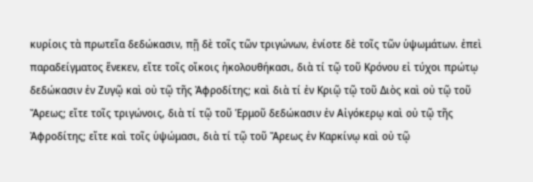κυρίοις τὰ πρωτεῖα δεδώκασιν, πῇ δὲ τοῖς τῶν τριγώνων, ἐνίοτε δὲ τοῖς τῶν ὑψωμάτων. ἐπεὶ παραδείγματος ἕνεκεν, εἴτε τοῖς οἴκοις ἠκολουθήκασι, διὰ τί τῷ τοῦ Κρόνου εἰ τύχοι πρώτῳ δεδώκασιν ἐν Ζυγῷ καὶ οὐ τῷ τῆς Ἀφροδίτης; καὶ διὰ τί ἐν Κριῷ τῷ τοῦ Διὸς καὶ οὐ τῷ τοῦ Ἄρεως; εἴτε τοῖς τριγώνοις, διὰ τί τῷ τοῦ Ἑρμοῦ δεδώκασιν ἐν Αἰγόκερῳ καὶ οὐ τῷ τῆς Ἀφροδίτης; εἴτε καὶ τοῖς ὑψώμασι, διὰ τί τῷ τοῦ Ἄρεως ἐν Καρκίνῳ καὶ οὐ τῷ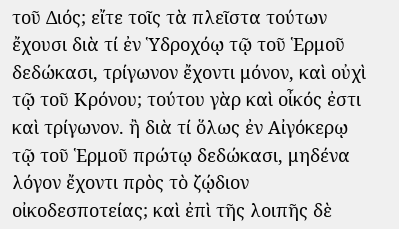τοῦ Διός; εἴτε τοῖς τὰ πλεῖστα τούτων ἔχουσι διὰ τί ἐν Ὑδροχόῳ τῷ τοῦ Ἑρμοῦ δεδώκασι, τρίγωνον ἔχοντι μόνον, καὶ οὐχὶ τῷ τοῦ Κρόνου; τούτου γὰρ καὶ οἶκός ἐστι καὶ τρίγωνον. ἢ διὰ τί ὅλως ἐν Αἰγόκερῳ τῷ τοῦ Ἑρμοῦ πρώτῳ δεδώκασι, μηδένα λόγον ἔχοντι πρὸς τὸ ζῴδιον οἰκοδεσποτείας; καὶ ἐπὶ τῆς λοιπῆς δὲ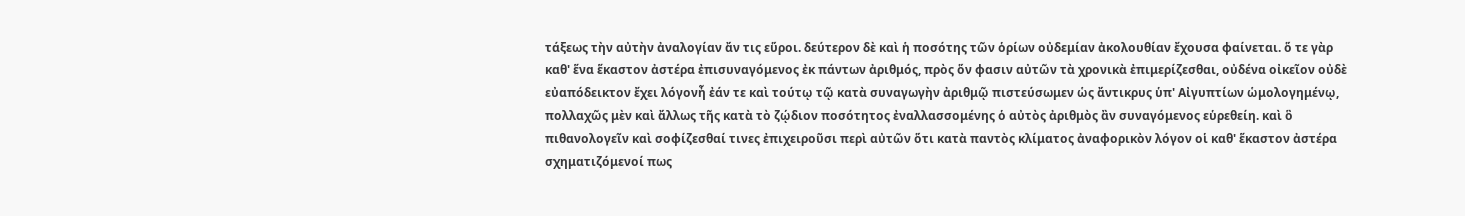τάξεως τὴν αὐτὴν ἀναλογίαν ἄν τις εὕροι. δεύτερον δὲ καὶ ἡ ποσότης τῶν ὁρίων οὐδεμίαν ἀκολουθίαν ἔχουσα φαίνεται. ὅ τε γὰρ καθ' ἕνα ἕκαστον ἀστέρα ἐπισυναγόμενος ἐκ πάντων ἀριθμός, πρὸς ὅν φασιν αὐτῶν τὰ χρονικὰ ἐπιμερίζεσθαι, οὐδένα οἰκεῖον οὐδὲ εὐαπόδεικτον ἔχει λόγονἦ ἐάν τε καὶ τούτῳ τῷ κατὰ συναγωγὴν ἀριθμῷ πιστεύσωμεν ὡς ἄντικρυς ὑπ' Αἰγυπτίων ὡμολογημένῳ, πολλαχῶς μὲν καὶ ἄλλως τῆς κατὰ τὸ ζῴδιον ποσότητος ἐναλλασσομένης ὁ αὐτὸς ἀριθμὸς ἂν συναγόμενος εὑρεθείη. καὶ ὃ πιθανολογεῖν καὶ σοφίζεσθαί τινες ἐπιχειροῦσι περὶ αὐτῶν ὅτι κατὰ παντὸς κλίματος ἀναφορικὸν λόγον οἱ καθ' ἕκαστον ἀστέρα σχηματιζόμενοί πως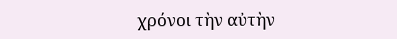χρόνοι τὴν αὐτὴν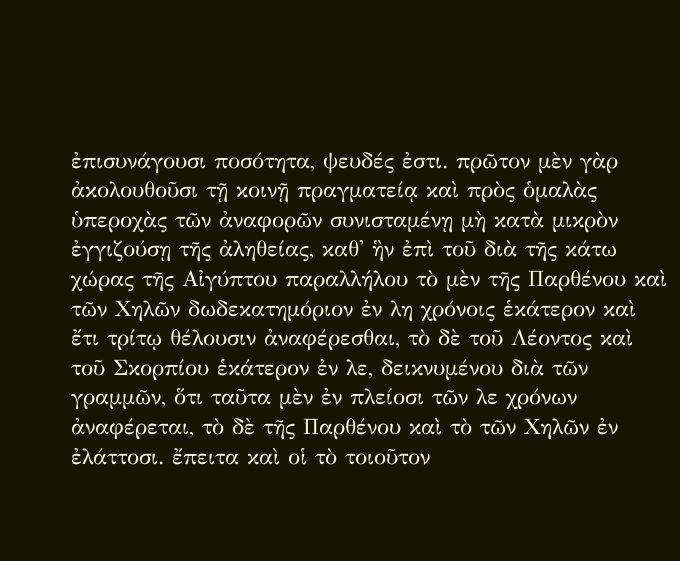ἐπισυνάγουσι ποσότητα, ψευδές ἐστι. πρῶτον μὲν γὰρ ἀκολουθοῦσι τῇ κοινῇ πραγματείᾳ καὶ πρὸς ὁμαλὰς ὑπεροχὰς τῶν ἀναφορῶν συνισταμένῃ μὴ κατὰ μικρὸν ἐγγιζούσῃ τῆς ἀληθείας, καθ' ἣν ἐπὶ τοῦ διὰ τῆς κάτω χώρας τῆς Αἰγύπτου παραλλήλου τὸ μὲν τῆς Παρθένου καὶ τῶν Χηλῶν δωδεκατημόριον ἐν λη χρόνοις ἑκάτερον καὶ ἔτι τρίτῳ θέλουσιν ἀναφέρεσθαι, τὸ δὲ τοῦ Λέοντος καὶ τοῦ Σκορπίου ἑκάτερον ἐν λε, δεικνυμένου διὰ τῶν γραμμῶν, ὅτι ταῦτα μὲν ἐν πλείοσι τῶν λε χρόνων ἀναφέρεται, τὸ δὲ τῆς Παρθένου καὶ τὸ τῶν Χηλῶν ἐν ἐλάττοσι. ἔπειτα καὶ οἱ τὸ τοιοῦτον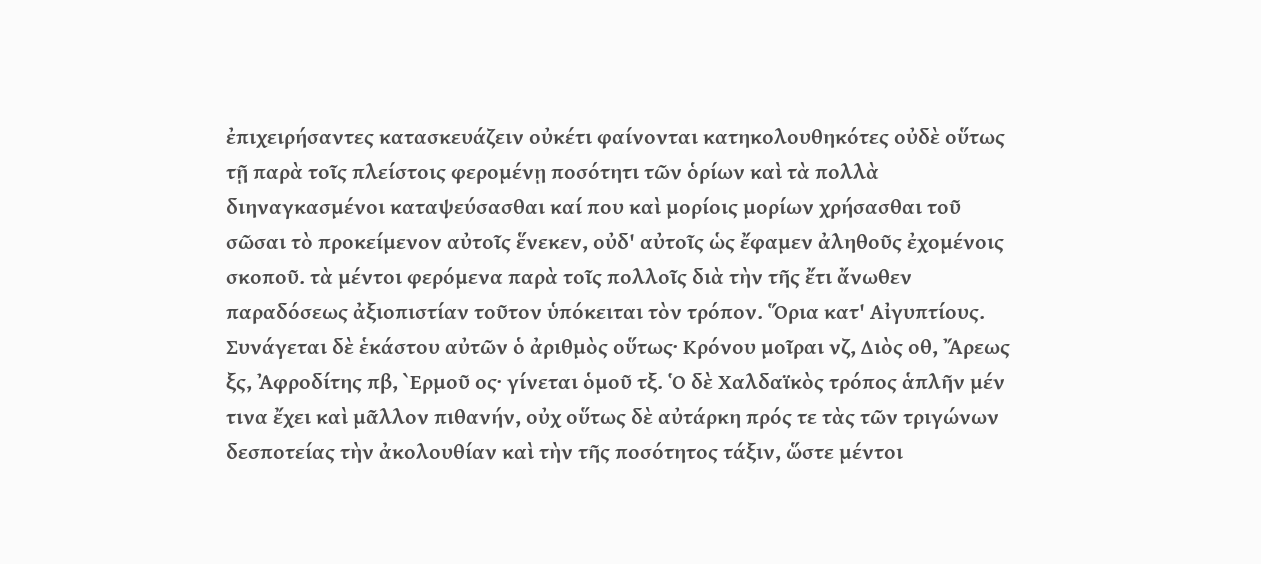ἐπιχειρήσαντες κατασκευάζειν οὐκέτι φαίνονται κατηκολουθηκότες οὐδὲ οὕτως τῇ παρὰ τοῖς πλείστοις φερομένῃ ποσότητι τῶν ὁρίων καὶ τὰ πολλὰ διηναγκασμένοι καταψεύσασθαι καί που καὶ μορίοις μορίων χρήσασθαι τοῦ σῶσαι τὸ προκείμενον αὐτοῖς ἕνεκεν, οὐδ' αὐτοῖς ὡς ἔφαμεν ἀληθοῦς ἐχομένοις σκοποῦ. τὰ μέντοι φερόμενα παρὰ τοῖς πολλοῖς διὰ τὴν τῆς ἔτι ἄνωθεν παραδόσεως ἀξιοπιστίαν τοῦτον ὑπόκειται τὸν τρόπον. Ὅρια κατ' Αἰγυπτίους. Συνάγεται δὲ ἑκάστου αὐτῶν ὁ ἀριθμὸς οὕτως· Κρόνου μοῖραι νζ, Διὸς οθ, Ἄρεως ξς, Ἀφροδίτης πβ, `Ερμοῦ ος· γίνεται ὁμοῦ τξ. Ὁ δὲ Χαλδαϊκὸς τρόπος ἁπλῆν μέν τινα ἔχει καὶ μᾶλλον πιθανήν, οὐχ οὕτως δὲ αὐτάρκη πρός τε τὰς τῶν τριγώνων δεσποτείας τὴν ἀκολουθίαν καὶ τὴν τῆς ποσότητος τάξιν, ὥστε μέντοι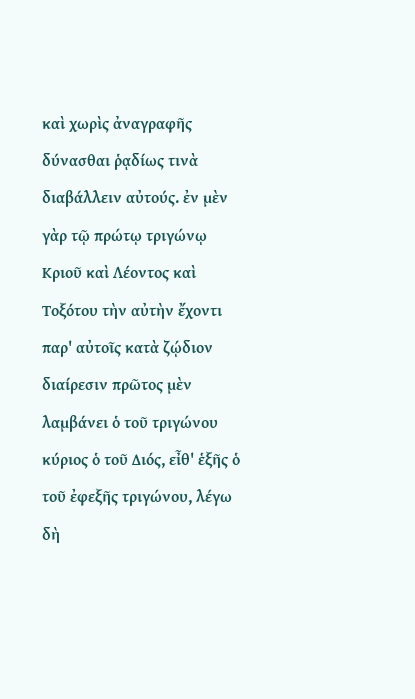καὶ χωρὶς ἀναγραφῆς δύνασθαι ῥᾳδίως τινὰ διαβάλλειν αὐτούς. ἐν μὲν γὰρ τῷ πρώτῳ τριγώνῳ Κριοῦ καὶ Λέοντος καὶ Τοξότου τὴν αὐτὴν ἔχοντι παρ' αὐτοῖς κατὰ ζῴδιον διαίρεσιν πρῶτος μὲν λαμβάνει ὁ τοῦ τριγώνου κύριος ὁ τοῦ Διός, εἶθ' ἑξῆς ὁ τοῦ ἐφεξῆς τριγώνου, λέγω δὴ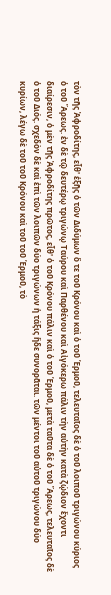τὸν τῆς Ἀφροδίτης, εἶθ' ἑξῆς ὁ τῶν Διδύμων ὅ τε τοῦ Κρόνου καὶ ὁ τοῦ Ἑρμοῦ, τελευταῖος δὲ ὁ τοῦ λοιποῦ τριγώνου κύριος ὁ τοῦ Ἄρεως. ἐν δὲ τῷ δευτέρῳ τριγώνῳ Ταύρου καὶ Παρθένου καὶ Αἰγόκερω πάλιν τὴν αὐτὴν κατὰ ζῴδιον ἔχοντι διαίρεσιν, ὁ μὲν τῆς Ἀφροδίτης πρῶτος, εἶθ' ὁ τοῦ Κρόνου πάλιν καὶ ὁ τοῦ Ἑρμοῦ, μετὰ ταῦτα δὲ ὁ τοῦ Ἄρεως, τελευταῖος δὲ ὁ τοῦ Διός. σχεδὸν δὲ καὶ ἐπὶ τῶν λοιπῶν δύο τριγώνων ἡ τάξις ἥδε συνορᾶται. τῶν μέντοι τοῦ αὐτοῦ τριγώνου δύο κυρίων, λέγω δὲ τοῦ τοῦ Κρόνου καὶ τοῦ τοῦ Ἑρμοῦ, τὸ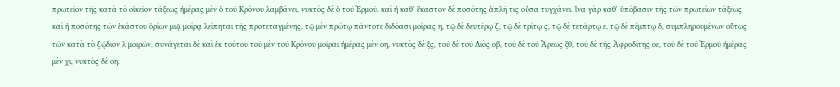πρωτεῖον τῆς κατὰ τὸ οἰκεῖον τάξεως ἡμέρας μὲν ὁ τοῦ Κρόνου λαμβάνει, νυκτὸς δὲ ὁ τοῦ Ἑρμοῦ. καὶ ἡ καθ' ἕκαστον δὲ ποσότης ἁπλῆ τις οὖσα τυγχάνει. ἵνα γὰρ καθ' ὑπόβασιν τῆς τῶν πρωτείων τάξεως καὶ ἡ ποσότης τῶν ἑκάστου ὁρίων μιᾷ μοίρᾳ λείπηται τῆς προτεταγμένης, τῷ μὲν πρώτῳ πάντοτε διδόασι μοίρας η, τῷ δὲ δευτέρῳ ζ, τῷ δὲ τρίτῳ ς, τῷ δὲ τετάρτῳ ε, τῷ δὲ πέμπτῳ δ, συμπληρουμένων οὕτως τῶν κατὰ τὸ ζῴδιον λ μοιρῶν. συνάγεται δὲ καὶ ἐκ τούτου τοῦ μὲν τοῦ Κρόνου μοῖραι ἡμέρας μὲν οη, νυκτὸς δὲ ξς, τοῦ δὲ τοῦ Διὸς οβ, τοῦ δὲ τοῦ Ἄρεως ξθ, τοῦ δὲ τῆς Ἀφροδίτης οε, τοῦ δὲ τοῦ Ἑρμοῦ ἡμέρας μὲν χι, νυκτὸς δὲ οη.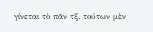γίνεται τὸ πᾶν τξ. τούτων μὲν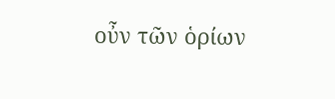οὖν τῶν ὁρίων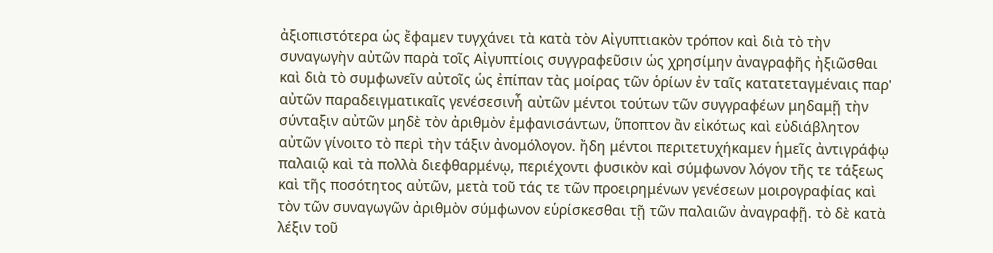ἀξιοπιστότερα ὡς ἔφαμεν τυγχάνει τὰ κατὰ τὸν Αἰγυπτιακὸν τρόπον καὶ διὰ τὸ τὴν συναγωγὴν αὐτῶν παρὰ τοῖς Αἰγυπτίοις συγγραφεῦσιν ὡς χρησίμην ἀναγραφῆς ἠξιῶσθαι καὶ διὰ τὸ συμφωνεῖν αὐτοῖς ὡς ἐπίπαν τὰς μοίρας τῶν ὁρίων ἐν ταῖς κατατεταγμέναις παρ' αὐτῶν παραδειγματικαῖς γενέσεσινἦ αὐτῶν μέντοι τούτων τῶν συγγραφέων μηδαμῇ τὴν σύνταξιν αὐτῶν μηδὲ τὸν ἀριθμὸν ἐμφανισάντων, ὕποπτον ἂν εἰκότως καὶ εὐδιάβλητον αὐτῶν γίνοιτο τὸ περὶ τὴν τάξιν ἀνομόλογον. ἤδη μέντοι περιτετυχήκαμεν ἡμεῖς ἀντιγράφῳ παλαιῷ καὶ τὰ πολλὰ διεφθαρμένῳ, περιέχοντι φυσικὸν καὶ σύμφωνον λόγον τῆς τε τάξεως καὶ τῆς ποσότητος αὐτῶν, μετὰ τοῦ τάς τε τῶν προειρημένων γενέσεων μοιρογραφίας καὶ τὸν τῶν συναγωγῶν ἀριθμὸν σύμφωνον εὑρίσκεσθαι τῇ τῶν παλαιῶν ἀναγραφῇ. τὸ δὲ κατὰ λέξιν τοῦ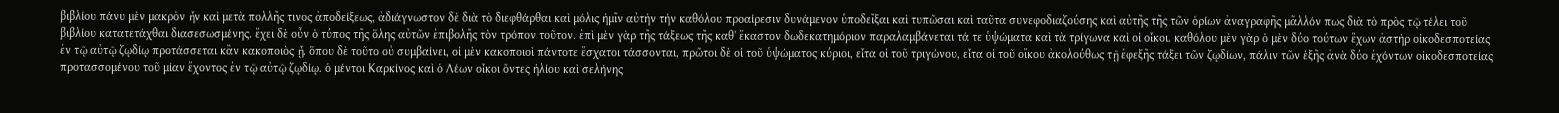βιβλίου πάνυ μὲν μακρὸν ἦν καὶ μετὰ πολλῆς τινος ἀποδείξεως, ἀδιάγνωστον δὲ διὰ τὸ διεφθάρθαι καὶ μόλις ἡμῖν αὐτὴν τὴν καθόλου προαίρεσιν δυνάμενον ὑποδεῖξαι καὶ τυπῶσαι καὶ ταῦτα συνεφοδιαζούσης καὶ αὐτῆς τῆς τῶν ὁρίων ἀναγραφῆς μᾶλλόν πως διὰ τὸ πρὸς τῷ τέλει τοῦ βιβλίου κατατετάχθαι διασεσωσμένης. ἔχει δὲ οὖν ὁ τύπος τῆς ὅλης αὐτῶν ἐπιβολῆς τὸν τρόπον τοῦτον. ἐπὶ μὲν γὰρ τῆς τάξεως τῆς καθ' ἕκαστον δωδεκατημόριον παραλαμβάνεται τά τε ὑψώματα καὶ τὰ τρίγωνα καὶ οἱ οἶκοι. καθόλου μὲν γὰρ ὁ μὲν δύο τούτων ἔχων ἀστὴρ οἰκοδεσποτείας ἐν τῷ αὐτῷ ζῳδίῳ προτάσσεται κἂν κακοποιὸς ᾖ. ὅπου δὲ τοῦτο οὐ συμβαίνει, οἱ μὲν κακοποιοὶ πάντοτε ἔσχατοι τάσσονται, πρῶτοι δὲ οἱ τοῦ ὑψώματος κύριοι, εἶτα οἱ τοῦ τριγώνου, εἶτα οἱ τοῦ οἴκου ἀκολούθως τῇ ἐφεξῆς τάξει τῶν ζῳδίων, πάλιν τῶν ἑξῆς ἀνὰ δύο ἐχόντων οἰκοδεσποτείας προτασσομένου τοῦ μίαν ἔχοντος ἐν τῷ αὐτῷ ζῳδίῳ. ὁ μέντοι Καρκίνος καὶ ὁ Λέων οἶκοι ὄντες ἡλίου καὶ σελήνης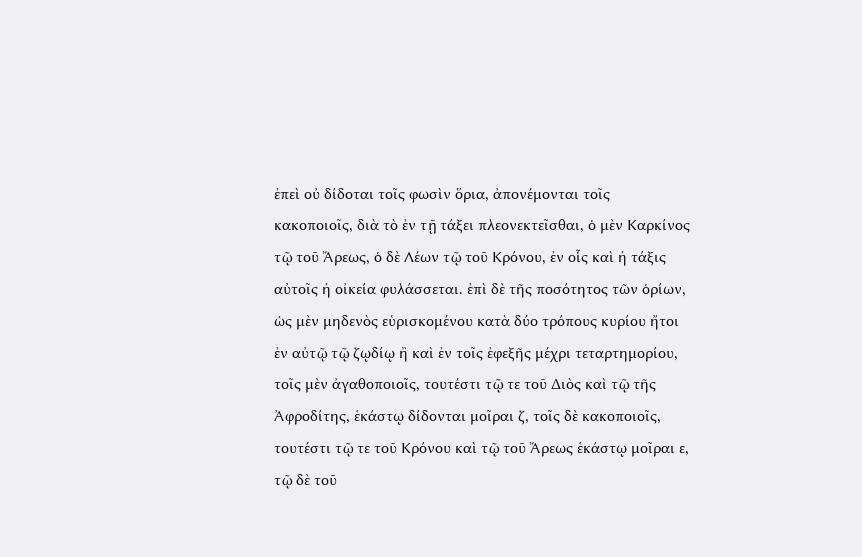ἐπεὶ οὐ δίδοται τοῖς φωσὶν ὅρια, ἀπονέμονται τοῖς κακοποιοῖς, διὰ τὸ ἐν τῇ τάξει πλεονεκτεῖσθαι, ὁ μὲν Καρκίνος τῷ τοῦ Ἄρεως, ὁ δὲ Λέων τῷ τοῦ Κρόνου, ἐν οἷς καὶ ἡ τάξις αὐτοῖς ἡ οἰκεία φυλάσσεται. ἐπὶ δὲ τῆς ποσότητος τῶν ὁρίων, ὡς μὲν μηδενὸς εὑρισκομένου κατὰ δύο τρόπους κυρίου ἤτοι ἐν αὐτῷ τῷ ζῳδίῳ ἢ καὶ ἐν τοῖς ἐφεξῆς μέχρι τεταρτημορίου, τοῖς μὲν ἀγαθοποιοῖς, τουτέστι τῷ τε τοῦ Διὸς καὶ τῷ τῆς Ἀφροδίτης, ἑκάστῳ δίδονται μοῖραι ζ, τοῖς δὲ κακοποιοῖς, τουτέστι τῷ τε τοῦ Κρόνου καὶ τῷ τοῦ Ἄρεως ἑκάστῳ μοῖραι ε, τῷ δὲ τοῦ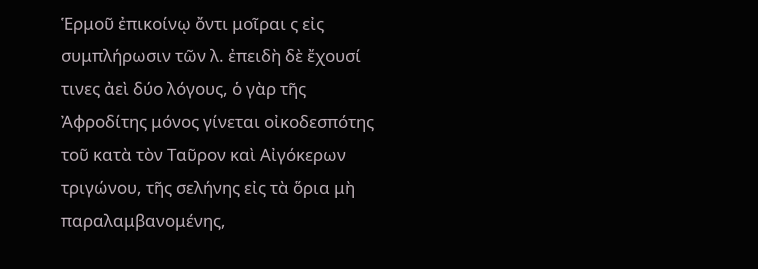Ἑρμοῦ ἐπικοίνῳ ὄντι μοῖραι ς εἰς συμπλήρωσιν τῶν λ. ἐπειδὴ δὲ ἔχουσί τινες ἀεὶ δύο λόγους, ὁ γὰρ τῆς Ἀφροδίτης μόνος γίνεται οἰκοδεσπότης τοῦ κατὰ τὸν Ταῦρον καὶ Αἰγόκερων τριγώνου, τῆς σελήνης εἰς τὰ ὅρια μὴ παραλαμβανομένης,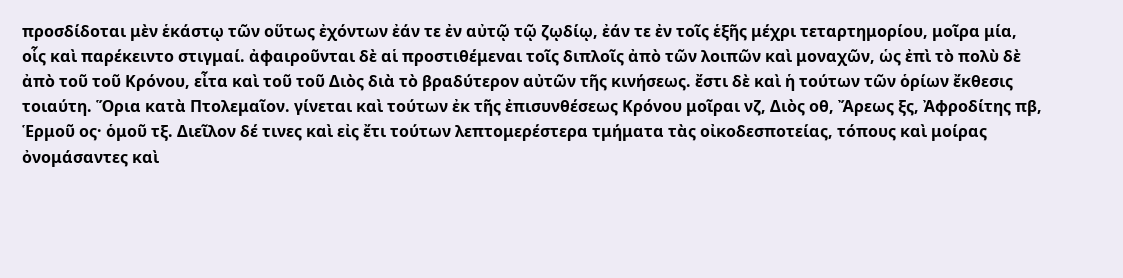προσδίδοται μὲν ἑκάστῳ τῶν οὕτως ἐχόντων ἐάν τε ἐν αὐτῷ τῷ ζῳδίῳ, ἐάν τε ἐν τοῖς ἑξῆς μέχρι τεταρτημορίου, μοῖρα μία, οἷς καὶ παρέκειντο στιγμαί. ἀφαιροῦνται δὲ αἱ προστιθέμεναι τοῖς διπλοῖς ἀπὸ τῶν λοιπῶν καὶ μοναχῶν, ὡς ἐπὶ τὸ πολὺ δὲ ἀπὸ τοῦ τοῦ Κρόνου, εἶτα καὶ τοῦ τοῦ Διὸς διὰ τὸ βραδύτερον αὐτῶν τῆς κινήσεως. ἔστι δὲ καὶ ἡ τούτων τῶν ὁρίων ἔκθεσις τοιαύτη. Ὅρια κατὰ Πτολεμαῖον. γίνεται καὶ τούτων ἐκ τῆς ἐπισυνθέσεως Κρόνου μοῖραι νζ, Διὸς οθ, Ἄρεως ξς, Ἀφροδίτης πβ, Ἑρμοῦ ος· ὁμοῦ τξ. Διεῖλον δέ τινες καὶ εἰς ἔτι τούτων λεπτομερέστερα τμήματα τὰς οἰκοδεσποτείας, τόπους καὶ μοίρας ὀνομάσαντες καὶ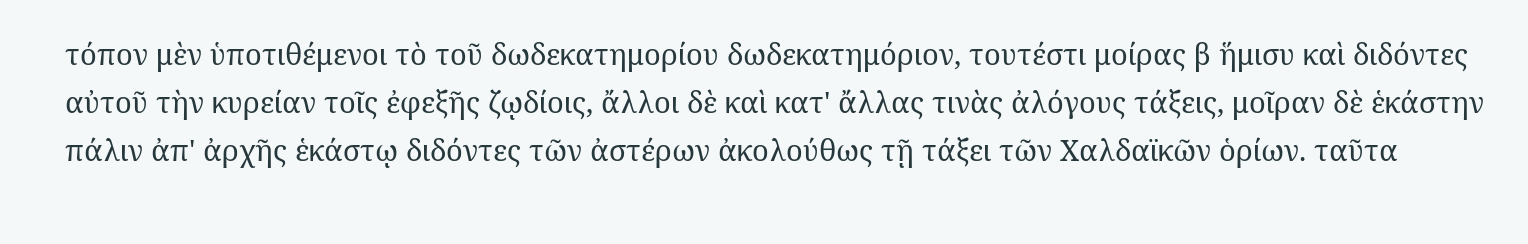τόπον μὲν ὑποτιθέμενοι τὸ τοῦ δωδεκατημορίου δωδεκατημόριον, τουτέστι μοίρας β ἥμισυ καὶ διδόντες αὐτοῦ τὴν κυρείαν τοῖς ἐφεξῆς ζῳδίοις, ἄλλοι δὲ καὶ κατ' ἄλλας τινὰς ἀλόγους τάξεις, μοῖραν δὲ ἑκάστην πάλιν ἀπ' ἀρχῆς ἑκάστῳ διδόντες τῶν ἀστέρων ἀκολούθως τῇ τάξει τῶν Χαλδαϊκῶν ὁρίων. ταῦτα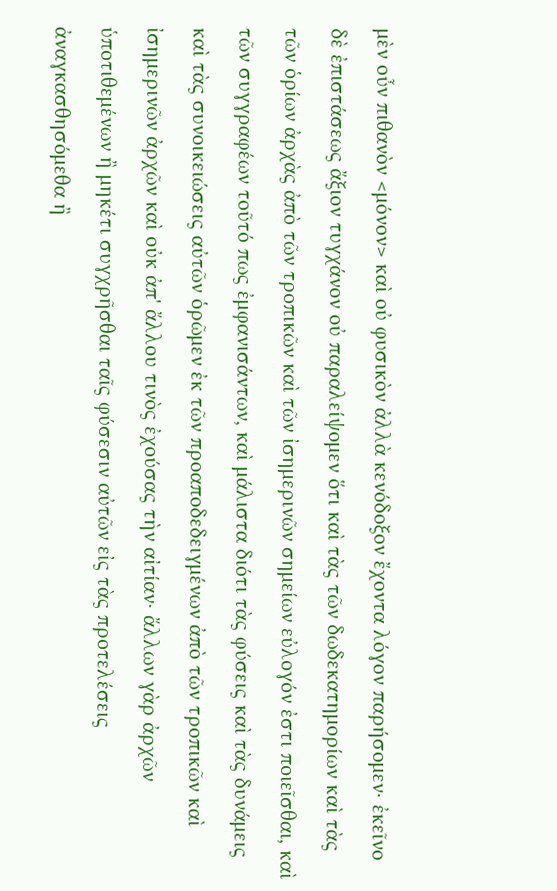μὲν οὖν πιθανὸν <μόνον> καὶ οὐ φυσικὸν ἀλλὰ κενόδοξον ἔχοντα λόγον παρήσομεν· ἐκεῖνο δὲ ἐπιστάσεως ἄξιον τυγχάνον οὐ παραλείψομεν ὅτι καὶ τὰς τῶν δωδεκατημορίων καὶ τὰς τῶν ὁρίων ἀρχὰς ἀπὸ τῶν τροπικῶν καὶ τῶν ἰσημερινῶν σημείων εὐλογόν ἐστι ποιεῖσθαι, καὶ τῶν συγγραφέων τοῦτό πως ἐμφανισάντων, καὶ μάλιστα διότι τὰς φύσεις καὶ τὰς δυνάμεις καὶ τὰς συνοικειώσεις αὐτῶν ὁρῶμεν ἐκ τῶν προαποδεδειγμένων ἀπὸ τῶν τροπικῶν καὶ ἰσημερινῶν ἀρχῶν καὶ οὐκ ἀπ' ἄλλου τινὸς ἐχούσας τὴν αἰτίαν· ἄλλων γὰρ ἀρχῶν ὑποτιθεμένων ἢ μηκέτι συγχρῆσθαι ταῖς φύσεσιν αὐτῶν εἰς τὰς προτελέσεις ἀναγκασθησόμεθα ἢ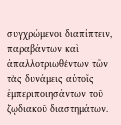συγχρώμενοι διαπίπτειν, παραβάντων καὶ ἀπαλλοτριωθέντων τῶν τὰς δυνάμεις αὐτοῖς ἐμπεριποιησάντων τοῦ ζῳδιακοῦ διαστημάτων.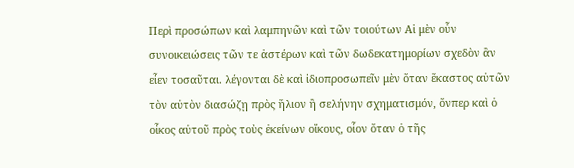Περὶ προσώπων καὶ λαμπηνῶν καὶ τῶν τοιούτων Αἱ μὲν οὖν συνοικειώσεις τῶν τε ἀστέρων καὶ τῶν δωδεκατημορίων σχεδὸν ἂν εἶεν τοσαῦται. λέγονται δὲ καὶ ἰδιοπροσωπεῖν μὲν ὅταν ἕκαστος αὐτῶν τὸν αὐτὸν διασώζῃ πρὸς ἥλιον ἢ σελήνην σχηματισμόν, ὅνπερ καὶ ὁ οἶκος αὐτοῦ πρὸς τοὺς ἐκείνων οἴκους, οἷον ὅταν ὁ τῆς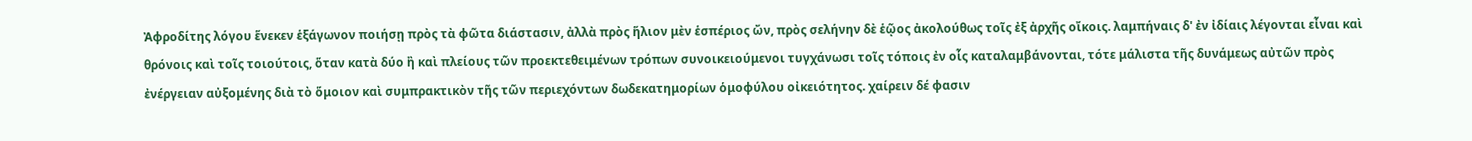Ἀφροδίτης λόγου ἕνεκεν ἑξάγωνον ποιήσῃ πρὸς τὰ φῶτα διάστασιν, ἀλλὰ πρὸς ἥλιον μὲν ἑσπέριος ὤν, πρὸς σελήνην δὲ ἑῷος ἀκολούθως τοῖς ἐξ ἀρχῆς οἴκοις. λαμπήναις δ' ἐν ἰδίαις λέγονται εἶναι καὶ θρόνοις καὶ τοῖς τοιούτοις, ὅταν κατὰ δύο ἢ καὶ πλείους τῶν προεκτεθειμένων τρόπων συνοικειούμενοι τυγχάνωσι τοῖς τόποις ἐν οἷς καταλαμβάνονται, τότε μάλιστα τῆς δυνάμεως αὐτῶν πρὸς ἐνέργειαν αὐξομένης διὰ τὸ ὅμοιον καὶ συμπρακτικὸν τῆς τῶν περιεχόντων δωδεκατημορίων ὁμοφύλου οἰκειότητος. χαίρειν δέ φασιν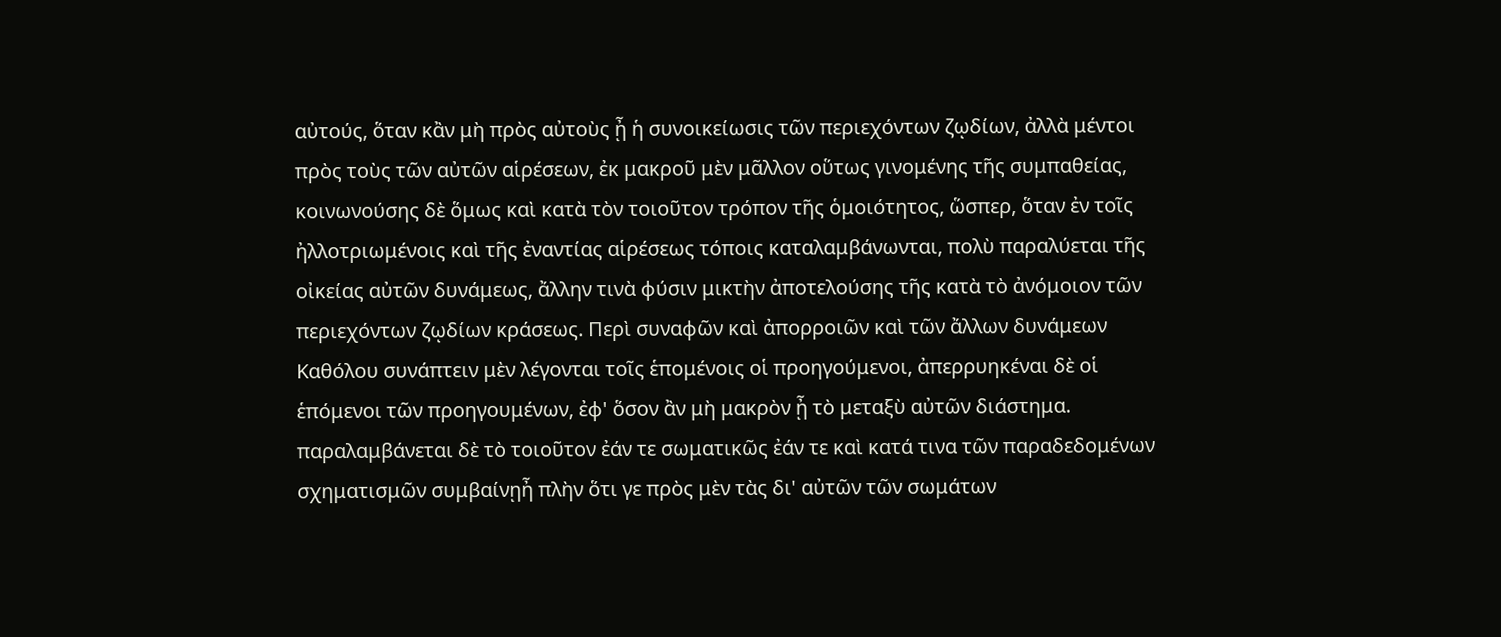αὐτούς, ὅταν κἂν μὴ πρὸς αὐτοὺς ᾖ ἡ συνοικείωσις τῶν περιεχόντων ζῳδίων, ἀλλὰ μέντοι πρὸς τοὺς τῶν αὐτῶν αἱρέσεων, ἐκ μακροῦ μὲν μᾶλλον οὕτως γινομένης τῆς συμπαθείας, κοινωνούσης δὲ ὅμως καὶ κατὰ τὸν τοιοῦτον τρόπον τῆς ὁμοιότητος, ὥσπερ, ὅταν ἐν τοῖς ἠλλοτριωμένοις καὶ τῆς ἐναντίας αἱρέσεως τόποις καταλαμβάνωνται, πολὺ παραλύεται τῆς οἰκείας αὐτῶν δυνάμεως, ἄλλην τινὰ φύσιν μικτὴν ἀποτελούσης τῆς κατὰ τὸ ἀνόμοιον τῶν περιεχόντων ζῳδίων κράσεως. Περὶ συναφῶν καὶ ἀπορροιῶν καὶ τῶν ἄλλων δυνάμεων Καθόλου συνάπτειν μὲν λέγονται τοῖς ἑπομένοις οἱ προηγούμενοι, ἀπερρυηκέναι δὲ οἱ ἑπόμενοι τῶν προηγουμένων, ἐφ' ὅσον ἂν μὴ μακρὸν ᾖ τὸ μεταξὺ αὐτῶν διάστημα. παραλαμβάνεται δὲ τὸ τοιοῦτον ἐάν τε σωματικῶς ἐάν τε καὶ κατά τινα τῶν παραδεδομένων σχηματισμῶν συμβαίνῃἦ πλὴν ὅτι γε πρὸς μὲν τὰς δι' αὐτῶν τῶν σωμάτων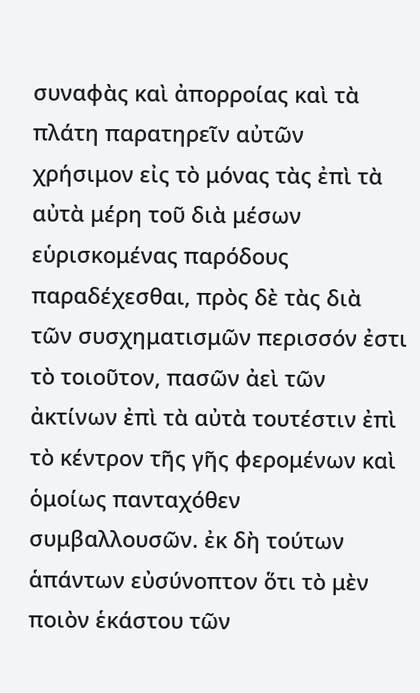συναφὰς καὶ ἀπορροίας καὶ τὰ πλάτη παρατηρεῖν αὐτῶν χρήσιμον εἰς τὸ μόνας τὰς ἐπὶ τὰ αὐτὰ μέρη τοῦ διὰ μέσων εὑρισκομένας παρόδους παραδέχεσθαι, πρὸς δὲ τὰς διὰ τῶν συσχηματισμῶν περισσόν ἐστι τὸ τοιοῦτον, πασῶν ἀεὶ τῶν ἀκτίνων ἐπὶ τὰ αὐτὰ τουτέστιν ἐπὶ τὸ κέντρον τῆς γῆς φερομένων καὶ ὁμοίως πανταχόθεν συμβαλλουσῶν. ἐκ δὴ τούτων ἁπάντων εὐσύνοπτον ὅτι τὸ μὲν ποιὸν ἑκάστου τῶν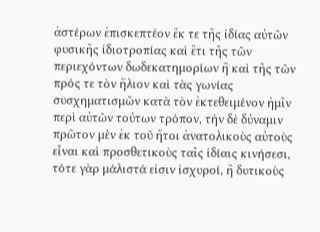ἀστέρων ἐπισκεπτέον ἔκ τε τῆς ἰδίας αὐτῶν φυσικῆς ἰδιοτροπίας καὶ ἔτι τῆς τῶν περιεχόντων δωδεκατημορίων ἢ καὶ τῆς τῶν πρός τε τὸν ἥλιον καὶ τὰς γωνίας συσχηματισμῶν κατὰ τὸν ἐκτεθειμένον ἡμῖν περὶ αὐτῶν τούτων τρόπον, τὴν δὲ δύναμιν πρῶτον μὲν ἐκ τοῦ ἤτοι ἀνατολικοὺς αὐτοὺς εἶναι καὶ προσθετικοὺς ταῖς ἰδίαις κινήσεσι, τότε γὰρ μάλιστά εἰσιν ἰσχυροί, ἢ δυτικοὺς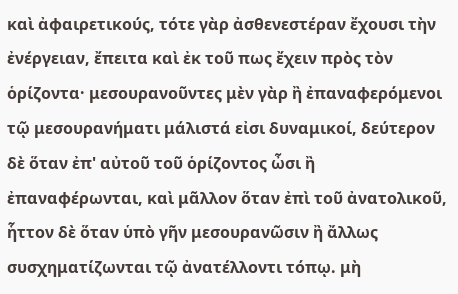καὶ ἀφαιρετικούς, τότε γὰρ ἀσθενεστέραν ἔχουσι τὴν ἐνέργειαν, ἔπειτα καὶ ἐκ τοῦ πως ἔχειν πρὸς τὸν ὁρίζοντα· μεσουρανοῦντες μὲν γὰρ ἢ ἐπαναφερόμενοι τῷ μεσουρανήματι μάλιστά εἰσι δυναμικοί, δεύτερον δὲ ὅταν ἐπ' αὐτοῦ τοῦ ὁρίζοντος ὦσι ἢ ἐπαναφέρωνται, καὶ μᾶλλον ὅταν ἐπὶ τοῦ ἀνατολικοῦ, ἧττον δὲ ὅταν ὑπὸ γῆν μεσουρανῶσιν ἢ ἄλλως συσχηματίζωνται τῷ ἀνατέλλοντι τόπῳ. μὴ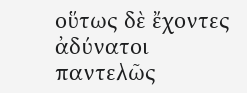οὕτως δὲ ἔχοντες ἀδύνατοι παντελῶς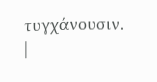τυγχάνουσιν.
|